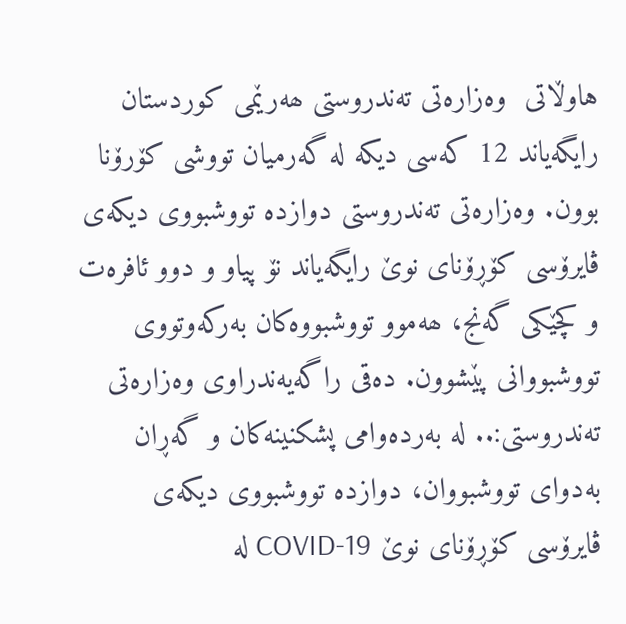هاوڵاتى  وەزارەتی تەندروستی ھەرێمی كوردستان رایگه‌یاند 12 كەسی دیكە لە گەرمیان تووشی كۆرۆنا بوون. وەزارەتی تەندروستی دوازدە تووشبووی دیکەی ڤایرۆسی کۆڕۆنای نوێ رایگه‌یاند نۆ پیاو و دوو ئافرەت و کچێکی گەنج، ھەموو تووشبووەکان بەرکەوتووی تووشبووانی پێشوون. دەقی راگەیەندراوی وەزارەتی تەندروستی:.. لە بەردەوامی پشکنینەکان و گەڕان بەدوای تووشبووان، دوازدە تووشبووی دیکەی ڤایرۆسی کۆڕۆنای نوێ COVID-19 لە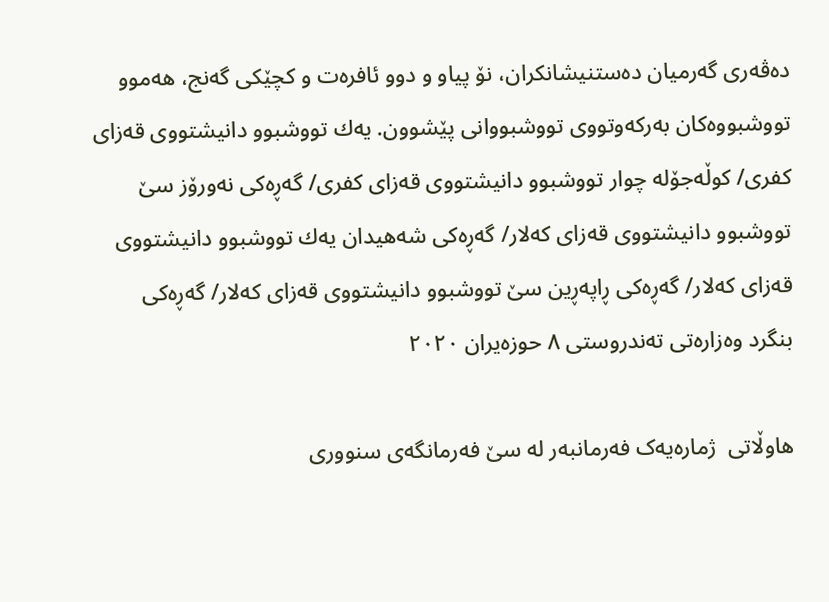دەڤەری گەرمیان دەستنیشانکران، نۆ پیاو و دوو ئافرەت و کچێکی گەنج، ھەموو تووشبووەکان بەرکەوتووی تووشبووانی پێشوون. یەك تووشبوو دانیشتووی قەزای کفری/ کوڵەجۆلە چوار تووشبوو دانیشتووی قەزای کفری/ گەڕەکی نەورۆز سێ تووشبوو دانیشتووی قەزای کەلار/ گەڕەکی شەھیدان یەك تووشبوو دانیشتووی قەزای کەلار/ گەڕەکی ڕاپەڕین سێ تووشبوو دانیشتووی قەزای کەلار/ گەڕەکی بنگرد وەزارەتی تەندروستی ٨ حوزەیران ٢٠٢٠

هاوڵاتى  ژمارەیەک فەرمانبەر لە سێ فەرمانگەی سنووری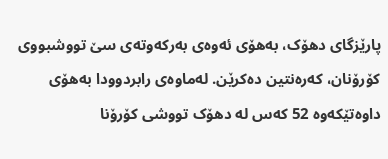پارێزگای دهۆک، بەهۆی ئەوەی بەرکەوتەی سێ تووشبووی کۆرۆنان، کەرەنتین دەکرێن. لەماوەی رابردوودا بەهۆی داوەتێکەوە 52 کەس لە دهۆک تووشی کۆرۆنا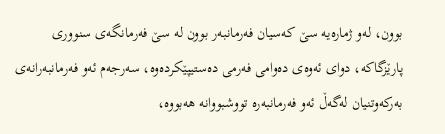بوون، لەو ژمارەیە سێ کەسیان فەرمانبەر بوون لە سێ فەرمانگەی سنووری پارێزگاکە، دوای ئەوەی دەوامی فەرمی دەستیپێکردەوە، سەرجەم ئەو فەرمانبەرانەی بەرکەوتنیان لەگەڵ ئەو فەرمانبەرە تووشبووانە هەبووە،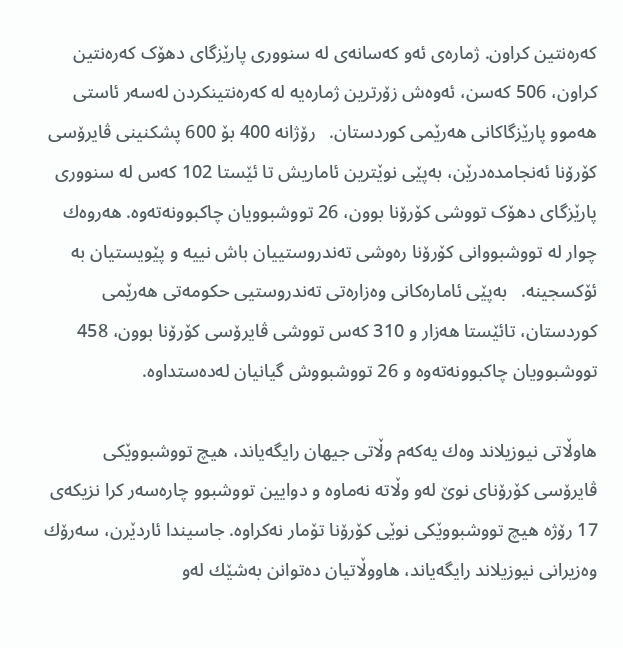کەرەنتین کراون. ژمارەی ئەو کەسانەی لە سنووری پارێزگای دهۆک کەرەنتین کراون، 506 کەسن، ئەوەش زۆرترین ژمارەیە لە کەرەنتینکردن لەسەر ئاستی هەموو پارێزگاکانی هەرێمی کوردستان.   رۆژانە 400 بۆ 600 پشکنینی ڤایرۆسی کۆرۆنا ئەنجامدەدرێن، بەپێی نوێترین ئاماریش تا ئێستا 102 کەس لە سنووری پارێزگای دهۆک تووشی کۆرۆنا بوون، 26 تووشبوویان چاکبوونەتەوە. هه‌روه‌ك چوار لە تووشبووانی کۆرۆنا رەوشی تەندروستییان باش نییە و پێویستیان بە ئۆکسجینە.   بەپێی ئامارەکانی وەزارەتی تەندروستیی حکومەتی هەرێمی کوردستان، تائێستا هەزار و 310 کەس تووشی ڤایرۆسی کۆرۆنا بوون، 458 تووشبوویان چاکبوونەتەوە و 26 تووشبووش گیانیان لەدەستداوە.

هاوڵاتى نیوزیلاند وه‌ك یه‌كه‌م وڵاتی جیهان رایگه‌یاند، هیچ تووشبووێكی ڤایرۆسی كۆرۆنای نوێ له‌و وڵاته‌ نه‌ماوه‌ و دوایین تووشبوو چاره‌سه‌ر كرا نزیكه‌ی 17 رۆژه‌ هیچ تووشبووێكی نوێی كۆرۆنا تۆمار نه‌كراوه‌. جاسیندا ئاردێرن، سه‌رۆك وه‌زیرانی نیوزیلاند رایگه‌یاند، هاووڵاتیان ده‌توانن به‌شێك له‌و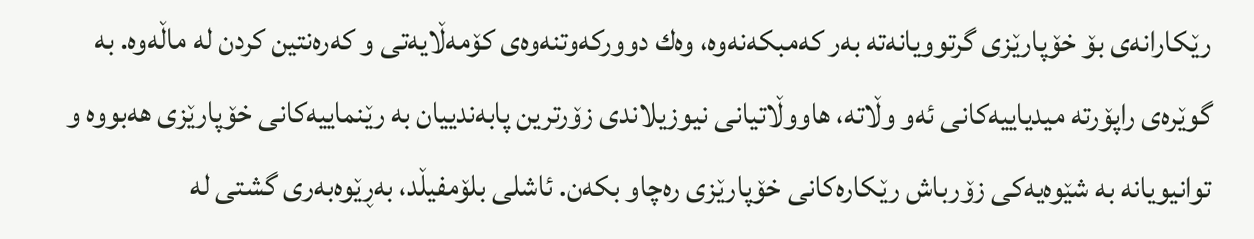رێكارانه‌ی بۆ خۆپارێزی گرتوویانه‌ته‌ به‌ر كه‌مبكه‌نه‌وه‌، وه‌ك دووركه‌وتنه‌وه‌ی كۆمه‌ڵایه‌تی و كه‌ره‌نتین كردن له‌ ماڵه‌وه‌. به‌ گوێره‌ی راپۆرته‌ میدیاییه‌كانی ئه‌و وڵاته‌، هاووڵاتیانی نیوزیلاندی زۆرترین پابه‌ندییان به‌ رێنماییه‌كانی خۆپارێزی هه‌بووه‌ و توانیویانه‌ به‌ شێوه‌یه‌كی زۆرباش رێكاره‌كانی خۆپارێزی ره‌چاو بكه‌ن. ئاشلی بلۆمفیڵد، به‌ڕێوه‌به‌ری گشتی له‌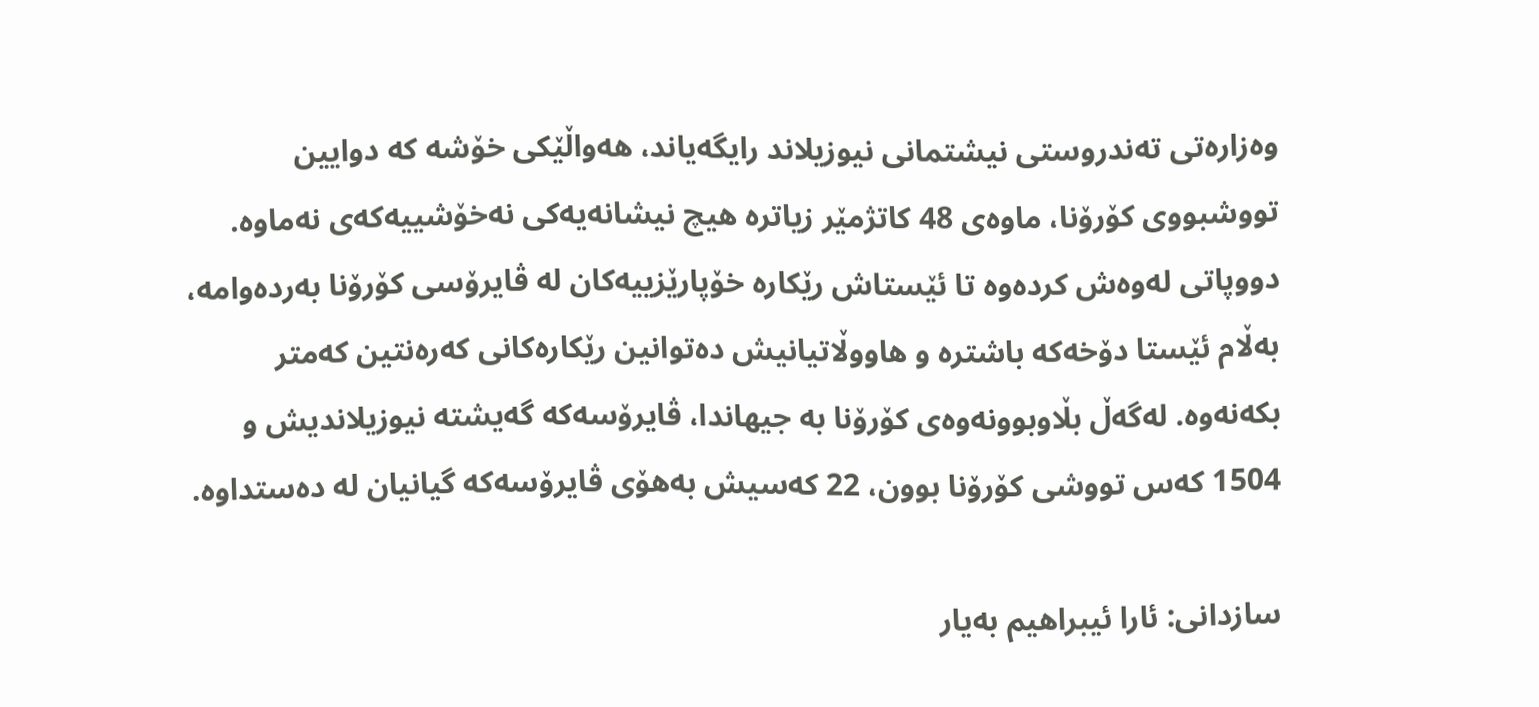وه‌زاره‌تی ته‌ندروستی نیشتمانی نیوزیلاند رایگه‌یاند، هه‌واڵێكی خۆشه‌ كه‌ دوایین تووشبووی كۆرۆنا، ماوه‌ی 48 كاتژمێر زیاتره‌ هیچ نیشانه‌یه‌كی نه‌خۆشییه‌كه‌ی نه‌ماوه‌. دووپاتی له‌وه‌ش كرده‌وه‌ تا ئێستاش رێكاره‌ خۆپارێزییه‌كان له‌ ڤایرۆسی كۆرۆنا به‌رده‌وامه‌، به‌ڵام ئێستا دۆخه‌كه‌ باشتره‌ و هاووڵاتیانیش ده‌توانین رێكاره‌كانی كه‌ره‌نتین كه‌متر بكه‌نه‌وه‌. له‌گه‌ڵ بڵاوبوونه‌وه‌ی كۆرۆنا به‌ جیهاندا، ڤایرۆسه‌كه‌ گه‌یشته‌ نیوزیلاندیش و 1504 كه‌س تووشی كۆرۆنا بوون، 22 كه‌سیش به‌هۆی ڤایرۆسه‌كه‌ گیانیان له‌ ده‌ستداوه‌.

سازدانى: ئارا ئیبراهیم به‌یار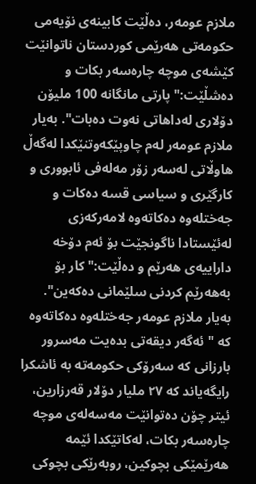ملازم عومه‌ر، ده‌ڵێت کابینه‌ى نۆیه‌مى حکومه‌تى هه‌رێمى کوردستان ناتوانێت کێشه‌ى موچه‌ چاره‌سه‌ر بکات و ده‌شڵێت:" پارتى مانگانه‌ 100 ملیۆن دۆلارى له‌داهاتى نه‌وت ده‌بات". به‌یار ملازم عومه‌ر له‌م چاوپێکه‌وتنێکدا له‌گه‌ڵ هاوڵاتى له‌سه‌ر زۆر مه‌له‌فى ئابوورى و کارگێرى و سیاسى قسه‌ ده‌کات و جه‌ختله‌وه‌ ده‌کاته‌وه‌ لامه‌رکه‌زى له‌ئێستادا ناگونجێت بۆ ئه‌م دۆخه‌ داراییه‌ى هه‌رێم و ده‌ڵێت:" کار بۆ به‌هه‌رێم کردنى سلێمانى ده‌که‌ین". به‌یار ملازم عومه‌ر جه‌ختله‌وه‌ ده‌کاته‌وه‌ که‌ "ئه‌گه‌ر دیقه‌تى بده‌یت مه‌سرور بارزانى که‌ سه‌رۆکى حکومه‌ته‌ به‌ ئاشکرا رایگه‌یاند که‌ ٢٧ ملیار دۆلار قه‌رزارین، ئیتر چۆن ده‌توانێت مه‌سه‌له‌ى موچه‌ چاره‌سه‌ر بکات، له‌کاتێکدا ئێمه‌ هه‌رێمێکى بچوکین، روبه‌رێکى بچوکى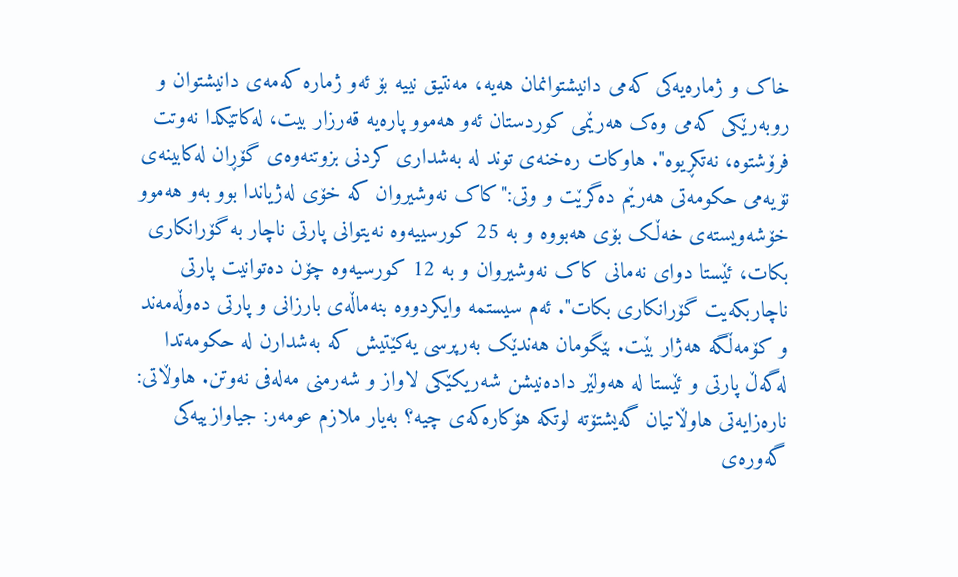خاک و ژماره‌یه‌کى که‌مى دانیشتوانمان هه‌یه‌، مه‌نتیق نییه‌ بۆ ئه‌و ژماره‌ که‌مه‌ى دانیشتوان و روبه‌رێکى که‌مى وه‌ک هه‌رێمى کوردستان ئه‌و هه‌موو پاره‌یه‌ قه‌رزار بیت، له‌کاتێکدا نه‌وتت فرۆشتوه‌،‌ نه‌تکڕیوه‌". هاوکات ره‌خنه‌ى توند له‌ به‌شدارى کردنى بزوتنه‌وه‌ى گۆڕان له‌کابینه‌ى نۆیه‌مى حکومه‌تى هه‌رێم ده‌گرێت و وتى:"کاک نه‌وشیروان که‌ خۆى له‌ژیاندا بوو به‌و هه‌موو خۆشه‌ویسته‌ى خه‌ڵک بۆى هه‌بووه‌ و به‌ 25 کورسییه‌وه‌ نه‌یتوانى پارتى ناچار به‌ گۆرانکارى بکات، ئێستا دواى ‌نه‌مانى کاک نه‌وشیروان و به‌ 12 کورسیه‌وه‌ چۆن ده‌توانیت پارتى ناچاربکه‌یت گۆرانکارى بکات". ئه‌م سیستمه‌ وایکردووه‌ بنه‌ماڵه‌ى بارزانى و پارتى ده‌وڵه‌مه‌ند و کۆمه‌ڵگه‌ هه‌ژار بێت. بێگومان هه‌ندێک به‌رپرسى یه‌کێتیش که‌ به‌شدارن له‌ حکومه‌تدا له‌گه‌ڵ پارتى و ئێستا له‌ هه‌ولێر داده‌نیشن شه‌ریکێکى لاواز و شه‌رمنى مه‌له‌فى نه‌وتن. هاوڵاتى: ناره‌زایه‌تى هاوڵاتیان گه‌یشتۆته‌ لوتکه‌ هۆکاره‌که‌ى چیه‌؟ به‌یار ملازم عومه‌ر: جیاوازییه‌کى گه‌وره‌ى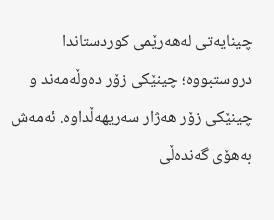چینایه‌تى له‌هه‌رێمى کوردستاندا دروستبووه‌؛ چینێکى زۆر ده‌وڵه‌مه‌ند و چینێکى زۆر هه‌ژار سه‌ریهه‌ڵداوه‌. ئه‌مه‌ش به‌هۆى گه‌نده‌ڵى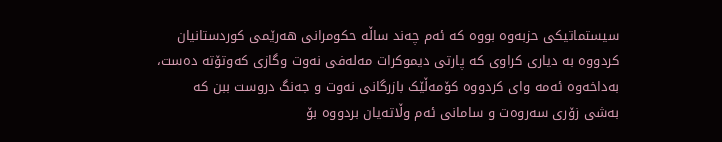سیستماتیکى حزبه‌وه‌ بووه‌ که‌ ئه‌م چه‌ند ساڵه‌ حکومرانى هه‌رێمى کوردستانیان کردووه‌ به‌ دیارى کراوى که‌ پارتى دیموکرات مه‌له‌فى نه‌وت وگازى که‌وتۆته‌ ده‌ست، به‌داخه‌وه‌ ئه‌مه‌ واى کردووه‌ کۆمه‌ڵێک بازرگانى نه‌وت و جه‌نگ دروست ببن که‌ به‌شى زۆرى سه‌روه‌ت و سامانى ئه‌م وڵاته‌یان بردووه‌ بۆ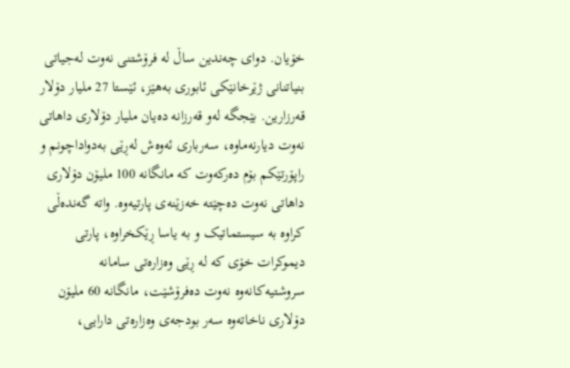خۆیان. دواى چه‌ندین ساڵ له‌ فرۆشتنى نه‌وت له‌جیاتى بنیاتنانى ژێرخانێکى ئابورى به‌هێز، ئێستا 27 ملیار دۆلار قه‌رزارین. بێجگه‌ له‌و قه‌رزانه‌ ده‌یان ملیار دۆلارى داهاتى نه‌وت دیارنه‌ماوه‌، سه‌ربارى ئه‌وه‌ش له‌ڕێى به‌دواداچونم و راپۆرتێکم بۆم ده‌رکه‌وت که‌ مانگانه‌ 100 ملیۆن دۆلارى داهاتى نه‌وت ده‌چێته‌ خه‌زێنه‌ى پارتیه‌وه‌. واته‌‌ گه‌نده‌ڵى کراوه‌ به‌ سیستماتیک و به‌ یاسا ڕێکخراوه‌، پارتى دیموکرات خۆى که‌ له‌ ڕێى وه‌زاره‌تى سامانه‌ سروشتیه‌کانه‌وه‌‌ نه‌وت ده‌فرۆشێت، مانگانه‌ 60 ملیۆن دۆلارى ناخاته‌وه‌ سه‌ر بودجه‌ى وه‌زاره‌تى دارایى،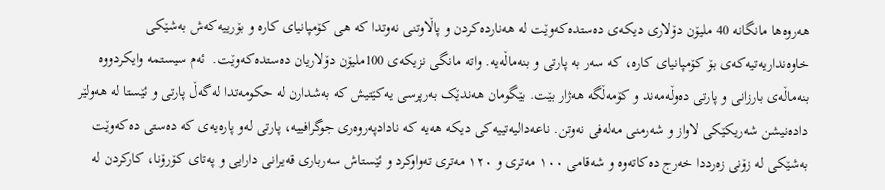هه‌روه‌ها مانگانه‌ 40 ملیۆن دۆلارى دیکه‌ی ده‌ستده‌که‌وێت له‌ هه‌نارده‌کردن و پاڵاوتنى نه‌وتدا که‌ هى کۆمپانیاى کاره‌ و بۆرییه‌که‌ش به‌شێکى خاوه‌نداریه‌تیه‌که‌ى بۆ کۆمپانیاى کاره، که‌ سه‌ر به‌ پارتى و بنه‌ماڵه‌یه‌‌. واته‌ مانگى نزیکه‌ى 100ملیۆن دۆلاریان ده‌ستده‌که‌وێت.  ئه‌م سیستمه‌ وایکردووه‌ بنه‌ماڵه‌ى بارزانى و پارتى ده‌وڵه‌مه‌ند و کۆمه‌ڵگه‌ هه‌ژار بێت. بێگومان هه‌ندێک به‌رپرسى یه‌کێتیش که‌ به‌شدارن له‌ حکومه‌تدا له‌گه‌ڵ پارتى و ئێستا له‌ هه‌ولێر داده‌نیشن شه‌ریکێکى لاواز و شه‌رمنى مه‌له‌فى نه‌وتن. ناعه‌دالیه‌تییه‌کى دیکه‌ هه‌یه‌ که‌ نادادپه‌روه‌رى جوگرافییه‌، پارتى له‌و پاره‌یه‌ى که‌ ده‌ستى ده‌که‌وێت به‌شێکى له‌ زۆنى زه‌رددا خه‌رج ده‌کاته‌وه‌ و شه‌قامى ١٠٠ مه‌ترى و ١٢٠ مه‌ترى ته‌واوکرد و ئێستاش سه‌ربارى قه‌یرانى دارایى و په‌تاى کۆرۆنا، کارکردن له‌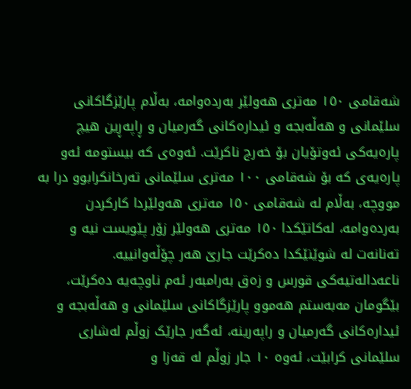شه‌قامى ١٥٠ مه‌ترى هه‌ولێر به‌رده‌وامه‌، به‌ڵام پارێزگاکانى سلێمانى و هه‌ڵه‌بجه‌ و ئیداره‌کانى گه‌رمیان و ڕاپه‌ڕین هیچ پاره‌یه‌کى ئه‌وتۆیان بۆ خه‌رج ناکرێت. ئه‌وه‌ى که‌ بیستومه‌ ئه‌و پاره‌یه‌ى که‌ بۆ شه‌قامى ١٠٠ مه‌ترى سلێمانى ته‌رخانکرابوو درا به‌ مووچه‌، به‌ڵام له‌ شه‌قامى ١٥٠ مه‌ترى هه‌ولێردا کارکردن به‌رده‌وامه‌، له‌کاتێکدا ١٥٠ مه‌ترى هه‌ولێر زۆر پێویست نیه‌ و ته‌نانه‌ت له‌ شوێنێکدا ده‌کرێت جارێ هه‌ر چۆڵه‌وانییه‌. ناعه‌داله‌تیه‌کى قورس و زه‌ق‌ به‌رامبه‌ر ئه‌م ناوچه‌یه‌ ده‌کرێت، بێگومان مه‌به‌ستم هه‌موو پارێزگاکانى سلێمانى و هه‌ڵه‌بجه‌ ‌و ئیداره‌کانى گه‌رمیان و راپه‌رینه‌، ئه‌گه‌ر جارێک زوڵم له‌شارى سلێمانى کرابێت، ئه‌وه‌ ١٠ جار زوڵم له‌ قه‌زا و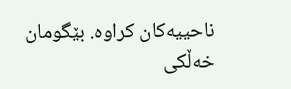ناحییه‌کان کراوه‌. بێگومان خه‌ڵکى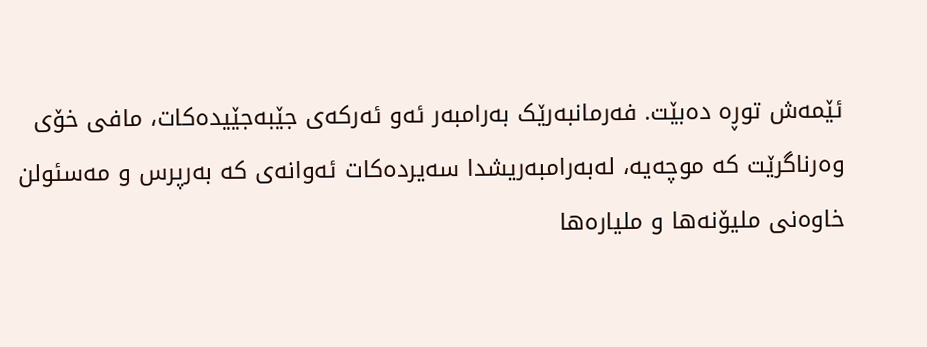ئێمه‌ش توڕه‌ ده‌بێت. فه‌رمانبه‌رێک به‌رامبه‌ر ئه‌و ئه‌رکه‌ى جێبه‌جێیده‌کات، مافى خۆى وه‌رناگرێت که‌ موچه‌یه‌، له‌به‌رامبه‌ریشدا سه‌یرده‌کات ئه‌وانه‌ى که‌ به‌رپرس و مه‌سئولن خاوه‌نى ملیۆنه‌ها و ملیاره‌ها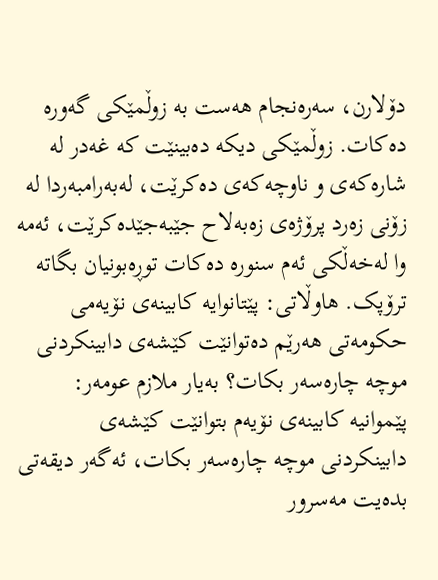دۆلارن، سه‌ره‌نجام هه‌ست به‌ زوڵمێکى گه‌وره‌ ده‌کات. زوڵمێکى دیکه‌ ده‌بینێت که‌ غه‌در له‌ شاره‌که‌ى و ناوچه‌که‌ى ده‌کرێت، له‌به‌رامبه‌ردا له‌ زۆنى زه‌رد پرۆژه‌ى زه‌به‌لاح جێبه‌جێده‌کرێت،‌ ئه‌مه‌ وا له‌خه‌ڵکى ئه‌م سنوره‌ ده‌کات توڕه‌بونیان بگاته‌ ترۆپک. هاوڵاتى: پێتانوایه‌ کابینه‌ى نۆیه‌مى حکومه‌تى هه‌رێم ده‌توانێت کێشه‌ى دابینکردنى موچه‌ چاره‌سه‌ر بکات؟ به‌یار ملازم عومه‌ر: پێموانیه‌ کابینه‌ى نۆیه‌م بتوانێت کێشه‌ى دابینکردنى موچه‌ چاره‌سه‌ر بکات، ئه‌گه‌ر دیقه‌تى بده‌یت مه‌سرور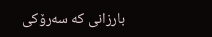بارزانى که‌ سه‌رۆکى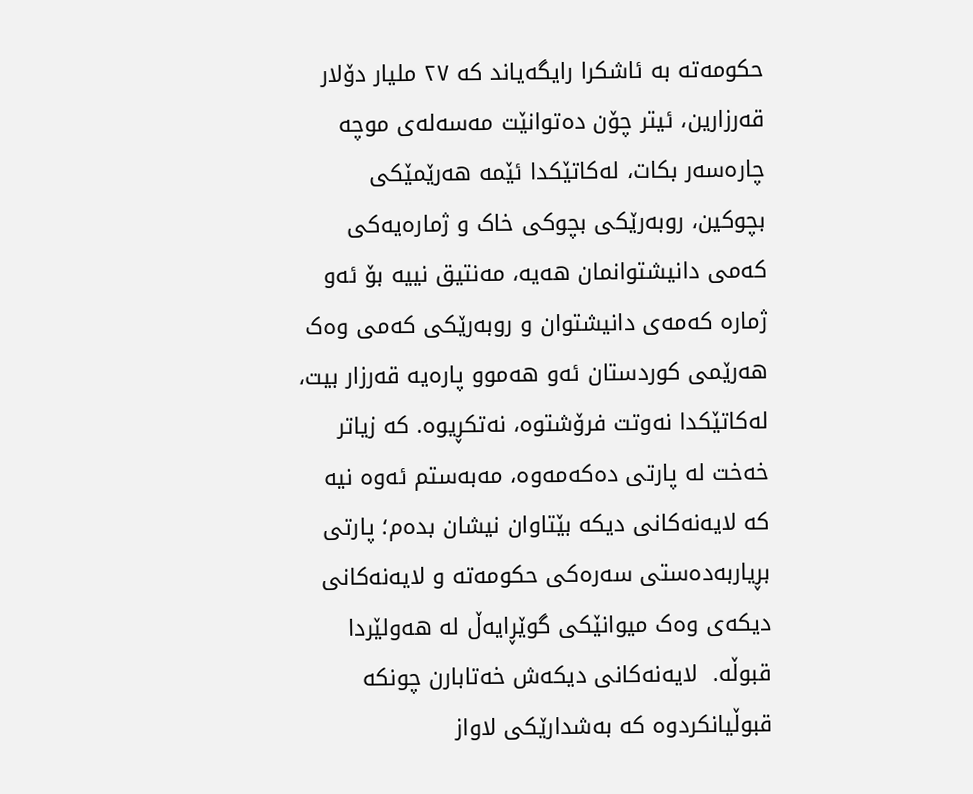حکومه‌ته‌ به‌ ئاشکرا رایگه‌یاند که‌ ٢٧ ملیار دۆلار قه‌رزارین، ئیتر چۆن ده‌توانێت مه‌سه‌له‌ى موچه‌ چاره‌سه‌ر بکات، له‌کاتێکدا ئێمه‌ هه‌رێمێکى بچوکین، روبه‌رێکى بچوکى خاک و ژماره‌یه‌کى که‌مى دانیشتوانمان هه‌یه‌، مه‌نتیق نییه‌ بۆ ئه‌و ژماره‌ که‌مه‌ى دانیشتوان و روبه‌رێکى که‌مى وه‌ک هه‌رێمى کوردستان ئه‌و هه‌موو پاره‌یه‌ قه‌رزار بیت، له‌کاتێکدا نه‌وتت فرۆشتوه‌،‌ نه‌تکڕیوه‌. که‌ زیاتر خه‌خت له‌ پارتى ده‌که‌مه‌وه‌، مه‌به‌ستم ئه‌وه‌ نیه‌ که‌ لایه‌نه‌کانى دیکه‌ بێتاوان نیشان بده‌م؛ پارتى بڕیاربه‌ده‌ستى سه‌ره‌کى حکومه‌ته‌ و لایه‌نه‌کانى دیکه‌ى وه‌ک میوانێکى گوێڕایه‌ڵ له‌ هه‌ولێردا قبوڵه‌.  لایه‌نه‌کانى دیکه‌ش خه‌تابارن چونکه‌ قبوڵیانکردوه‌ که‌ به‌شدارێکى لاواز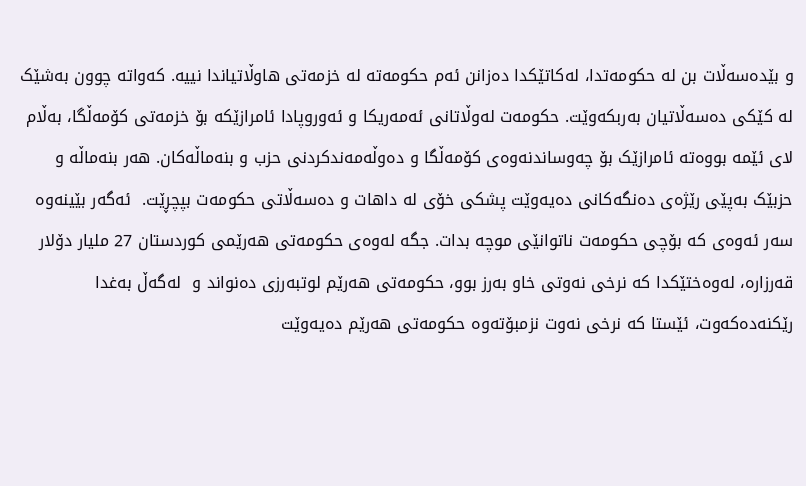و بێده‌سه‌ڵات بن‌ له‌ حکومه‌تدا، له‌کاتێکدا ده‌زانن ئه‌م حکومه‌ته‌ له‌ خزمه‌تى هاوڵاتیاندا نییه‌. که‌واته‌ چوون به‌شێک له‌ کێکى ده‌سه‌ڵاتیان به‌ربکه‌وێت. حکومه‌ت له‌وڵاتانى ئه‌مه‌ریکا و ئه‌وروپادا ئامرازێکه‌ بۆ خزمه‌تى کۆمه‌ڵگا، به‌ڵام لاى ئێمه‌ بووه‌ته‌ ئامرازێک بۆ چه‌وساندنه‌وه‌ى کۆمه‌ڵگا و ده‌وڵه‌مه‌ندکردنى حزب و بنه‌ماڵه‌کان. هه‌ر بنه‌ماڵه‌ ‌و حزبێک به‌پێى رێژه‌ى ده‌نگه‌کانى ده‌یه‌وێت پشکى خۆى له‌ داهات و ده‌سه‌ڵاتى حکومه‌ت‌ بپچڕێت.  ئه‌گه‌ر بێینه‌وه‌ سه‌ر ئه‌وه‌ى که‌ بۆچى حکومه‌ت ناتوانێى موچه‌ بدات. جگه‌ له‌وه‌ى حکومه‌تى هه‌رێمى کوردستان 27 ملیار دۆلار قه‌رزاره‌، له‌وه‌ختێکدا که‌ نرخى نه‌وتى خاو به‌رز بوو، حکومه‌تى هه‌رێم لوتبه‌رزى ده‌نواند و  له‌گه‌ڵ به‌غدا رێکنه‌ده‌که‌وت، ئێستا که‌ نرخى نه‌وت نزمبۆته‌وه‌ حکومه‌تى هه‌رێم ده‌یه‌وێت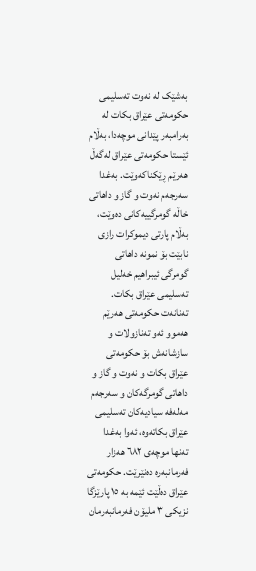به‌شێک له‌ نه‌وت ته‌سلیمى حکومه‌تى عێراق بکات له‌ به‌رامبه‌ر پێدانى موچه‌دا‌، به‌ڵام ئێستا حکومه‌تى عێراق له‌گه‌ڵ هه‌رێم ڕێکناکه‌وێت. به‌غدا سه‌رجه‌م نه‌وت و گاز و داهاتى خاڵه‌ گومرگییه‌کانى ده‌وێت، به‌ڵام پارتى دیموکرات رازى نابێت بۆ نمونه‌ داهاتى گومرگى ئیبراهیم خه‌لیل ته‌سلیمى عێراق بکات.  ته‌نانه‌ت حکومه‌تى هه‌رێم‌ هه‌موو ئه‌و ته‌نازولات و سازشانه‌ش بۆ حکومه‌تى عێراق بکات و نه‌وت و گاز و داهاتى گومرگه‌کان و سه‌رجه‌م مه‌له‌فه‌ سیادیه‌کان ته‌سلیمى عێراق بکاته‌وه‌، ئه‌وا به‌غدا ته‌نها موچه‌ى ٦٨٢ هه‌زار فه‌رمانبه‌ره‌ ده‌نێرێت. حکومه‌تى عێراق ده‌ڵێت ئێمه‌ به‌ ١٥ پارێزگا نزیکى ٣ ملیۆن فه‌رمانبه‌رمان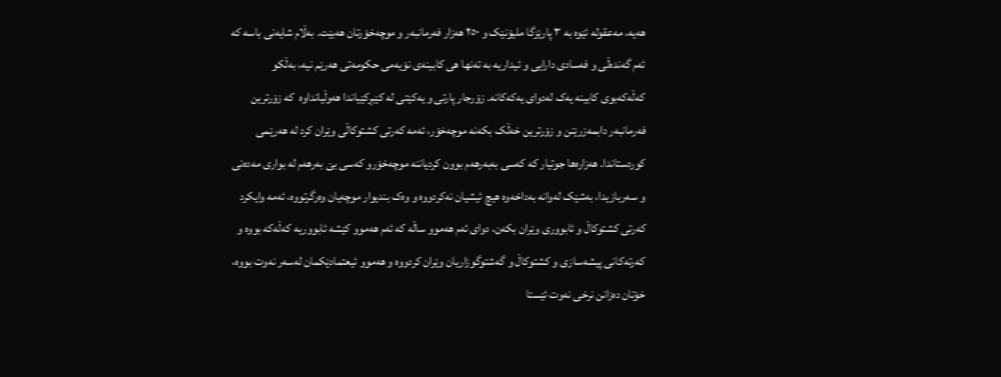هه‌یه‌، مه‌عقوله‌ ئێوه‌ به‌ ٣ پارێزگا ملیۆنێک و ٢٥٠ هه‌زار فه‌رمانبه‌ر و موچه‌خۆرتان هه‌بێت. به‌ڵام شایه‌نى باسه‌ که‌ ئه‌م گه‌نده‌ڵى و فه‌سادى دارایى و ئیداریه‌‌ به‌ ته‌نها هى کابینه‌ى نۆیه‌مى حکومه‌تى هه‌رێم نیه‌، به‌ڵکو که‌ڵه‌که‌بوى کابینه‌ یه‌ک له‌دواى یه‌که‌کانه‌‌. زۆرجار پارتى و یه‌کێتى له‌ کێبڕکێیاندا هه‌وڵیانداوه‌‌  که‌ زۆرترین فه‌رمانبه‌ر دابمه‌زرێنن و زۆرترین خه‌ڵک بکه‌نه‌ موچه‌خۆر، ئه‌مه‌ که‌رتى کشتوکاڵى وێران کرد له‌ هه‌رێمى کوردستاندا. هه‌زاره‌ها جوتیار‌ که‌ که‌سى به‌به‌رهه‌م بوون کردیاننه‌ موچه‌خۆرو که‌سى بێ به‌رهه‌م له‌ بوارى مه‌ده‌نى و سه‌ربازیدا، به‌شێک له‌وانه‌ به‌داخه‌وه‌ هیچ ئیشیان نه‌کردووه‌ و وه‌ک بندیوار موچه‌یان وه‌رگرتووه‌، ئه‌مه‌ وایکرد که‌رتى کشتوکاڵ و ئابوورى وێران بکه‌ن، دواى ئه‌م هه‌موو ساڵه‌ که‌ ئه‌م هه‌موو کێشه‌ ئابووریه‌ که‌ڵه‌که‌ بووه‌ و که‌رته‌کانى پیشه‌سازى و کشتوکاڵ و گه‌شتوگوزاریان وێران کردووه‌ و هه‌موو ئیعتمادێکمان له‌سه‌ر نه‌وت بووه‌، خۆتان ده‌زانن نرخى نه‌وت ئێستا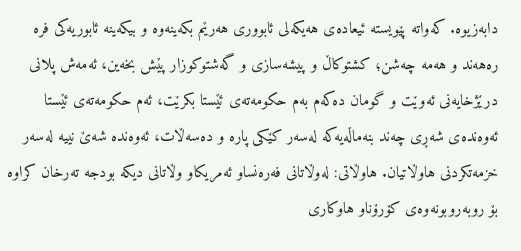دابه‌زیوه‌. که‌واته‌‌ پێویسته‌ ئیعاده‌ى هه‌یکه‌لى ئابوورى هه‌رێم بکه‌ینه‌وه‌ و‌ بیکه‌ینه‌‌ ئابوریه‌کى فره‌ ره‌هه‌ند و هه‌مه‌ چه‌شن؛ کشتوکاڵ و پیشه‌سازى و گه‌شتوکوزار پێش بخه‌ین، ئه‌مه‌ش پلانى درێژخایه‌نى ئه‌وێت و گومان ده‌که‌م به‌م حکومه‌ته‌ى ئێستا بکرێت، ئه‌م حکومه‌ته‌ى ئێستا ئه‌وه‌نده‌ى شه‌ڕى چه‌ند بنه‌ماڵه‌یه‌که‌ له‌سه‌ر کێکى پاره‌ و ده‌سه‌ڵات، ئه‌وه‌نده‌ شه‌ێ‌ نییه‌ له‌سه‌ر خزمه‌تکردنى هاوڵاتیان. هاوڵاتى: له‌وڵاتانى فه‌ره‌نساو ئه‌مریکاو وڵاتانى دیکه‌ بودجه‌ ته‌رخان کراوه‌ بۆ روبه‌روبونه‌وه‌ى کۆرۆناو هاوکارى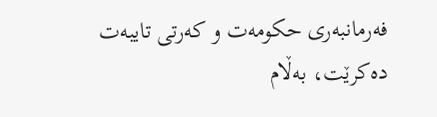فه‌رمانبه‌رى حکومه‌ت و که‌رتى تایبه‌ت ده‌کرێت، به‌ڵام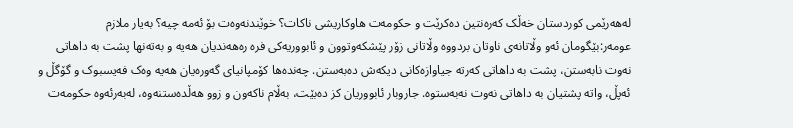له‌هه‌رێمى کوردستان خه‌ڵک که‌ره‌نتین ده‌کرێت و حکومه‌ت هاوکاریشى ناکات؟ خوێندنه‌وه‌ت بۆ ئه‌مه‌ چیه‌؟ به‌یار ملازم عومه‌ر:بێگومان ئه‌و وڵاتانه‌ى ناوتان بردووه‌ وڵاتانى زۆر پێشکه‌وتوون و ئابووریه‌کى فره‌ ره‌هه‌ندیان هه‌یه‌ و به‌ته‌نها پشت به‌ داهاتى نه‌وت نابه‌ستن، پشت به‌ داهاتى که‌رته‌ جیاوازه‌کانى دیکه‌ش ده‌به‌ستن. چه‌نده‌ها کۆمپانیاى گه‌وره‌یان هه‌یه‌ وه‌ک فه‌یسبوک و گۆگڵ و ئه‌پڵ، واته‌ پشتیان به‌ داهاتى نه‌وت نه‌به‌ستوه‌. جاروبار ئابووریان کز ده‌بێت، به‌ڵام ناکه‌ون و زوو هه‌ڵده‌ستنه‌وه‌‌، له‌به‌رئه‌وه‌ حکومه‌ت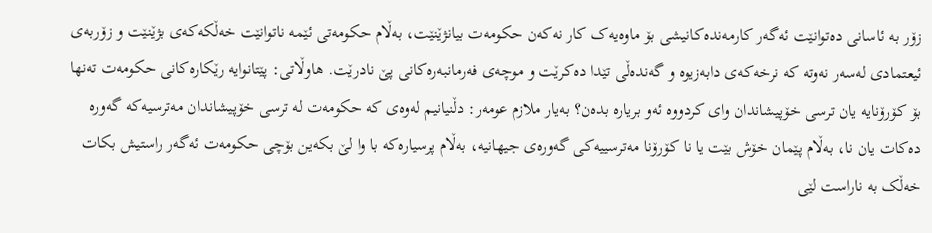زۆر به‌ ئاسانى ده‌توانێت ئه‌گه‌ر کارمه‌نده‌کانیشى بۆ ماوه‌یه‌ک کار نه‌که‌ن حکومه‌ت بیانژێنێت، به‌ڵام حکومه‌تى ئێمه‌ ناتوانێت خه‌ڵکه‌که‌ى بژێنێت و زۆربه‌ى ئیعتمادى له‌سه‌ر نه‌وته‌ که‌ نرخه‌که‌ى دابه‌زیوه‌ و گه‌نده‌ڵى تێدا ده‌کرێت و موچه‌ى فه‌رمانبه‌ره‌کانى پێ نادرێت. هاوڵاتى: پێتانوایه‌ رێکاره‌کانى حکومه‌ت ته‌نها بۆ کۆرۆنایه‌ یان ترسى خۆپیشاندان واى کردووه‌ ئه‌و بریاره‌ بده‌ن؟ به‌یار ملازم عومه‌ر: دڵنیانیم له‌وه‌ى که‌ حکومه‌ت له‌ ترسی خۆپیشاندان مه‌ترسیه‌که‌ گه‌وره‌ ده‌کات یان نا، به‌ڵام پێمان خۆش بێت یا نا کۆرۆنا مه‌ترسییه‌کى گه‌وره‌ى جیهانیه‌، به‌ڵام پرسیاره‌که‌ با وا لێ بکه‌ین بۆچى حکومه‌ت ئه‌گه‌ر راستیش بکات خه‌ڵک به‌ ناراست لێى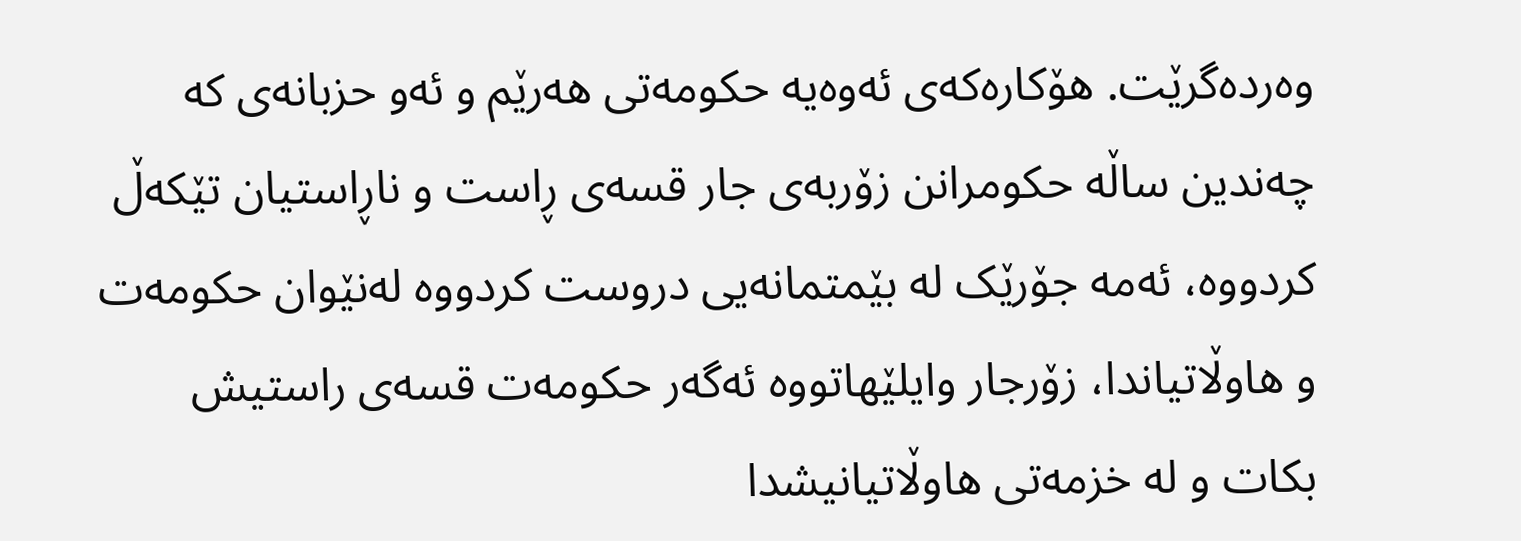وه‌رده‌گرێت. هۆکاره‌که‌ى ئه‌وه‌یه‌ حکومه‌تى هه‌رێم و ئه‌و حزبانه‌ى که‌ چه‌ندین ساڵه‌ حکومرانن زۆربه‌ى جار قسه‌ى ڕاست و ناڕاستیان تێکه‌ڵ کردووه‌، ئه‌مه‌‌ جۆرێک له‌ بێمتمانه‌یى دروست کردووه‌ له‌نێوان حکومه‌ت و هاوڵاتیاندا، زۆرجار وایلێهاتووه‌ ئه‌گه‌ر حکومه‌ت قسه‌ى راستیش بکات و له‌ خزمه‌تى هاوڵاتیانیشدا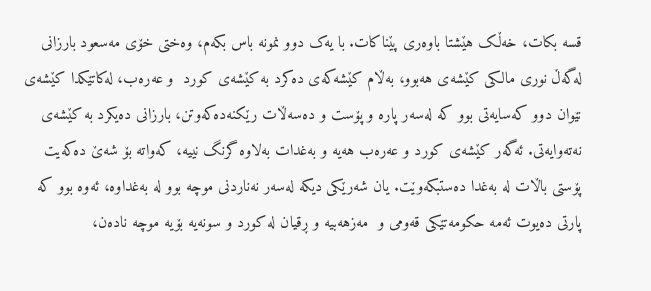قسه‌ بکات، خه‌ڵک هێشتا باوه‌رى پێناکات. با یه‌ک دوو نمونه‌ باس بکه‌م، وه‌ختى خۆى مه‌سعود بارزانى له‌گه‌ڵ نورى مالکى کێشه‌ى هه‌بوو، به‌ڵام کێشه‌که‌ى ده‌کرد به‌ کێشه‌ى کورد  و عه‌ره‌ب، له‌کاتێکدا کێشه‌ى نێوان دوو که‌سایه‌تى بوو که‌ له‌سه‌ر پاره‌ و پۆست و ده‌سه‌ڵات رێکنه‌ده‌که‌وتن، بارزانى ده‌یکرد به‌ کێشه‌ى نه‌ته‌وایه‌تى. ئه‌گه‌ر کێشه‌ى کورد و عه‌ره‌ب هه‌یه‌ و به‌غدات به‌لا‌وه‌ گرنگ نییه‌، که‌واته‌ بۆ شه‌ێ‌ ده‌که‌یت پۆستى باڵات له‌ به‌غدا ده‌ستبکه‌وێت. یان شه‌رێکى دیکه‌ له‌سه‌ر نه‌ناردنى موچه‌ بوو له‌ به‌غداوه‌، ئه‌وه‌ بوو که‌ پارتى ده‌یوت ئه‌مه‌ حکومه‌تێکى قه‌ومى و  مه‌زهه‌بیه‌ و ڕقیان له‌ کورد و سونه‌یه‌‌ بۆیه‌ موچه‌ ناده‌ن،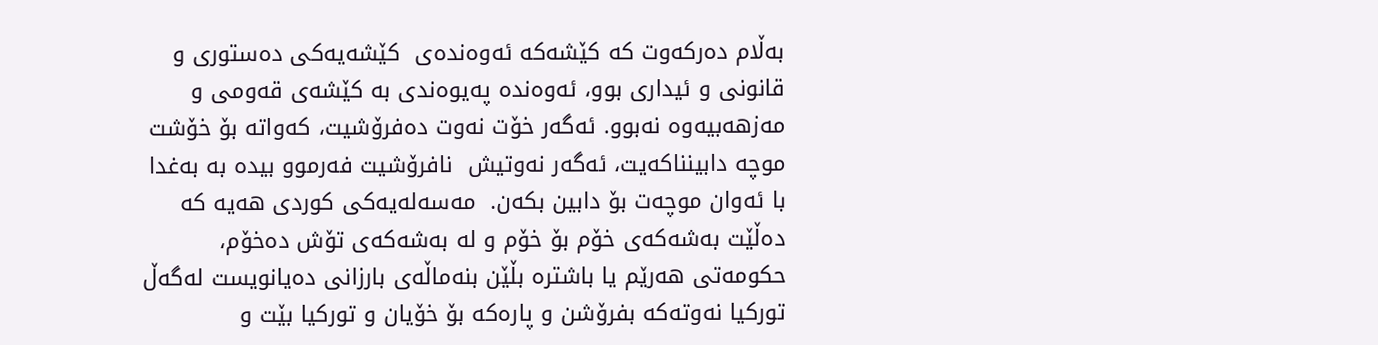به‌ڵام ده‌رکه‌وت که‌ کێشه‌که‌ ئه‌وه‌نده‌ى  کێشه‌یه‌کى ده‌ستورى و قانونى و ئیدارى بوو، ئه‌وه‌نده‌ په‌یوه‌ندى به‌ کێشه‌ى قه‌ومى و مه‌زهه‌بیه‌وه‌ نه‌بوو. ئه‌گه‌ر خۆت نه‌وت ده‌فرۆشیت، که‌واته‌ بۆ خۆشت موچه‌ دابینناکه‌یت، ئه‌گه‌ر نه‌وتیش  نافرۆشیت فه‌رموو بیده‌ به‌ به‌غدا با ئه‌وان موچه‌ت بۆ دابین بکه‌ن.  مه‌سه‌له‌یه‌کى کوردى هه‌یه‌ که‌ ده‌ڵێت به‌شه‌که‌ى خۆم بۆ خۆم و له‌ به‌شه‌که‌ى تۆش ده‌خۆم، حکومه‌تى هه‌رێم یا باشتره‌ بڵێن بنه‌ماڵه‌ى بارزانى ده‌یانویست له‌گه‌ڵ تورکیا نه‌وته‌که‌ بفرۆشن و پاره‌که‌ بۆ خۆیان و تورکیا بێت و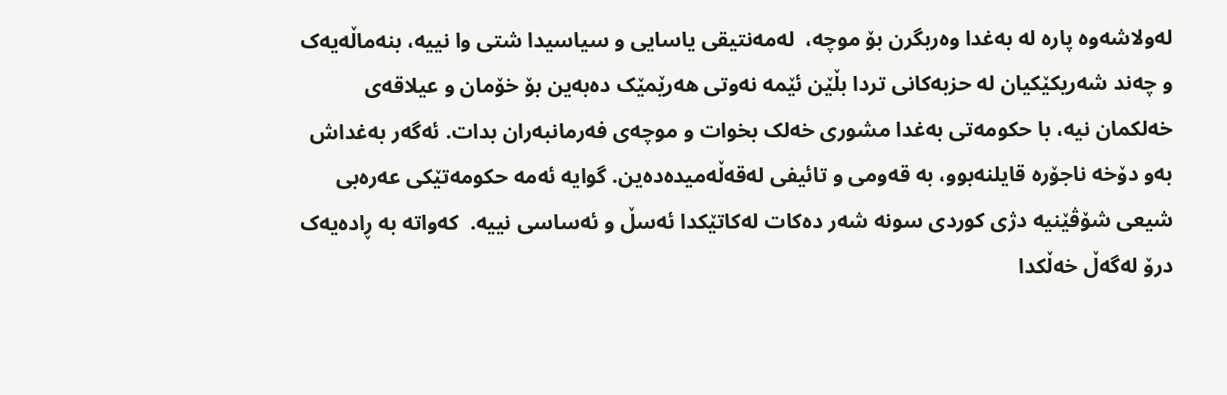له‌ولاشه‌وه‌ پاره‌ له‌ به‌غدا وه‌ربگرن بۆ موچه‌،  له‌مه‌نتیقى یاسایى و سیاسیدا شتى وا نییه‌، بنه‌ماڵه‌یه‌ک و چه‌ند شه‌ریکێکیان له‌ حزبه‌کانى تردا بڵێن ئێمه‌ نه‌وتى هه‌رێمێک ده‌به‌ین بۆ خۆمان و عیلاقه‌ى خه‌لکمان نیه‌، با حکومه‌تى به‌غدا مشورى خه‌لک بخوات و موچه‌ى فه‌رمانبه‌ران بدات. ئه‌گه‌ر به‌غداش به‌و دۆخه‌ ناجۆره‌ قایلنه‌بوو، به‌ قه‌ومى و تائیفى له‌قه‌ڵه‌میده‌ده‌ین. گوایه‌ ئه‌مه‌ حکومه‌تێکى عه‌ره‌بى شیعى شۆڤێنیه‌‌ دژى کوردى سونه‌ شه‌ر ده‌کات له‌کاتێکدا ئه‌سڵ و ئه‌ساسى نییه‌.  که‌واته‌ به‌ ڕاده‌یه‌ک درۆ‌ له‌گه‌ڵ خه‌ڵکدا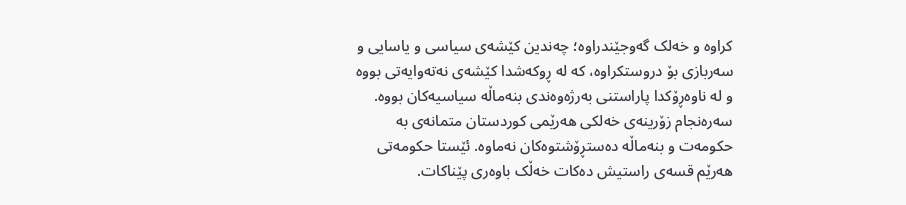کراوه‌ و خه‌لک گه‌وجێندراوه‌؛ چه‌ندین کێشه‌ى سیاسى و یاسایى و سه‌ربازى بۆ دروستکراوه‌، که‌ له‌ ڕوکه‌شدا کێشه‌ى نه‌ته‌وایه‌تى بووه‌ و له‌ ناوه‌ڕۆکدا پاراستنى به‌رژه‌وه‌ندى بنه‌ماڵه‌ سیاسیه‌کان بووه‌. سه‌ره‌نجام زۆرینه‌ى خه‌لکى هه‌رێمى کوردستان متمانه‌ى به‌ حکومه‌ت و بنه‌ماڵه‌ ده‌ستڕۆشتوه‌کان نه‌ماوه‌. ئێستا حکومه‌تى هه‌رێم قسه‌ى راستیش ده‌کات خه‌ڵک باوه‌رى پێناکات.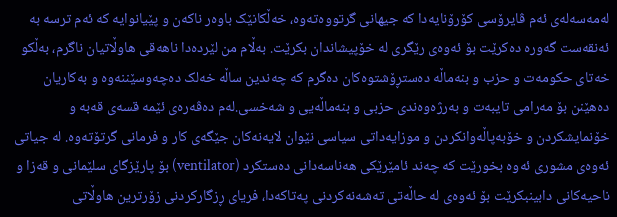له‌مه‌سه‌له‌ى ئه‌م ڤایرۆسى کۆرۆنایه‌دا که‌ جیهانى گرتووه‌ته‌وه‌، خه‌ڵکانێک باوه‌ر ناکه‌ن و پێیانوایه‌ که‌ ئه‌م ترسه‌ به‌ ئه‌نقه‌ست گه‌وره‌ ده‌کرێت بۆ ئه‌وه‌ى رێگرى له‌ خۆپیشاندان بکرێت. به‌ڵام من لێرده‌دا ناهه‌قى هاوڵاتیان ناگرم، به‌ڵکو خه‌تاى حکومه‌ت و حزب و بنه‌ماڵه‌ ده‌ستڕۆشتوه‌کان ده‌گرم که‌ چه‌ندین ساڵه‌ خه‌لک ده‌چه‌وسێننه‌وه‌ و به‌کاریان ده‌هێنن بۆ مه‌رامى تایبه‌ت و به‌رژه‌وه‌ندى حزبى و بنه‌ماڵه‌یى و شه‌خسی.له‌م ده‌ڤه‌ره‌ى ئێمه‌ قسه‌ى قه‌به‌ و خۆنمایشکردن و خۆبه‌پاڵه‌وانکردن و موزایه‌داتى سیاسى نێوان لایه‌نه‌کان جێگه‌ى کار و فرمانى گرتۆته‌وه‌. له‌ جیاتى ئه‌وه‌ى مشورى ئه‌وه‌ بخورێت که‌ چه‌ند ئامێرێکى هه‌ناسه‌دانى ده‌ستکرد (ventilator) بۆ پارێزگاى سلێمانى و قه‌زا و ناحیه‌کانى دابینبکرێت بۆ ئه‌وه‌ى له‌ حاڵه‌تى ته‌شه‌نه‌کردنى په‌تاکه‌دا، فریاى ڕزگارکردنى زۆرترین هاوڵاتى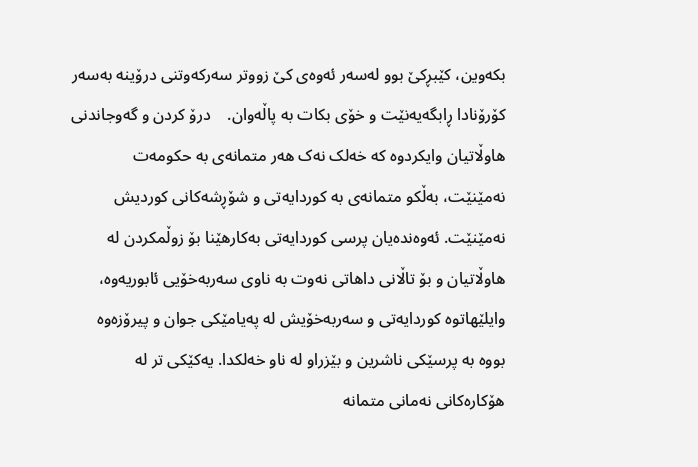بکه‌وین، کێبڕکێ بوو له‌سه‌ر ئه‌وه‌ى کێ زووتر سه‌رکه‌وتنى درۆینه‌ به‌سه‌ر کۆرۆنادا ڕابگه‌یه‌نێت و خۆى بکات به‌ پاڵه‌وان.    درۆ کردن و گه‌وجاندنى هاوڵاتیان وایکردوه‌ که‌ خه‌لک نه‌ک هه‌ر متمانه‌ى به‌ حکومه‌ت نه‌مێنێت، به‌ڵکو متمانه‌ى به‌ کوردایه‌تى و شۆڕشه‌کانى کوردیش نه‌مێنێت. ئه‌وه‌نده‌یان پرسى کوردایه‌تى به‌کارهێنا بۆ زوڵمکردن له‌ هاوڵاتیان و بۆ تاڵانى داهاتى نه‌وت به‌ ناوى سه‌ربه‌خۆیى ئابوریه‌وه‌، وایلێهاتوه‌ کوردایه‌تى و سه‌ربه‌خۆیش له‌ په‌یامێکى جوان و پیرۆزه‌وه‌ بووه‌ به‌ پرسێکى ناشرین و بێزراو له‌ ناو خه‌لکدا. یه‌کێکى تر له‌ هۆکاره‌کانى نه‌مانى متمانه‌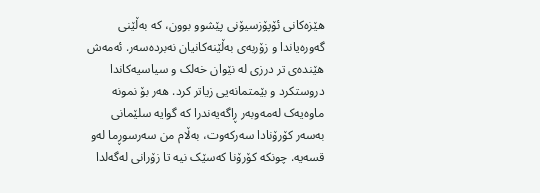هێزه‌کانى ئۆپۆزسیۆنى پێشوو بوون، که‌ به‌ڵێنى گه‌وره‌یاندا و زۆربه‌ى به‌ڵێنه‌کانیان نه‌برده‌سه‌ر. ئه‌مه‌ش هێنده‌ى تر درزى له‌ نێوان خه‌لک و سیاسیه‌کاندا دروستکرد و بێمتمانه‌یى زیاتر کرد. هه‌ر بۆ نمونه‌ ماوه‌یه‌ک له‌مه‌وبه‌ر ڕاگه‌یه‌ندرا که‌ گوایه‌ سلێمانى به‌سه‌ر کۆرۆنادا سه‌رکه‌وت، به‌ڵام من سه‌رسوڕما له‌و قسه‌یه‌. چونکه‌ کۆرۆنا که‌سێک نیه‌ تا زۆرانى له‌گه‌لدا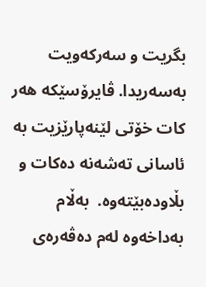بگریت و سه‌رکه‌ویت به‌سه‌ریدا. ڤایرۆسێکه‌ هه‌ر کات خۆتى لێنه‌پارێزیت به‌ ئاسانى ته‌شه‌نه‌ ده‌کات و بڵاوده‌بێته‌وه‌.  به‌ڵام به‌داخه‌وه‌ له‌م ده‌ڤه‌ره‌ى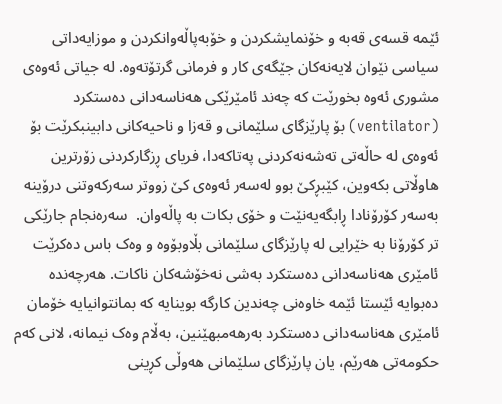ئێمه‌ قسه‌ى قه‌به‌ و خۆنمایشکردن و خۆبه‌پاڵه‌وانکردن و موزایه‌داتى سیاسى نێوان لایه‌نه‌کان جێگه‌ى کار و فرمانى گرتۆته‌وه‌. له‌ جیاتى ئه‌وه‌ى مشورى ئه‌وه‌ بخورێت که‌ چه‌ند ئامێرێکى هه‌ناسه‌دانى ده‌ستکرد (ventilator) بۆ پارێزگاى سلێمانى و قه‌زا و ناحیه‌کانى دابینبکرێت بۆ ئه‌وه‌ى له‌ حاڵه‌تى ته‌شه‌نه‌کردنى په‌تاکه‌دا، فریاى ڕزگارکردنى زۆرترین هاوڵاتى بکه‌وین، کێبڕکێ بوو له‌سه‌ر ئه‌وه‌ى کێ زووتر سه‌رکه‌وتنى درۆینه‌ به‌سه‌ر کۆرۆنادا ڕابگه‌یه‌نێت و خۆى بکات به‌ پاڵه‌وان.  سه‌ره‌نجام جارێکى تر کۆرۆنا به‌ خێرایى له‌ پارێزگاى سلێمانى بڵاوبۆوه‌ و وه‌ک باس ده‌کرێت ئامێرى هه‌ناسه‌دانى ده‌ستکرد به‌شى نه‌خۆشه‌کان ناکات. هه‌رچه‌نده‌ ده‌بوایه‌ ئێستا ئێمه‌ خاوه‌نى چه‌ندین کارگه‌ بوینایه‌ که‌ بمانتوانیایه‌ خۆمان ئامێرى هه‌ناسه‌دانى ده‌ستکرد به‌رهه‌مبهێنین، به‌ڵام وه‌ک نیمانه‌، لانى که‌م حکومه‌تى هه‌رێم، یان پارێزگاى سلێمانى هه‌وڵى کڕینى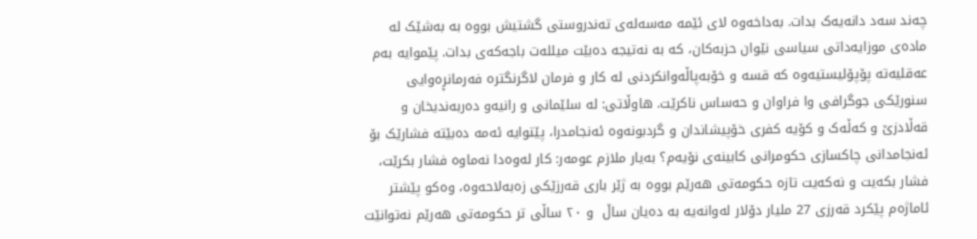چه‌ند سه‌د دانه‌یه‌ک بدات. به‌داخه‌وه‌ لاى ئێمه‌ مه‌سه‌له‌ى ته‌ندروستى گشتیش بووه‌ به‌ به‌شێک له‌ ماده‌ى موزایه‌داتى سیاسى نێوان حزبه‌کان، که‌ به‌ نه‌تیجه‌ ده‌بێت میلله‌ت باجه‌که‌ى بدات. پێموایه‌ به‌م عه‌قلیه‌ته‌ پۆپۆلیستیه‌وه‌ که‌ قسه‌ و خۆبه‌پاڵه‌وانکردنى له‌ کار و فرمان لاگرنگتره‌ فه‌رمانڕه‌وایى سنورێکى جوگرافى وا فراوان و حه‌ساس ناکرێت. هاوڵاتى: له‌ سلێمانى و رانیه‌و ده‌ربه‌ندیخان و قه‌ڵادزێ و که‌ڵه‌ک و کۆیه‌ کفرى خۆپیشاندان و گردبونه‌وه‌ ئه‌نجامدرا، پێتوایه‌ ئه‌مه‌ ده‌بێته‌ فشارێک بۆ ئه‌نجامدانى چاکسازى حکومرانى کابینه‌ى نۆیه‌م؟ به‌یار ملازم عومه‌ر: کار له‌وه‌دا نه‌ماوه‌ فشار بکرێت، فشار بکه‌یت و نه‌که‌یت تازه‌ حکومه‌تى هه‌رێم بووه‌ به‌ ژێر بارى قه‌رزێکى زه‌به‌لاحه‌وه‌، وه‌کو پێشتر ئاماژه‌م پێکرد قه‌رزى 27 ملیار دۆلار له‌وانه‌یه‌ به‌ ده‌یان ساڵ  و ٢٠ ساڵى تر حکومه‌تى هه‌رێم نه‌توانێت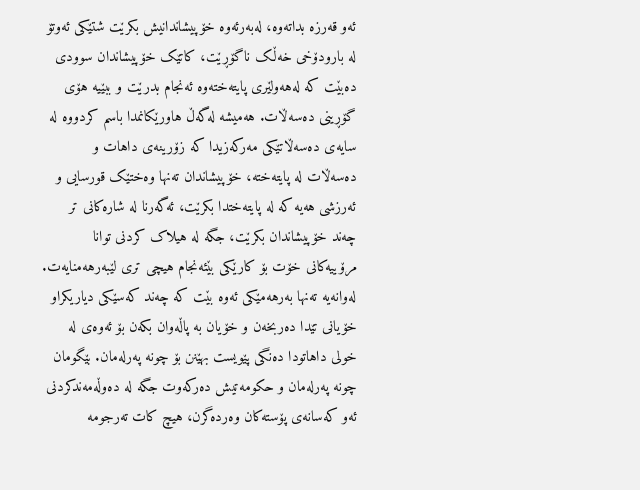ئه‌و قه‌رزه‌ بداته‌وه‌، له‌به‌رئه‌وه‌ خۆپیشاندانیش بکرێت شتێکى ئه‌وتۆ له‌ بارودۆخى خه‌ڵک ناگۆڕێت، کاتێک خۆپیشاندان سوودى ده‌بێت که‌ له‌هه‌ولێرى پایته‌خته‌وه‌ ئه‌نجام بدرێت و ببێیه‌ هۆى گۆڕینى ده‌سه‌ڵات. هه‌میشه‌ له‌گه‌ڵ هاورێکانمدا باسم کردووه‌ له‌ سایه‌ى ده‌سه‌ڵاتێکى مه‌رکه‌زیدا که‌ زۆرینه‌ى داهات و ده‌سه‌ڵات له‌ پایته‌خته‌، خۆپیشاندان ته‌نها وه‌ختێک قورسایى و ئه‌رزشى هه‌یه‌ که‌ له‌ پایته‌ختدا بکرێت، ئه‌گه‌رنا له‌ شاره‌کانى تر چه‌ند خۆپیشاندان بکرێت، جگه‌ له‌ هیلاک کردنى توانا مرۆییه‌کانى خۆت بۆ کارێکى بێئه‌نجام هیچى ترى لێبه‌رهه‌منایه‌ت.  له‌وانه‌یه‌ ته‌نها به‌رهه‌مێکى ئه‌وه‌ بێت که‌ چه‌ند که‌سێکى دیاریکراو خۆیانى تێدا ده‌ربخه‌ن و خۆیان به‌ پاڵه‌وان بکه‌ن بۆ ئه‌وه‌ى له‌ خولى داهاتودا ده‌نگى پێویست بهێنن بۆ چونه‌ په‌رله‌مان. بێگومان چونه‌ په‌رله‌مان و حکومه‌تیش ده‌رکه‌وت جگه‌ له‌ ده‌وڵه‌مه‌ندکردنى ئه‌و که‌سانه‌ى پۆسته‌کان وه‌رده‌گرن، هیچ کات ته‌رجومه‌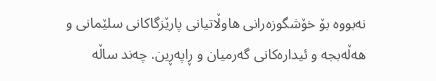نه‌بووه‌ بۆ خۆشگوزه‌رانى هاوڵاتیانى پارێزگاکانى سلێمانى و هه‌ڵه‌بجه‌ و ئیداره‌کانى گه‌رمیان و ڕاپه‌ڕین. چه‌ند ساڵه‌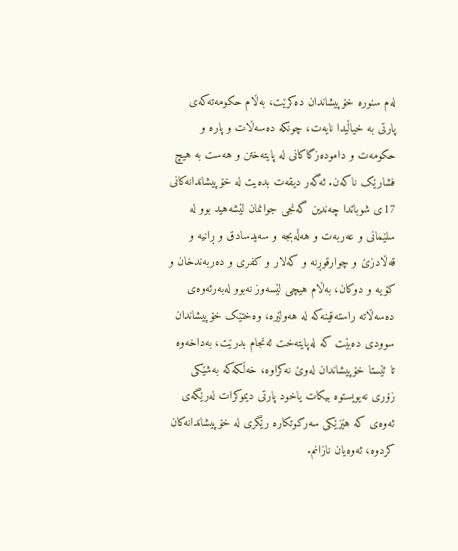له‌م سنوره‌ خۆپیشاندان ده‌کرێت، به‌ڵام حکومه‌ته‌که‌ى پارتى به‌ خیاڵیدا نایه‌ت، چونکه‌ ده‌سه‌ڵات و پاره‌ و حکومه‌ت و داموده‌زگاکانى له‌ پایته‌ختن و هه‌ست به‌‌ هیچ فشارێک ناکه‌ن. ئه‌گه‌ر دیقه‌ت بده‌یت له‌ خۆپیشاندانه‌کانى 17ى شوباتدا چه‌ندین گه‌نجى جوانمان لێشه‌هید بوو له‌ سلێمانى و عه‌ربه‌ت و هه‌ڵه‌بجه‌ و سه‌یدسادق و ڕانیه‌ و قه‌ڵادزێ‌ و چوارقوڕنه‌ و که‌لار و کفرى و ‌ده‌ربه‌ندخان و کۆیه‌ و دوکان، به‌ڵام هیچى لێسه‌وز نه‌بوو له‌به‌رئه‌وه‌ى ده‌سه‌ڵاته‌ راسته‌قینه‌که‌ له‌ هه‌ولێره‌‌، وه‌ختێک خۆپیشاندان سوودى ده‌بێت که‌ له‌پایته‌خت ئه‌نجام بدرێت، به‌داخه‌وه‌ تا ئێستا خۆپیشاندان له‌وێ نه‌کراوه‌، خه‌ڵکه‌که‌ به‌شێکى زۆرى نه‌یویستوه‌ بیکات یاخود پارتى دیموکرات له‌رێگه‌ى ئه‌وه‌ى که‌ هێزێکى سه‌رکوتکاره‌ رێگرى له‌ خۆپیشاندانه‌کان کردوه‌، ئه‌وه‌یان نازانم.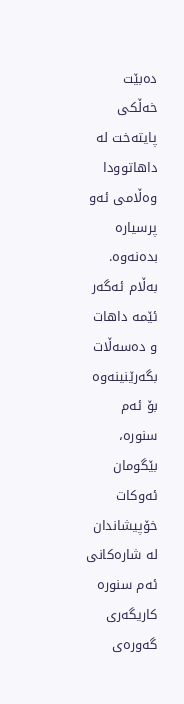ده‌بێت خه‌ڵکى پایته‌خت له‌ داهاتوودا وه‌ڵامى ئه‌و پرسیاره‌ بده‌نه‌وه‌. به‌ڵام ئه‌گه‌ر ئێمه‌ داهات و ده‌سه‌ڵات بگه‌رێنینه‌وه‌ بۆ ئه‌م سنوره‌، بێگومان ئه‌وکات خۆپیشاندان له‌ شاره‌کانى ئه‌م سنوره‌ کاریگه‌رى گه‌وره‌ى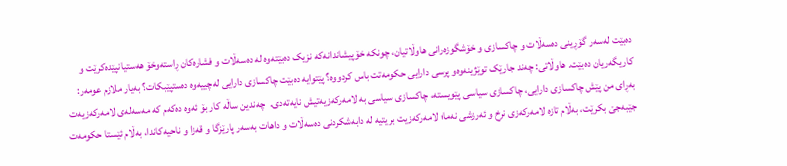ده‌بێت له‌سه‌ر گۆڕینى ده‌سه‌ڵات و چاکسازى و خۆشگوزه‌رانى هاوڵاتیان، چونکه‌ خۆپیشاندانه‌که‌ نزیک ده‌بێته‌وه‌ له‌ ده‌سه‌ڵات و فشاره‌کان ڕاسته‌وخۆ هه‌ستیانپێده‌کرێت و کاریگه‌ریان ده‌بێت. هاوڵاتى: چه‌ند جارێک توێژینه‌وه‌و پرسى دارایى حکومه‌تت باس کردووه‌؟ پێتوایه‌ ده‌بێت چاکسازى دارایى له‌چییه‌وه‌ ده‌ستپێبکات؟ به‌یار ملازم عومه‌ر: به‌ڕاى من پێش چاکسازى دارایى، چاکسازى سیاسى پێویسته‌، چاکسازى سیاسى به‌ لامه‌رکه‌زیه‌تیش نایه‌ته‌دی.  چه‌ندین ساڵه‌ کار بۆ ئه‌وه‌ ده‌که‌م که‌ مه‌سه‌له‌ى لامه‌رکه‌زیه‌ت جێبه‌جێ بکرێت، به‌ڵام تازه‌ لامه‌رکه‌زى نرخ و ئه‌رزشى نه‌ما؛ لامه‌رکه‌زیت بریتیه‌ له‌ دابه‌شکردنى ده‌سه‌ڵات و داهات به‌سه‌ر پارێزگا و قه‌زا و ناحیه‌کاندا، به‌ڵام ئێستا‌ حکومه‌ت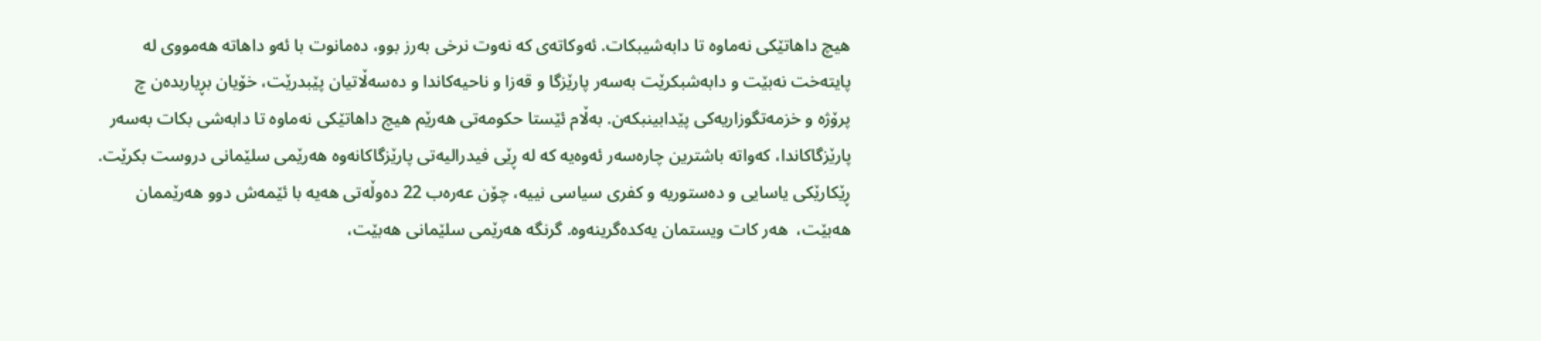هیچ داهاتێکى نه‌ماوه‌ تا دابه‌شیبکات. ئه‌وکاته‌ى که‌ نه‌وت نرخى به‌رز بوو، ده‌مانوت با ئه‌و داهاته‌ هه‌مووى له‌ پایته‌خت نه‌بێت و دابه‌شبکرێت به‌سه‌ر پارێزگا و قه‌زا و ناحیه‌کاندا و ده‌سه‌ڵاتیان پێبدرێت، خۆیان بڕیاربده‌ن چ پرۆژه‌ ‌و خزمه‌تگوزاریه‌کى پێدابینبکه‌ن. به‌ڵام ئێستا حکومه‌تى هه‌رێم هیچ داهاتێکى نه‌ماوه‌ تا دابه‌شى بکات به‌سه‌ر پارێزگاکاندا، که‌واته‌ باشترین چاره‌سه‌ر ئه‌وه‌یه‌ که‌ له‌ ڕێى فیدرالیه‌تى پارێزگاکانه‌وه‌‌ هه‌رێمى سلێمانى دروست بکرێت. ڕێکارێکى یاسایى و ده‌ستوریه‌ و کفرى سیاسى نییه‌، چۆن عه‌ره‌ب 22 ده‌وڵه‌تى هه‌یه‌ با ئێمه‌ش دوو هه‌رێممان هه‌بێت،  هه‌ر کات ویستمان یه‌کده‌گرینه‌وه‌. گرنگه‌ هه‌رێمى سلێمانى هه‌بێت،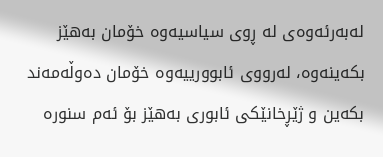له‌به‌رئه‌وه‌ى له‌ ڕوى سیاسیه‌وه‌ خۆمان به‌هێز بکه‌ینه‌وه‌، له‌رووى ئابوورییه‌وه‌ خۆمان ده‌وڵه‌مه‌ند بکه‌ین و ژێڕخانێکى ئابورى به‌هێز بۆ ئه‌م سنوره‌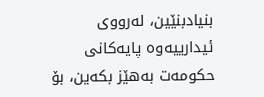بنیادبنێین،‌ له‌رووى ئیدارییه‌وه‌ پایه‌کانى حکومه‌ت به‌هێز بکه‌ین، بۆ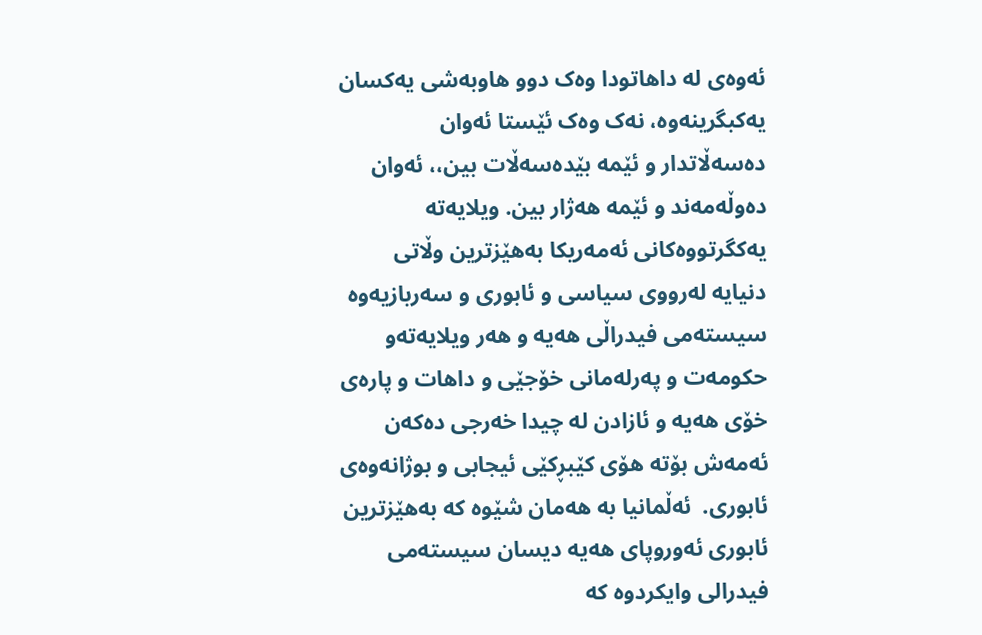ئه‌وه‌ى له‌ داهاتودا وه‌ک دوو هاوبه‌شى یه‌کسان یه‌کبگرینه‌وه‌، نه‌ک وه‌ک ئێستا ئه‌وان ده‌سه‌ڵاتدار و ئێمه‌ بێده‌سه‌ڵات بین،، ئه‌وان ده‌وڵه‌مه‌ند و ئێمه‌ هه‌ژار بین. ویلایه‌ته‌ یه‌کگرتووه‌کانى ئه‌مه‌ریکا به‌هێزترین وڵاتى دنیایه‌ له‌رووى سیاسى و ئابورى و سه‌ربازیه‌وه‌ سیسته‌مى فیدراڵى هه‌یه‌ و هه‌ر ویلایه‌ته‌و حکومه‌ت و په‌رله‌مانى خۆجێى و داهات و پاره‌ى خۆى هه‌یه‌ و ئازادن له‌ چیدا خه‌رجى ده‌که‌ن‌ ئه‌مه‌ش بۆته‌ هۆى کێبڕکێى ئیجابى و بوژانه‌وه‌ى ئابوری.  ئه‌ڵمانیا به‌ هه‌مان شێوه‌ که‌ به‌هێزترین ئابورى ئه‌وروپاى هه‌یه‌ دیسان سیسته‌مى فیدرالى وایکردوه‌ که‌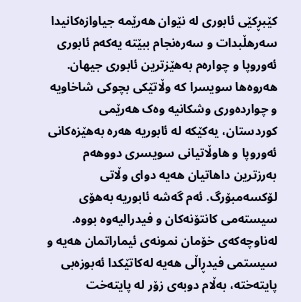کێبڕکێى ئابورى له‌ نێوان هه‌رێمه‌ جیاوازه‌کانیدا سه‌رهڵبدات و سه‌ره‌نجام ببێته‌ یه‌که‌م ئابورى ئه‌وروپا و چواره‌م به‌هێزترین ئابورى جیهان. هه‌روه‌ها سویسرا که‌ وڵاتێکى بچوکى شاخاویه‌ و چوارده‌ورى وشکانیه‌ وه‌ک هه‌رێمى کوردستان، یه‌کێکه‌ له‌ ئابوریه‌ هه‌ره‌ به‌هێزه‌کانى ئه‌وروپا و هاوڵاتیانى سویسرى دووهه‌م به‌رزترین داهاتیان هه‌یه‌ دواى وڵاتى لۆکسه‌مبۆرگ. ئه‌م گه‌شه‌ ئابوریه‌ به‌هۆى سیسته‌مى کانتۆنه‌کان و فیدرالیه‌وه‌ بووه‌. له‌ناوچه‌که‌ى خۆمان نمونه‌ى ئیماراتمان هه‌یه‌ و سیستمى فیدڕاڵى هه‌یه‌ له‌کاتێکدا ئه‌بوزه‌بى پایته‌خته‌، به‌ڵام دوبه‌ى زۆر له‌ پایته‌خت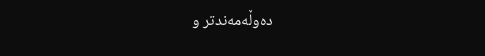ده‌وڵه‌مه‌ندتر و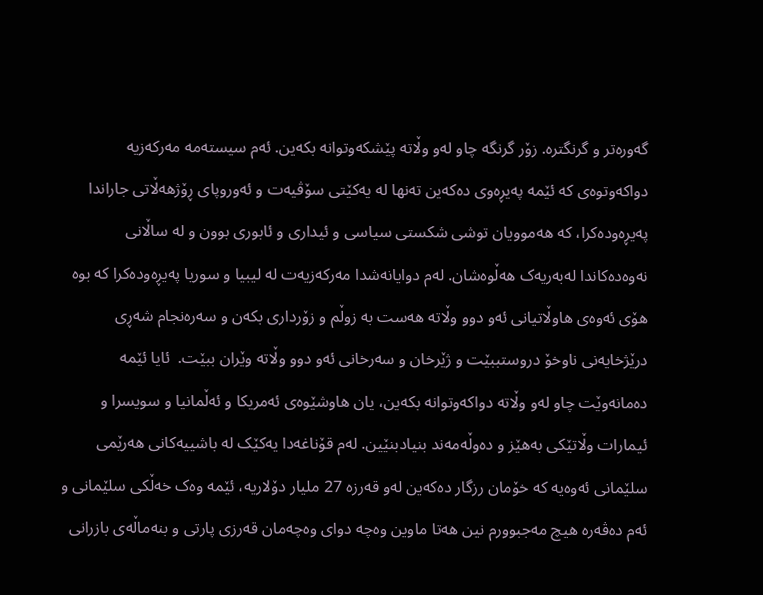گه‌وره‌تر و گرنگتره‌. زۆر گرنگه‌ چاو له‌و وڵاته‌ پێشکه‌وتوانه‌ بکه‌ین. ئه‌م سیسته‌مه‌ مه‌رکه‌زیه‌ دواکه‌وتوه‌ى که‌ ئێمه‌ په‌یڕه‌وى ده‌که‌ین ته‌نها له‌ یه‌کێتى سۆڤیه‌ت و ئه‌وروپاى ڕۆژهه‌ڵاتى جاراندا په‌یڕه‌وده‌کرا، که‌ هه‌موویان توشى شکستى سیاسى و ئیدارى و ئابورى بوون و له‌ ساڵانى نه‌وه‌ده‌کاندا له‌به‌ریه‌ک هه‌ڵوه‌شان. له‌م دوایانه‌شدا مه‌رکه‌زیه‌ت له‌ لیبیا و سوریا په‌یڕه‌وده‌کرا که‌ بوه‌ هۆى ئه‌وه‌ى هاوڵاتیانى ئه‌و دوو وڵاته‌ هه‌ست به‌ زوڵم و زۆردارى بکه‌ن و سه‌ره‌نجام شه‌ڕى درێژخایه‌نى ناوخۆ دروستببێت و ژێرخان و سه‌رخانى ئه‌و دوو وڵاته‌ وێران ببێت.  ئایا ئێمه‌ ده‌مانه‌وێت چاو له‌و وڵاته‌ دواکه‌وتوانه‌ بکه‌ین، یان هاوشێوه‌ى ئه‌مریکا و ئه‌ڵمانیا و سویسرا و ئیمارات وڵاتێکى به‌هێز و ده‌وڵه‌مه‌ند بنیادبنێین. له‌م قۆناغه‌دا یه‌کێک له‌ باشییه‌کانى هه‌رێمى سلێمانى ئه‌وه‌یه‌ که‌‌ خۆمان رزگار ده‌که‌ین له‌و قه‌رزه‌ 27 ملیار دۆلاریه‌، ئێمه‌ وه‌ک خه‌ڵکى سلێمانى و ئه‌م ده‌ڤه‌ره‌ هیچ مه‌جبوورم نین هه‌تا ماوین وه‌چه‌ دواى وه‌چه‌مان قه‌رزى پارتى و بنه‌ماڵه‌ى بازرانى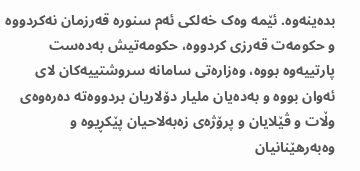بده‌ینه‌وه‌. ئێمه‌ وه‌ک خه‌لکى ئه‌م سنوره‌ قه‌رزمان نه‌کردووه‌ و حکومه‌ت قه‌رزى کردووه‌، حکومه‌تیش به‌ده‌ست پارتییه‌وه‌ بووه‌، وه‌زاره‌تى سامانه‌ سروشتییه‌کان لاى ئه‌وان بووه‌ و به‌ده‌یان ملیار دۆلاریان بردووه‌ته‌ ده‌ره‌وه‌ى وڵات و ڤێلایان و پرۆژه‌ى زه‌به‌لاحیان پێکڕیوه‌ و وه‌به‌رهێنانیان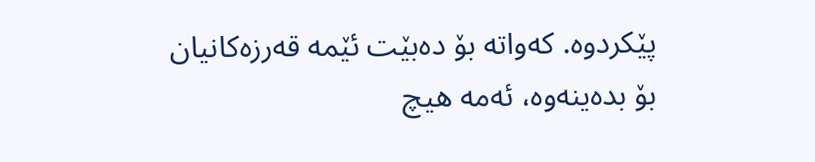پێکردوه‌. که‌واته‌ بۆ ده‌بێت ئێمه‌ قه‌رزه‌کانیان بۆ بده‌ینه‌وه‌، ئه‌مه‌ هیچ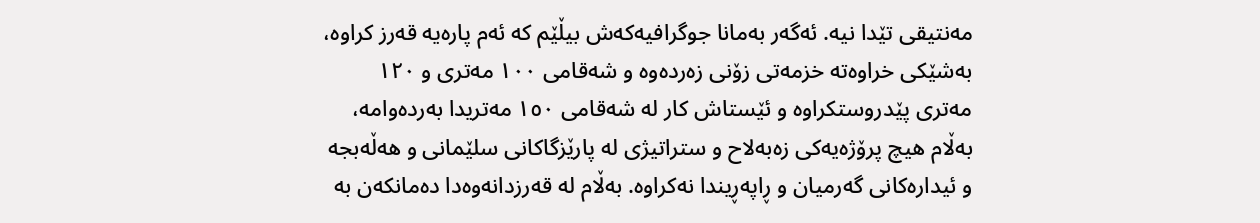مه‌نتیقى تێدا نیه‌. ئه‌گه‌ر به‌مانا جوگرافیه‌که‌ش بیڵێم که‌ ئه‌م پاره‌یه‌ قه‌رز کراوه‌، به‌شێکى خراوه‌ته‌ خزمه‌تى زۆنى زه‌رده‌وه‌ و شه‌قامى ١٠٠ مه‌ترى و ١٢٠ مه‌ترى پێدروستکراوه‌ و ئێستاش کار له‌ شه‌قامى ١٥٠ مه‌تریدا به‌رده‌وامه‌، به‌ڵام هیچ پرۆژه‌یه‌کى زه‌به‌لاح و ستراتیژى له‌ پارێزگاکانى سلێمانى و هه‌ڵه‌بجه‌ و ئیداره‌کانى گه‌رمیان و ڕاپه‌ڕیندا نه‌کراوه‌. به‌ڵام له‌ قه‌رزدانه‌وه‌دا ده‌مانکه‌ن به‌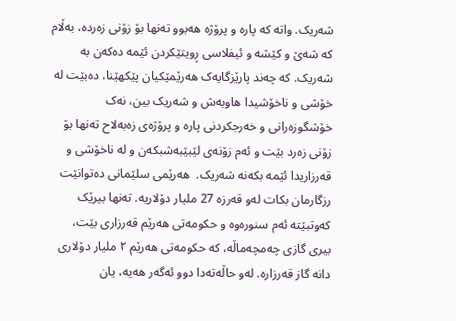شه‌ریک. واته‌ که‌ پاره‌ و پرۆژه‌ هه‌بوو ته‌نها بۆ زۆنى زه‌رده‌، به‌ڵام که‌ شه‌ێ‌ و کێشه‌ و ئیفلاسى ڕویتێکردن ئێمه‌ ده‌که‌ن به‌ شه‌ریک. که‌ چه‌ند پارێزگایه‌ک هه‌رێمێکیان پێکهێنا، ده‌بێت له‌ خۆشى و ناخۆشیدا هاوبه‌ش و شه‌ریک بین، نه‌ک خۆشگوزه‌رانى و خه‌رجکردنى پاره‌ و پرۆژه‌ى زه‌به‌لاح ته‌نها بۆ زۆنى زه‌رد بێت و ئه‌م زۆنه‌ى لێبێبه‌شبکه‌ن و له‌ ناخۆشى و قه‌رزاریدا ئێمه‌ بکه‌نه‌‌ شه‌ریک.  هه‌رێمى سلێمانى ده‌توانێت رزگارمان بکات له‌و قه‌رزه‌ 27 ملیار دۆلاریه‌. ته‌نها بیرێک که‌وتبێته‌ ئه‌م سنوره‌وه‌ و حکومه‌تى هه‌رێم قه‌رزارى بێت، بیرى گازى چه‌مچه‌ماڵه‌، که‌ حکومه‌تى هه‌رێم ٢ ملیار دۆلارى دانه‌ گاز قه‌رزاره‌. له‌و حاڵه‌ته‌دا دوو ئه‌گه‌ر هه‌یه‌، یان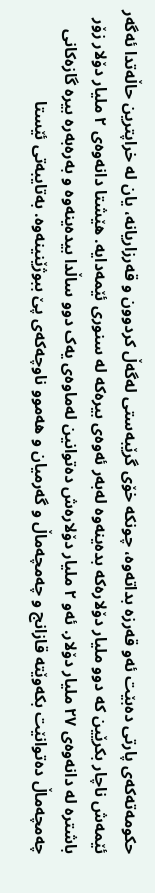حکومه‌ته‌که‌ى پارتى ده‌بێت ئه‌و قه‌رزه‌‌ بداته‌وه‌، چونکه‌ خۆى گرێبه‌ستى له‌گه‌ڵ کردوون و قه‌رزاریانه‌، یان له‌ خراپترین حاڵه‌تدا ئه‌گه‌ر ئێمه‌ش ناچار بکرێین که‌ دوو ملیار دۆلاره‌که‌ بده‌ینه‌وه‌ له‌به‌ر ئه‌وه‌ى بیره‌که‌ له‌ سنورى ئێمه‌دایه‌. هێشتا دانه‌وه‌ى ٢ ملیار دۆلار زۆر باشتره‌ له‌ دانه‌وه‌ى ٢٧ ملیار دۆلار. ئه‌و ٢ ملیار دۆلاره‌ش ده‌توانین له‌ماوه‌ى یه‌ک دوو ساڵدا بیده‌ینه‌وه‌ و به‌ره‌به‌ره‌ بیره‌ گازه‌کانى چه‌مچه‌ماڵ ده‌توانێت بکه‌وێته‌ قازانج و چه‌مچه‌ماڵ و گه‌رمیان و هه‌موو ناوچه‌که‌ى پێ ببوژێنینه‌وه‌. به‌تایبه‌تى ئێستا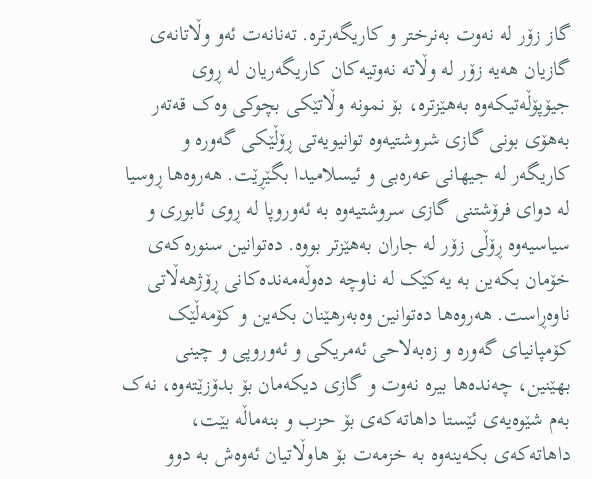گاز زۆر له‌ نه‌وت به‌نرختر و کاریگه‌رتره‌. ته‌نانه‌ت ئه‌و وڵاتانه‌ى گازیان هه‌یه‌ زۆر له‌ وڵاته‌ نه‌وتیه‌کان کاریگه‌ریان له‌ ڕوى جیۆپۆڵه‌تیکه‌وه‌ به‌هێزتره‌، بۆ نمونه‌ وڵاتێکى بچوکى وه‌ک قه‌ته‌ر به‌هۆى بونى گازى شروشتیه‌وه‌ توانیویه‌تى ڕۆڵێکى گه‌وره‌ و کاریگه‌ر له‌ جیهانى عه‌ره‌بى و ئیسلامیدا بگێڕێت. هه‌روه‌ها ڕوسیا له‌ دواى فرۆشتنى گازى سروشتیه‌وه‌ به‌ ئه‌وروپا له‌ ڕوى ئابورى و سیاسیه‌وه‌ ڕۆڵى زۆر له‌ جاران به‌هێزتر بووه‌. ده‌توانین سنوره‌که‌ى خۆمان بکه‌ین به‌ یه‌کێک له‌ ناوچه‌ ده‌وڵه‌مه‌نده‌کانى ڕۆژهه‌ڵاتى ناوه‌ڕاست. هه‌روه‌ها ده‌توانین وه‌به‌رهێنان بکه‌ین و کۆمه‌ڵێک کۆمپانیاى گه‌وره‌ و زه‌به‌لاحى ئه‌مریکى و ئه‌وروپى و چینی بهێنین، چه‌نده‌ها بیره‌ نه‌وت و گازى دیکه‌مان بۆ بدۆزێته‌وه‌، نه‌ک به‌م شێوه‌یه‌ى ئێستا داهاته‌که‌ى بۆ حزب و بنه‌ماڵه‌ بێت، داهاته‌که‌ى بکه‌ینه‌وه‌ به‌ خزمه‌ت بۆ هاوڵاتیان ئه‌وه‌ش به‌ دوو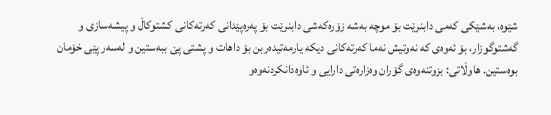شێوه‌، به‌شێکى که‌مى دابنرێت بۆ موچه‌ به‌شه‌ زۆره‌که‌شى دابنرێت بۆ په‌ره‌پێدانى که‌رته‌کانى کشتوکاڵ و پیشه‌سازى و گه‌شتوگوزار، بۆ ئه‌وه‌ى که‌ نه‌وتیش نه‌ما که‌رته‌کانى دیکه‌ یارمه‌تیده‌ربن بۆ داهات و پشتى پێ ببه‌ستین و له‌سه‌ر پێى خۆمان بوه‌ستین. هاوڵاتى: بزوتنه‌وه‌ى گۆران وه‌زاره‌تى دارایى و ئاوه‌دانکردنه‌وه‌و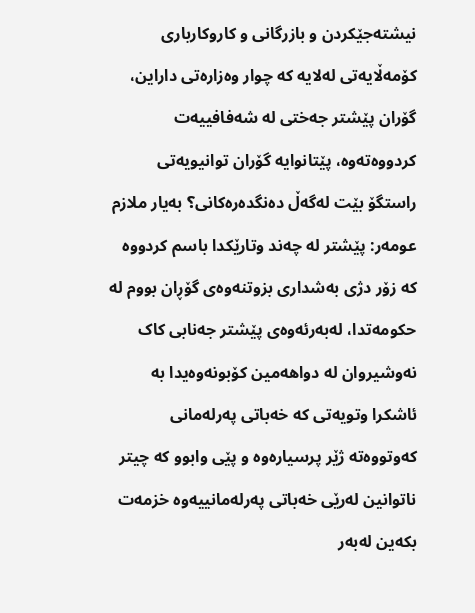نیشته‌جێکردن و بازرگانى و کاروکاربارى کۆمه‌ڵایه‌تى له‌لایه‌ که‌ چوار وه‌زاره‌تى داراین، گۆران پێشتر جه‌ختى له‌ شه‌فافییه‌ت کردووه‌ته‌وه‌، پێتانوایه‌ گۆران توانیویه‌تى راستگۆ بێت له‌گه‌ڵ ده‌نگده‌ره‌کانى؟ به‌یار ملازم عومه‌ر: پێشتر له‌ چه‌ند وتارێکدا باسم کردووه‌ که‌‌ زۆر دژى به‌شدارى بزوتنه‌وه‌ى گۆڕان بووم له‌ حکومه‌تدا، له‌به‌رئه‌وه‌ى پێشتر جه‌نابى کاک نه‌وشیروان له‌ دواهه‌مین کۆبونه‌وه‌یدا به‌ ئاشکرا وتویه‌تى که‌ خه‌باتى په‌رله‌مانى که‌وتووه‌ته‌ ژێر پرسیاره‌وه‌ و پێى وابوو که‌ چیتر‌ ناتوانین له‌رێى خه‌باتى په‌رله‌مانییه‌وه‌ خزمه‌ت بکه‌ین له‌به‌ر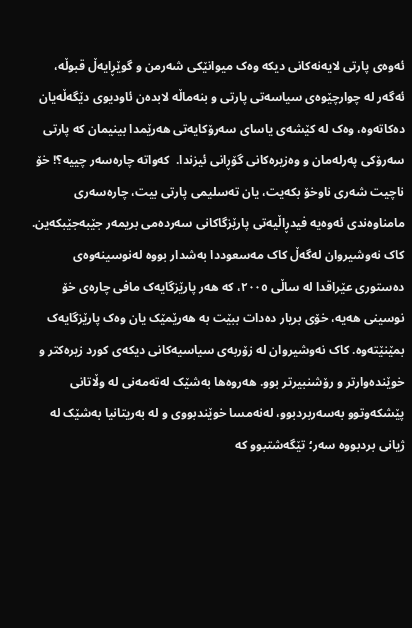ئه‌وه‌ى پارتى لایه‌نه‌کانى دیکه‌ وه‌ک میوانێکى شه‌رمن و گوێڕایه‌ڵ قبوڵه‌، ئه‌گه‌ر له‌ چوارچێوه‌ى سیاسه‌تى پارتى و بنه‌ماڵه‌ لابده‌ن ئاودیوى دێگه‌ڵه‌یان ده‌کاته‌وه‌، وه‌ک له‌ کێشه‌ى یاساى سه‌رۆکایه‌تى هه‌رێمدا بینیمان که‌ پارتى سه‌رۆکى په‌رله‌مان و وه‌زیره‌کانى گۆڕانى ئیزندا.  که‌واته‌ چاره‌سه‌ر چییه‌؟! خۆ ناچیت شه‌رى ناوخۆ بکه‌یت، یان ته‌سلیمى پارتى بیت، چاره‌سه‌رى مامناوه‌ندى ئه‌وه‌یه‌ فیدڕاڵیه‌تى پارێزگاکانى سه‌رده‌مى بریمه‌ر‌ جێبه‌جێبکه‌ین. کاک نه‌وشیروان له‌گه‌ڵ کاک مه‌سعوددا به‌شدار بووه‌ له‌نوسینه‌وه‌ى ده‌ستورى عێراقدا له‌ ساڵى ٢٠٠٥، که‌ هه‌ر پارێزگایه‌ک مافى چاره‌ى خۆ نوسینى هه‌یه‌، خۆى بریار ده‌دات ببێت به‌ هه‌رێمێک یان وه‌ک پارێزگایه‌ک بمێنێته‌وه‌. کاک نه‌وشیروان له‌ زۆربه‌ى سیاسیه‌کانى دیکه‌ى کورد زیره‌کتر و خوێنده‌وارتر و‌ رۆشنبیرتر بوو. هه‌روه‌ها به‌شێک له‌ته‌مه‌نى له‌ وڵاتانى پێشکه‌وتوو به‌سه‌ربردبوو،‌ له‌نه‌مسا خوێندبووى و له‌ به‌ریتانیا به‌شێک له‌ ژیانى بردبووه‌ سه‌ر؛‌ تێگه‌شتبوو که‌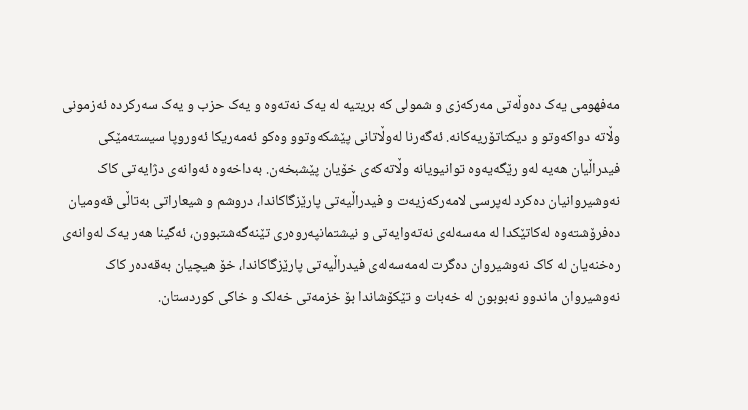مه‌فهومى یه‌ک ده‌وڵه‌تى مه‌رکه‌زى و شمولى که‌ بریتیه‌ له‌ یه‌ک نه‌ته‌وه‌ ‌و یه‌ک حزب و یه‌ک سه‌رکرده‌ ئه‌زمونى وڵاته‌ دواکه‌وتو و دیکتاتۆریه‌کانه‌. ئه‌گه‌رنا له‌وڵاتانى پێشکه‌وتوو وه‌کو ئه‌مه‌ریکا ئه‌وروپا سیسته‌مێکى فیدراڵیان هه‌یه‌ له‌و رێگه‌یه‌وه‌ توانیویانه‌ وڵاته‌که‌ى خۆیان پێشبخه‌ن. به‌داخه‌وه‌ ئه‌وانه‌ى دژایه‌تى کاک نه‌وشیروانیان ده‌کرد له‌پرسى لامه‌رکه‌زیه‌ت و فیدراڵیه‌تى پارێزگاکاندا، دروشم و شیعاراتى به‌تاڵى قه‌ومیان ده‌فرۆشته‌وه‌ له‌کاتێکدا‌ له‌ مه‌سه‌له‌ى نه‌ته‌وایه‌تى و نیشتمانپه‌روه‌رى تێنه‌گه‌شتبوون، ئه‌گینا هه‌ر یه‌ک له‌وانه‌ى ره‌خنه‌یان له‌ کاک نه‌وشیروان ده‌گرت له‌مه‌سه‌له‌ى فیدراڵیه‌تى پارێزگاکاندا، خۆ هیچیان به‌قه‌ده‌ر کاک نه‌وشیروان ماندوو نه‌بوبون له‌ خه‌بات و تێکۆشاندا بۆ خزمه‌تى خه‌لک و خاکى کوردستان.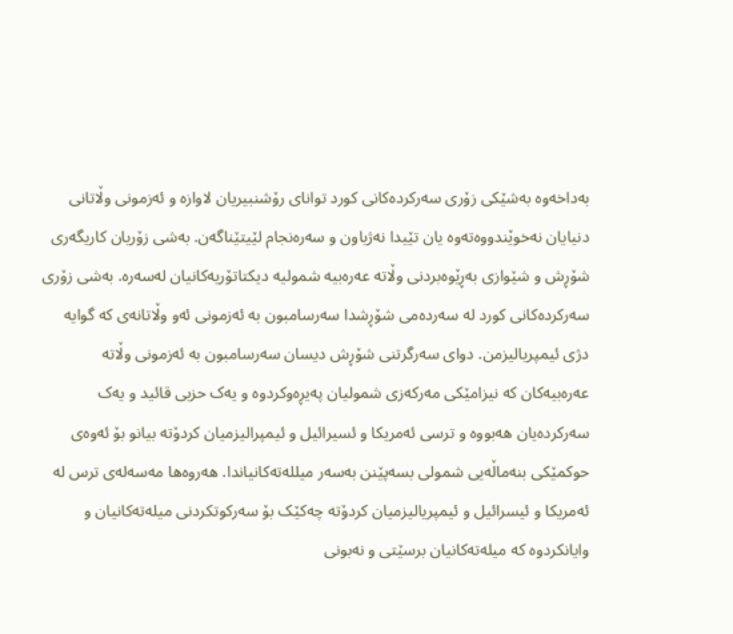به‌داخه‌وه‌ به‌شێکى زۆرى سه‌رکرده‌کانى کورد تواناى رۆشنبیریان لاوازه‌ و ئه‌زمونى وڵاتانى دنیایان نه‌خوێندووه‌ته‌وه‌ یان تێیدا نه‌ژیاون و سه‌ره‌نجام لێیتێناگه‌ن. به‌شى زۆریان کاریگه‌رى شۆڕش و شێوازى به‌ڕێوه‌بردنى وڵاته‌ عه‌ره‌بیه‌ شمولیه‌ دیکتاتۆریه‌کانیان له‌سه‌ره‌. به‌شى زۆرى سه‌رکرده‌کانى کورد له‌ سه‌رده‌مى شۆڕشدا سه‌رسامبون به‌‌ ئه‌زمونى ئه‌و وڵاتانه‌ى که‌ گوایه‌ دژى ئیمپریالیزمن. دواى سه‌رگرتنى شۆڕش دیسان سه‌رسامبون به‌ ئه‌زمونى وڵاته‌ عه‌ره‌بیه‌کان که‌ نیزامێکى مه‌رکه‌زى شمولیان په‌یڕه‌وکردوه‌ و یه‌ک حزبى قائید و یه‌ک سه‌رکرده‌یان هه‌بووه‌ و ترسى ئه‌مریکا و ئسیرائیل و ئیمپرالیزمیان کردۆته‌ بیانو بۆ ئه‌وه‌ى حوکمێکى بنه‌ماڵه‌یى شمولى بسه‌پێنن به‌سه‌ر میلله‌ته‌کانیاندا. هه‌روه‌ها مه‌سه‌له‌ى ترس له‌ ئه‌مریکا و ئیسرائیل و ئیمپریالیزمیان کردۆته‌ چه‌کێک بۆ سه‌رکوتکردنى میله‌ته‌کانیان و وایانکردوه‌ که‌ میله‌ته‌کانیان برسێتى و نه‌بونى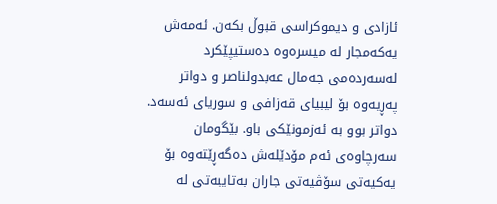ئازادى و دیموکراسى قبوڵ بکه‌ن. ئه‌مه‌ش یه‌که‌مجار له‌ میسره‌وه‌ ده‌ستیپێکرد له‌سه‌رده‌مى جه‌مال عه‌بدولناصر و دواتر په‌ڕیه‌وه‌ بۆ لیبیاى قه‌زافى و سوریاى ئه‌سه‌د. دواتر بوو به‌ ئه‌زمونێکى باو. بێگومان سه‌رچاوه‌ى ئه‌م مۆدێله‌ش ده‌گه‌ڕێته‌وه‌ بۆ یه‌کیه‌تى سۆڤیه‌تى جاران به‌تایبه‌تى له‌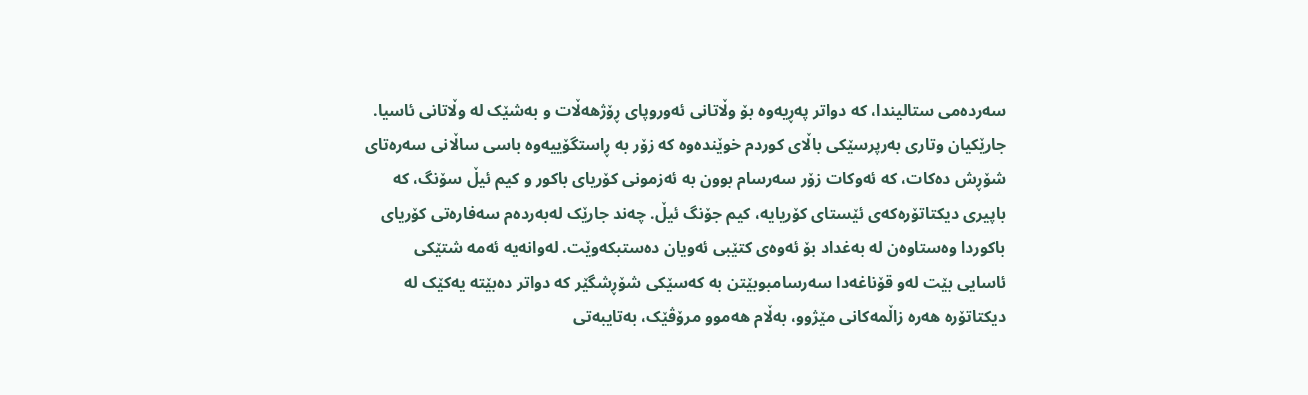سه‌رده‌مى ستالیندا، که‌ دواتر په‌ڕیه‌وه‌ بۆ وڵاتانى ئه‌وروپاى ڕۆژهه‌ڵات و به‌شێک له‌ وڵاتانى ئاسیا.  جارێکیان وتارى به‌رپرسێکى باڵاى کوردم خوێنده‌وه‌ که‌ زۆر به‌ ڕاستگۆییه‌وه‌ باسى ساڵانى سه‌ره‌تاى شۆڕش ده‌کات، که‌ ئه‌وکات زۆر سه‌رسام بوون به‌ ئه‌زمونى کۆریاى باکور و کیم ئیڵ سۆنگ، که‌ باپیرى دیکتاتۆره‌که‌ى ئێستاى کۆریایه‌، کیم جۆنگ ئیڵ. چه‌ند جارێک له‌به‌رده‌م سه‌فاره‌تى کۆریاى باکوردا وه‌ستاوه‌ن له‌ به‌غداد بۆ ئه‌وه‌ى کتێبى ئه‌ویان ده‌ستبکه‌وێت. له‌وانه‌یه‌ ئه‌مه‌ شتێکى ئاسایى بێت له‌و قۆناغه‌دا سه‌رسامبوبێتن به‌ که‌سێکى شۆڕشگێر که‌ دواتر ده‌بێته‌ یه‌کێک له‌ دیکتاتۆره‌ هه‌ره‌ زاڵمه‌کانى مێژوو، به‌ڵام هه‌موو مرۆڤێک، به‌تایبه‌تى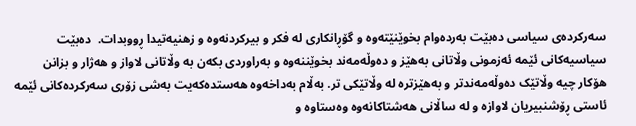سه‌رکرده‌ى سیاسى ده‌بێت به‌رده‌وام بخوێنێته‌وه‌ و گۆڕانکارى له‌ فکر و بیرکردنه‌وه‌ و زهنیه‌تیدا ڕووبدات.  ده‌بێت سیاسیه‌کانى ئێمه‌ ئه‌زمونى وڵاتانى به‌هێز و ده‌وڵه‌مه‌ند بخوێننه‌وه‌ و به‌راوردى بکه‌ن به‌ وڵاتانى لاواز و هه‌ژار و بزانن هۆکار چیه‌ وڵاتێک ده‌وڵه‌مه‌ندتر و به‌هێزتره‌ له‌ وڵاتێکى تر. به‌ڵام به‌داخه‌وه‌ هه‌ستده‌که‌یت به‌شى زۆرى سه‌رکرده‌کانى ئێمه‌ ئاستى ڕۆشنبیریان لاوازه‌ و له‌ ساڵانى هه‌شتاکانه‌وه‌ وه‌ستاوه‌ و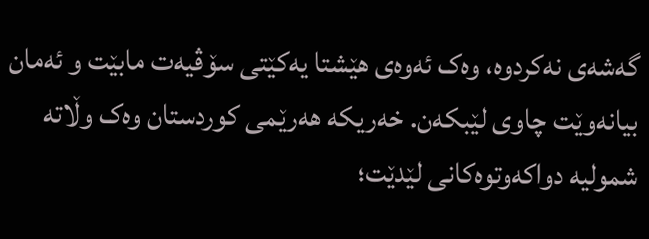گه‌شه‌ى نه‌کردوه‌، وه‌ک ئه‌وه‌ى هێشتا یه‌کێتى سۆڤیه‌ت مابێت و ئه‌مان بیانه‌وێت چاوى لێبکه‌ن. خه‌ریکه‌ هه‌رێمى کوردستان وه‌ک وڵاته‌ شمولیه‌ دواکه‌وتوه‌کانى لێدێت؛‌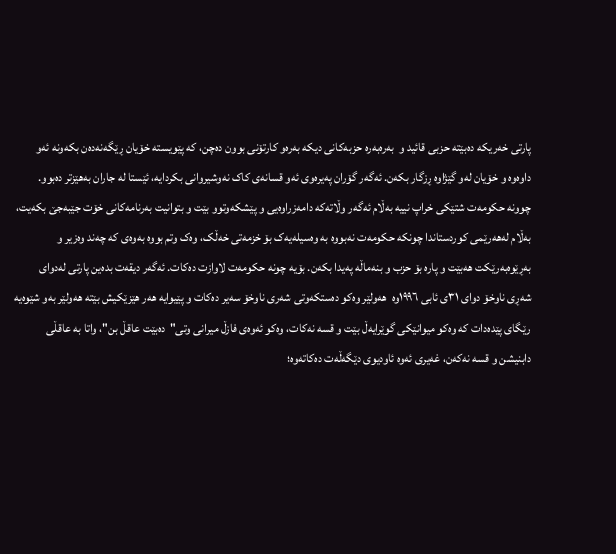پارتى خه‌ریکه‌ ده‌بێته‌ حزبى قائید و  به‌ره‌به‌ره‌ حزبه‌کانى دیکه‌ به‌ره‌و کارتۆنى بوون ده‌چن، که‌ پێویسته‌ خۆیان ڕێگه‌نه‌ده‌ن بکه‌ونه‌‌ ئه‌و داوه‌وه‌ و خۆیان له‌و گێژاوه‌ ڕزگار بکه‌ن. ئه‌گه‌ر گۆران په‌یره‌وى ئه‌و قسانه‌ى کاک نه‌وشیروانى بکردایه‌، ئێستا له‌ جاران به‌هێزتر ده‌بوو. چوونه‌ حکومه‌ت شتێکى خراپ نییه‌ به‌ڵام ئه‌گه‌ر وڵاته‌که‌‌ دامه‌زراوه‌یى و پێشکه‌وتوو بێت و بتوانیت به‌رنامه‌کانى خۆت جێبه‌جێ بکه‌یت، به‌ڵام له‌هه‌رێمى کوردستاندا چونکه‌ حکومه‌ت نه‌بووه‌ به‌ وه‌سیله‌یه‌ک بۆ خزمه‌تى خه‌ڵک، وه‌ک وتم بووه‌ به‌وه‌ى که‌ چه‌ند وه‌زیر و به‌ڕێوه‌به‌رێکت هه‌بێت و پاره‌ بۆ حزب و بنه‌ماڵه‌ په‌یدا بکه‌ن. بۆیه‌ چونه‌ حکومه‌ت لاوازت ده‌کات. ئه‌گه‌ر دیقه‌ت بده‌ین پارتى له‌دواى شه‌ڕى ناوخۆ دواى ٣١ى ئابى ١٩٩٦وه‌  هه‌ولێر وه‌کو ده‌ستکه‌وتى شه‌رى ناوخۆ سه‌یر ده‌کات و پێیوایه‌ هه‌ر هێزێکیش بێته‌ هه‌ولێر به‌و شێوه‌یه‌ رێگاى پێده‌دات که‌ وه‌کو میوانێکى گوێرایه‌ڵ بێت و قسه‌ نه‌کات، وه‌کو ئه‌وه‌ى فازڵ میرانى وتى"ده‌بێت عاقڵ بن"، واتا به‌ عاقڵى دابنیشن و قسه‌ نه‌که‌ن، غه‌یرى ئه‌وه‌ ئاودیوى دێگه‌ڵه‌ت ده‌کاته‌وه‌؛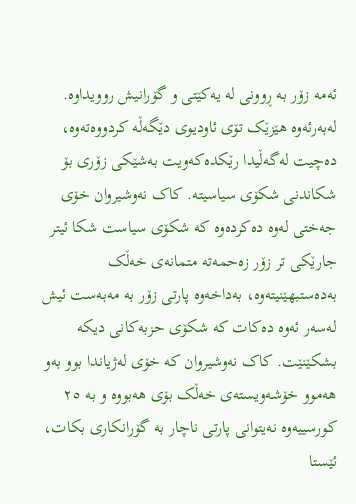ئه‌مه‌ زۆر به‌ ڕوونى له‌ یه‌کێتى و گۆرانیش روویداوه‌. له‌به‌رئه‌وه‌ هێزێک تۆى ئاودیوى دێگه‌ڵه‌ کردووه‌ته‌وه‌، ده‌چیت له‌گه‌ڵیدا رێکده‌که‌ویت به‌شێکى زۆرى بۆ شکاندنى شکۆى سیاسیته‌‌. کاک نه‌وشیروان خۆى جه‌ختى له‌وه‌ ده‌کرده‌وه‌ که‌ شکۆى سیاست شکا ئیتر جارێکى تر زۆر زه‌حمه‌ته‌ متمانه‌ى خه‌ڵک به‌ده‌ستبهێنیته‌وه‌، به‌داخه‌وه‌ پارتى زۆر به‌ ‌مه‌به‌ست ئیش له‌سه‌ر ئه‌وه‌ ده‌کات که‌ شکۆى حزبه‌کانى دیکه‌ بشکێنێت. کاک نه‌وشیروان که‌ خۆى له‌ژیاندا بوو به‌و هه‌موو خۆشه‌ویسته‌ى خه‌ڵک بۆى هه‌بووه‌ و به‌ ٢٥ کورسییه‌وه‌ نه‌یتوانى پارتى ناچار به‌ گۆرانکارى بکات، ئێستا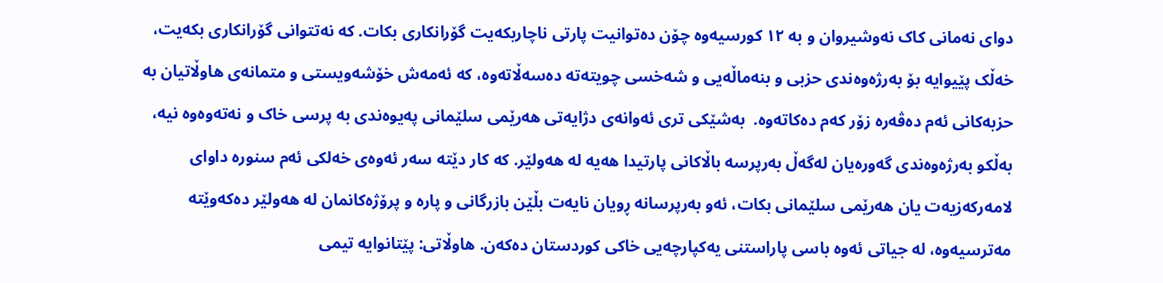دواى ‌نه‌مانى کاک نه‌وشیروان و به‌ ١٢ کورسیه‌وه‌ چۆن ده‌توانیت پارتى ناچاربکه‌یت گۆرانکارى بکات. که‌ نه‌تتوانى گۆرانکارى بکه‌یت، خه‌ڵک پێیوایه‌ بۆ به‌رژه‌وه‌ندى حزبى و بنه‌ماڵه‌یى و شه‌خسى چویته‌ته‌ ده‌سه‌ڵاته‌وه‌، که‌ ئه‌مه‌ش خۆشه‌ویستى و متمانه‌ى هاوڵاتیان به‌ حزبه‌کانى ئه‌م ده‌ڤه‌ره‌ زۆر که‌م ده‌کاته‌وه‌.  به‌شێکى ترى ئه‌وانه‌ى دژایه‌تى هه‌رێمى سلێمانى په‌یوه‌ندى به‌ پرسى خاک و نه‌ته‌وه‌وه‌ نیه‌، به‌ڵکو به‌رژه‌وه‌ندى گه‌وره‌یان له‌گه‌ڵ به‌رپرسه‌ باڵاکانى پارتیدا هه‌یه‌ له‌ هه‌ولێر. که‌ کار دێته‌ سه‌ر ئه‌وه‌ى خه‌لکى ئه‌م سنوره‌ داواى لامه‌رکه‌زیه‌ت یان هه‌رێمى سلێمانى بکات، ئه‌و به‌رپرسانه‌ ڕویان نایه‌ت بڵێن بازرگانى و پاره‌ و پرۆژه‌کانمان له‌ هه‌ولێر ده‌که‌وێته‌ مه‌ترسیه‌وه‌، له‌ جیاتى ئه‌وه‌ باسى پاراستنى یه‌کپارچه‌یى خاکى کوردستان ده‌که‌ن. هاوڵاتى: پێتانوایه‌ تیمى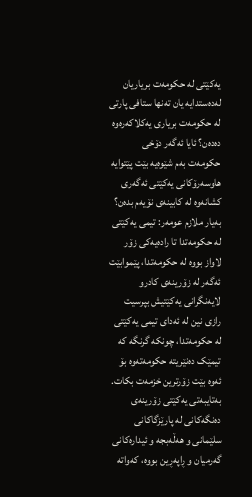یه‌کێتى له‌ حکومه‌ت بریاریان له‌ده‌ستدایه‌ یان ته‌نها ستافى پارتى له‌ حکومه‌ت بریارى یه‌کلاکه‌ره‌وه‌ ده‌ده‌ن؟ ئایا ئه‌گه‌ر دۆخى حکومه‌ت به‌م شێوه‌یه‌ بێت پێتوایه‌ هاوسه‌رۆکانى یه‌کێتى ئه‌گه‌رى کشانه‌وه‌ له‌ کابینه‌ى نۆیه‌م بده‌ن؟ به‌یار ملازم عومه‌ر: تیمى یه‌کێتى له‌ حکومه‌تدا تا راده‌یه‌کى زۆر لاواز بووه‌ له‌ حکومه‌تدا، پێموابێت ئه‌گه‌ر له‌ زۆرینه‌ى کادرو لایه‌نگرانى یه‌کێتیش بپرسیت رازى نین له‌ ئه‌داى تیمى یه‌کێتى له‌ حکومه‌تدا، چونکه‌ گرنگه‌ که‌ تیمێک ده‌نێریته‌ حکومه‌ته‌وه‌ بۆ ئه‌وه‌ بێت زۆرترین خزمه‌ت بکات. به‌تایبه‌تى یه‌کێتى زۆرینه‌ى ده‌نگه‌کانى له‌ پارێزگاکانى سلێمانى و هه‌ڵه‌بجه‌ و ئیداره‌کانى گه‌رمیان و ڕاپه‌ڕین بووه‌، که‌واته‌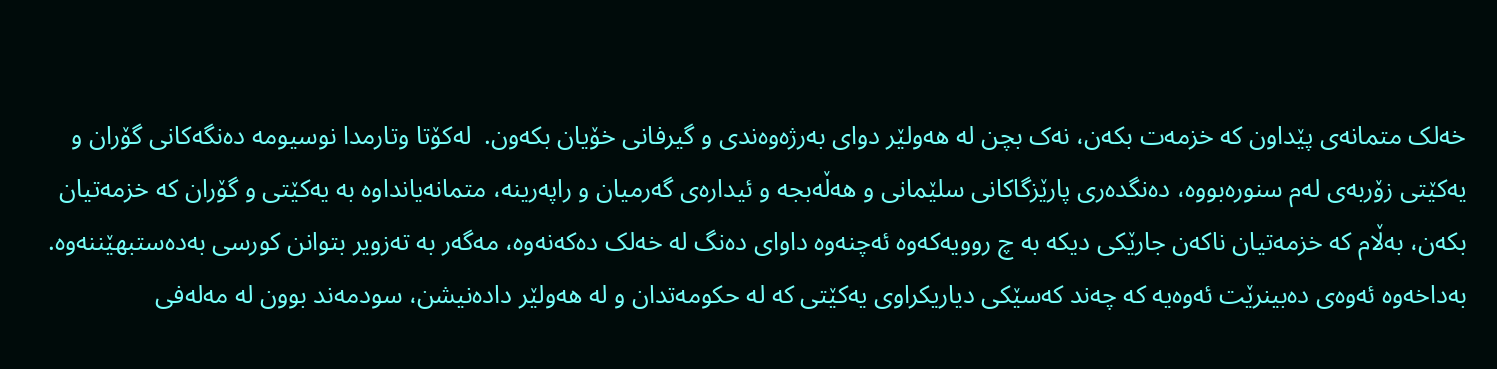خه‌لک متمانه‌ى پێداون که‌‌ خزمه‌ت بکه‌ن، نه‌ک بچن له‌ هه‌ولێر دواى به‌رژه‌وه‌ندى و گیرفانى خۆیان بکه‌ون.  له‌کۆتا وتارمدا نوسیومه‌ ده‌نگه‌کانى گۆران و یه‌کێتى زۆربه‌ى له‌م سنوره‌بووه‌، ده‌نگده‌رى پارێزگاکانى سلێمانى و هه‌ڵه‌بجه‌ و ئیداره‌ى گه‌رمیان و راپه‌رینه‌، متمانه‌یانداوه‌ به‌ یه‌کێتى و گۆران که‌ خزمه‌تیان بکه‌ن، به‌ڵام که‌ خزمه‌تیان ناکه‌ن جارێکى دیکه‌ به‌ چ روویه‌که‌وه‌ ئه‌چنه‌وه‌ داواى ده‌نگ له‌ خه‌لک ده‌که‌نه‌وه‌، مه‌گه‌ر به‌ ته‌زویر بتوانن کورسى به‌ده‌ستبهێننه‌وه‌‌. به‌داخه‌وه‌ ئه‌وه‌ى ده‌بینرێت ئه‌وه‌یه‌ که‌ چه‌ند که‌سێکى دیاریکراوى یه‌کێتى که‌ له‌ حکومه‌تدان و له‌ هه‌ولێر داده‌نیشن، سودمه‌ند بوون له‌ مه‌له‌فى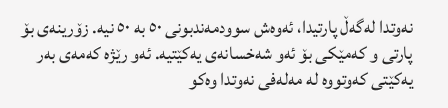نه‌وتدا له‌گه‌ڵ پارتیدا، ئه‌وه‌ش سوودمه‌ندبونى ٥٠ به‌ ٥٠ نیه‌. زۆرینه‌ى بۆ پارتى و که‌مێکى بۆ ئه‌و شه‌خسانه‌ى یه‌کێتیه‌. ئه‌و رێژه‌ که‌مه‌ى به‌ر یه‌کێتى که‌وتووه‌ له‌ مه‌له‌فى نه‌وتدا وه‌کو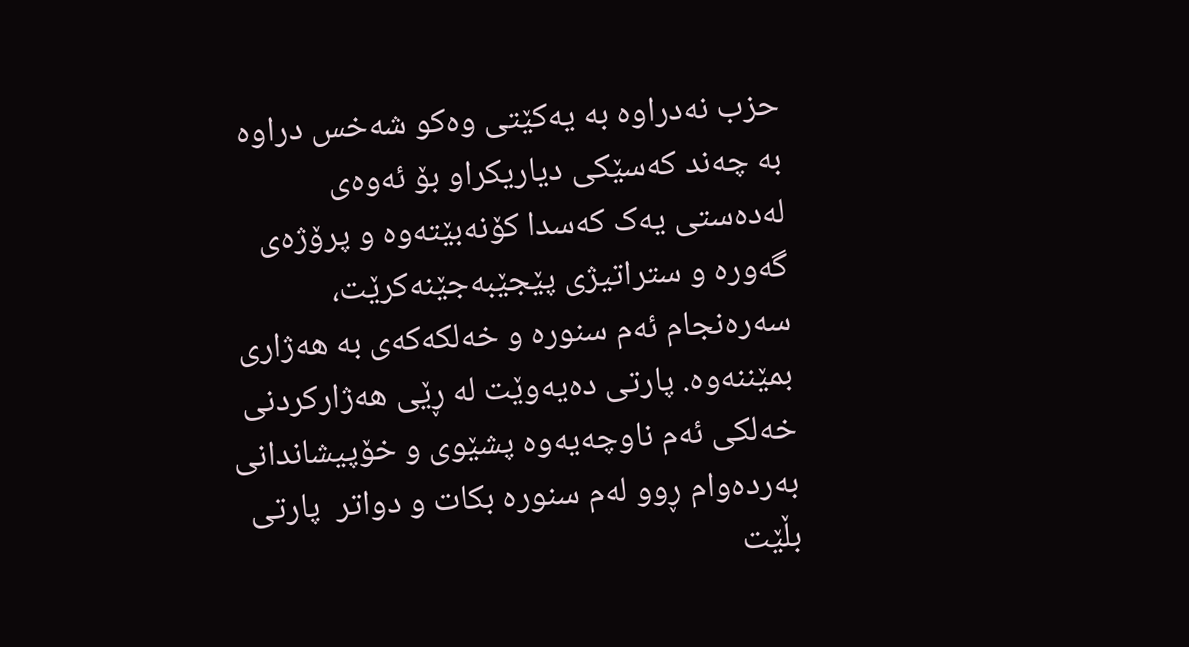حزب نه‌دراوه‌ به‌ یه‌کێتى وه‌کو شه‌خس دراوه‌ به‌ چه‌ند که‌سێکى دیاریکراو بۆ ئه‌وه‌ى له‌ده‌ستى یه‌ک که‌سدا کۆنه‌بێته‌وه‌ و پرۆژه‌ى گه‌وره‌ و ستراتیژى پێجێبه‌جێنه‌کرێت، سه‌ره‌نجام ئه‌م سنوره‌ و خه‌لکه‌که‌ى به‌ هه‌ژارى بمێننه‌وه‌. پارتى ده‌یه‌وێت له‌ ڕێى هه‌ژارکردنى خه‌لکى ئه‌م ناوچه‌یه‌وه‌ پشێوى و خۆپیشاندانى به‌رده‌وام ڕوو له‌م سنوره‌ بکات و دواتر  پارتى بڵێت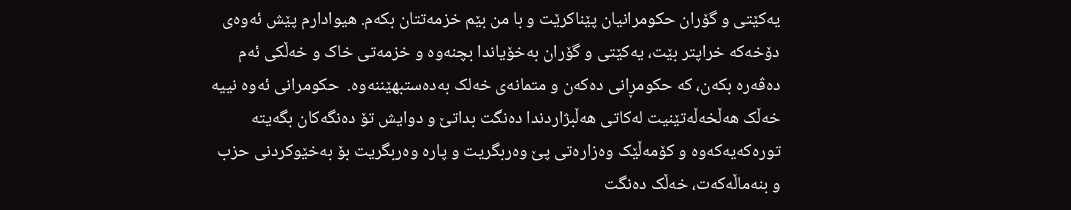یه‌کێتى و گۆران حکومرانیان پێناکرێت و با من بێم خزمه‌تتان بکه‌م. هیوادارم پێش ئه‌وه‌ى دۆخه‌که‌ خراپتر بێت،‌ یه‌کێتى و گۆران به‌خۆیاندا بچنه‌وه‌ و خزمه‌تى خاک و خه‌ڵکى ئه‌م ده‌ڤه‌ره‌ بکه‌ن، که‌ حکومڕانى ده‌که‌ن و متمانه‌ى خه‌لک به‌ده‌ستبهێننه‌وه‌.  حکومرانى ئه‌وه‌ نییه‌ خه‌ڵک هه‌ڵخه‌ڵه‌تێنیت له‌کاتى هه‌ڵبژاردندا ده‌نگت بداتێ و دوایش تۆ ده‌نگه‌کان بگه‌یته‌ توره‌که‌یه‌که‌وه‌ و کۆمه‌ڵێک وه‌زاره‌تى پێ وه‌ربگریت و پاره‌ وه‌ربگریت بۆ به‌خێوکردنى حزب و بنه‌ماڵه‌که‌ت، خه‌ڵک ده‌نگت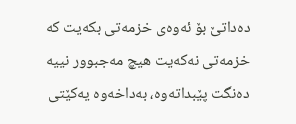ده‌داتێ بۆ ئه‌وه‌ى خزمه‌تى بکه‌یت که‌ خزمه‌تى نه‌که‌یت هیچ مه‌جبوور نییه‌ ده‌نگت پێبداته‌وه‌، به‌داخه‌وه‌ یه‌کێتى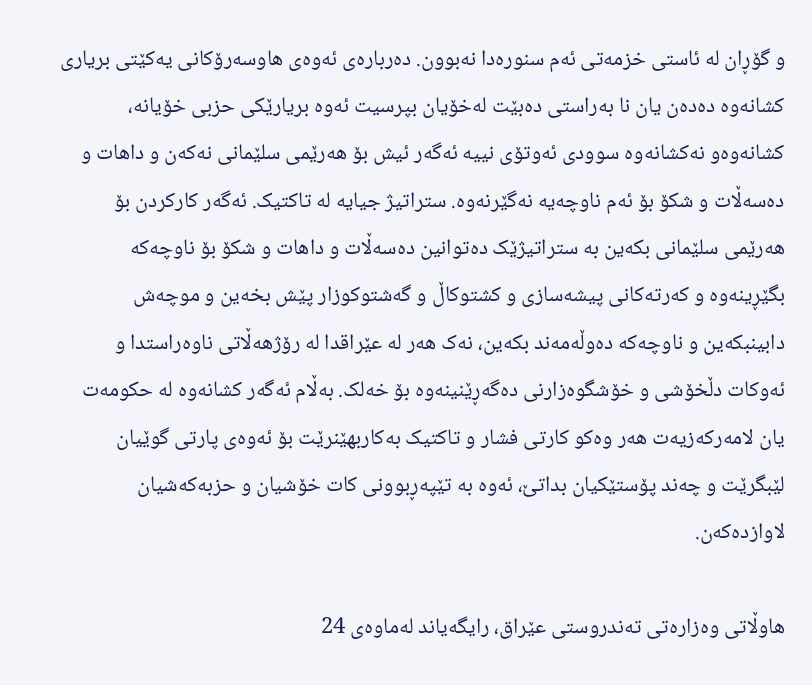و گۆڕان له‌ ئاستى خزمه‌تى ئه‌م سنوره‌دا نه‌بوون. ده‌رباره‌ى ئه‌وه‌ى هاوسه‌رۆکانى یه‌کێتى بریارى کشانه‌وه‌ ده‌ده‌ن یان نا به‌راستى ده‌بێت له‌خۆیان بپرسیت ئه‌وه‌ بریارێکى حزبى خۆیانه‌، کشانه‌وه‌و نه‌کشانه‌وه‌ سوودى ئه‌وتۆى نییه‌ ئه‌گه‌ر ئیش بۆ هه‌رێمى سلێمانى نه‌که‌ن و داهات و ده‌سه‌ڵات و شکۆ بۆ ئه‌م ناوچه‌یه‌ نه‌گێرنه‌وه‌. ستراتیژ جیایه‌ له‌ تاکتیک. ئه‌گه‌ر کارکردن بۆ هه‌رێمى سلێمانی بکه‌ین به‌ ستراتیژێک ده‌توانین ده‌سه‌ڵات و داهات و شکۆ بۆ ناوچه‌که‌ بگێڕینه‌وه‌ و‌‌ که‌رته‌کانى پیشه‌سازى و کشتوکاڵ و گه‌شتوکوزار پێش بخه‌ین و موچه‌ش دابینبکه‌ین و ناوچه‌که‌ ده‌وڵه‌مه‌ند بکه‌ین، نه‌ک هه‌ر له‌ عێراقدا له‌ رۆژهه‌ڵاتى ناوه‌راستدا و ئه‌وکات دڵخۆشى و خۆشگوه‌زارنى ده‌گه‌ڕێنینه‌وه‌ بۆ خه‌لک. به‌ڵام ئه‌گه‌ر کشانه‌وه‌ له‌ حکومه‌ت یان لامه‌رکه‌زیه‌ت هه‌ر وه‌کو کارتى فشار و تاکتیک به‌کاربهێنرێت بۆ ئه‌وه‌ى پارتى گوێیان لێبگرێت و چه‌ند پۆستێکیان بداتێ، ئه‌وه‌ به‌ تێپه‌ڕبوونى کات خۆشیان و حزبه‌که‌شیان لاوازده‌که‌ن.

هاوڵاتى وه‌زاره‌تى ته‌ندروستى عێراق، رایگه‌یاند له‌ماوه‌ى 24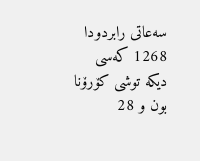سه‌عاتى رابردودا 1268 که‌سى دیکه‌ توشى کۆرۆنا بون و 28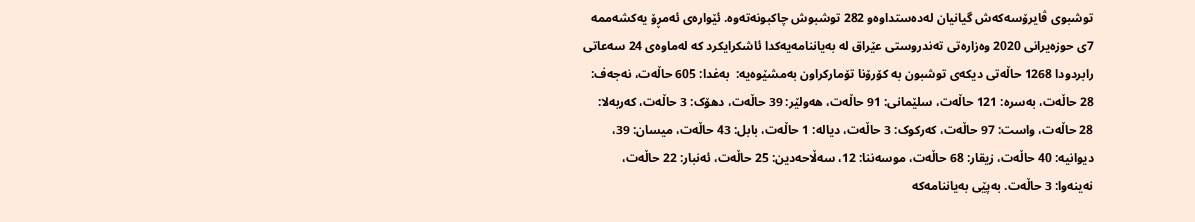توشبوى ڤایرۆسه‌که‌ش گیانیان له‌ده‌ستداوه‌و 282 توشبوش چاکبونه‌ته‌وه‌. ئێواره‌ى ئه‌مڕۆ یه‌کشه‌ممه‌ 7ى حوزه‌یرانى 2020 وه‌زاره‌تى ته‌ندروستى عێراق له‌ به‌یاننامه‌یه‌کدا ئاشکرایکرد که‌ له‌ماوه‌ى 24 سه‌عاتى رابردودا 1268 حاڵه‌تى دیکه‌ى توشبون به‌ کۆرۆنا تۆمارکراون به‌مشێوه‌یه‌:  به‌غدا: 605 حاڵه‌ت، نه‌جه‌ف: 28 حاڵه‌ت، به‌سره‌: 121 حاڵه‌ت، سلێمانی: 91 حاڵه‌ت، هه‌ولێر: 39 حاڵه‌ت، دهۆک: 3 حاڵه‌ت، که‌ربه‌لا: 28 حاڵه‌ت، واست: 97 حاڵه‌ت، که‌رکوک: 3 حاڵه‌ت، دیاله‌: 1 حاڵه‌ت، بابل: 43 حاڵه‌ت، میسان: 39، دیوانیه‌: 40 حاڵه‌ت، زیقار: 68 حاڵه‌ت، موسه‌ننا: 12، سه‌ڵاحه‌دین: 25 حاڵه‌ت، ئه‌نبار: 22 حاڵه‌ت، نه‌ینه‌وا: 3 حاڵه‌ت. به‌پێى به‌یاننامه‌که‌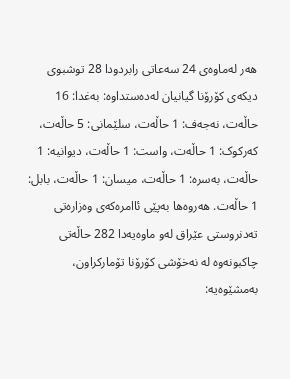هه‌ر له‌ماوه‌ى 24 سه‌عاتى رابردودا 28 توشبوى دیکه‌ى کۆرۆنا گیانیان له‌ده‌ستداوه‌: به‌غدا: 16 حاڵه‌ت، نه‌جه‌ف: 1 حاڵه‌ت، سلێمانی: 5 حاڵه‌ت، که‌رکوک: 1 حاڵه‌ت، واست: 1 حاڵه‌ت، دیوانیه‌: 1 حاڵه‌ت، به‌سره‌: 1 حاڵه‌ت، میسان: 1 حاڵه‌ت، بابل: 1 حاڵه‌ت. هه‌روه‌ها به‌پێى ئاامره‌که‌ى وه‌زاره‌تى ته‌دنروستى عێراق له‌و ماوه‌یه‌دا 282 حاڵه‌تى چاکبونه‌وه‌ له‌ نه‌خۆشى کۆرۆنا تۆمارکراون، به‌مشێوه‌یه‌: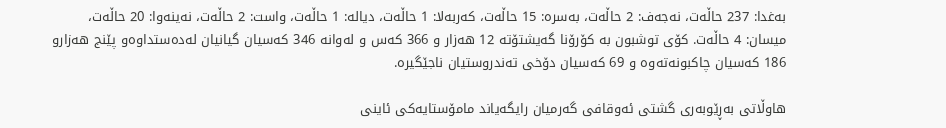به‌غدا: 237 حاڵه‌ت، نه‌جه‌ف: 2 حاڵه‌ت، به‌سره‌: 15 حاڵه‌ت، که‌ربه‌لا: 1 حاڵه‌ت، دیاله‌: 1 حاڵه‌ت، واست: 2 حاڵه‌ت، نه‌ینه‌وا: 20 حاڵه‌ت، میسان: 4 حاڵه‌ت. کۆى توشبون به‌ کۆرۆنا گه‌یشتۆته‌ 12 هه‌زار و 366 که‌س و له‌وانه‌ 346 که‌سیان گیانیان له‌ده‌ستداوه‌و پێنج هه‌زارو 186 که‌سیان چاکبونه‌ته‌وه‌ و 69 که‌سیان دۆخى ته‌ندروستیان ناجێگیره‌.

هاوڵاتى به‌ڕێوبه‌رى گشتى ئه‌وقافى گه‌رمیان رایگه‌یاند مامۆستایه‌کی ئاینی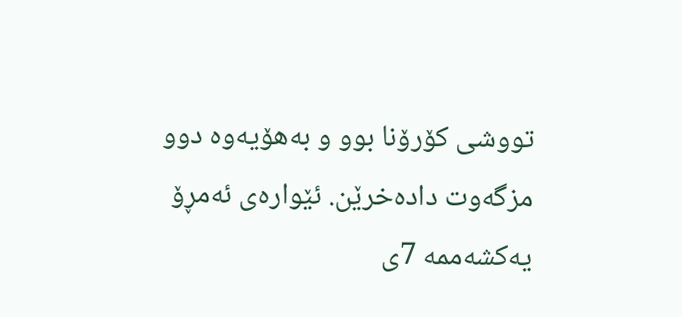تووشی کۆرۆنا بوو و به‌هۆیه‌وه‌ دوو مزگه‌وت داده‌خرێن. ئێواره‌ى ئه‌مڕۆ یه‌کشه‌ممه‌ 7ى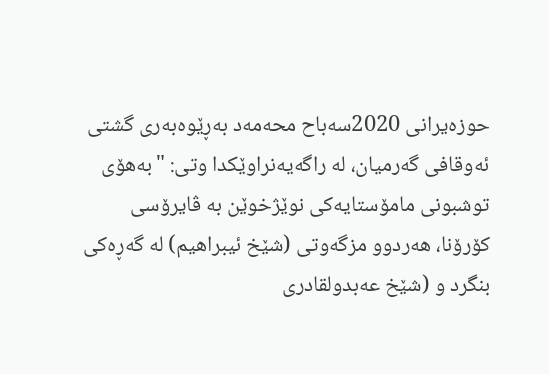حوزه‌یرانى 2020سه‌باح محه‌مه‌د به‌ڕێوه‌به‌رى گشتى ئه‌وقافى گه‌رمیان، له‌ راگه‌یه‌نراوێکدا وتی: "به‌هۆى توشبونى مامۆستایه‌کى نوێژخوێن به‌ ڤایرۆسى کۆرۆنا، هه‌ردوو مزگه‌وتى (شێخ ئیبراهیم) له‌ گه‌ڕه‌کى بنگرد و (شێخ عه‌بدولقادرى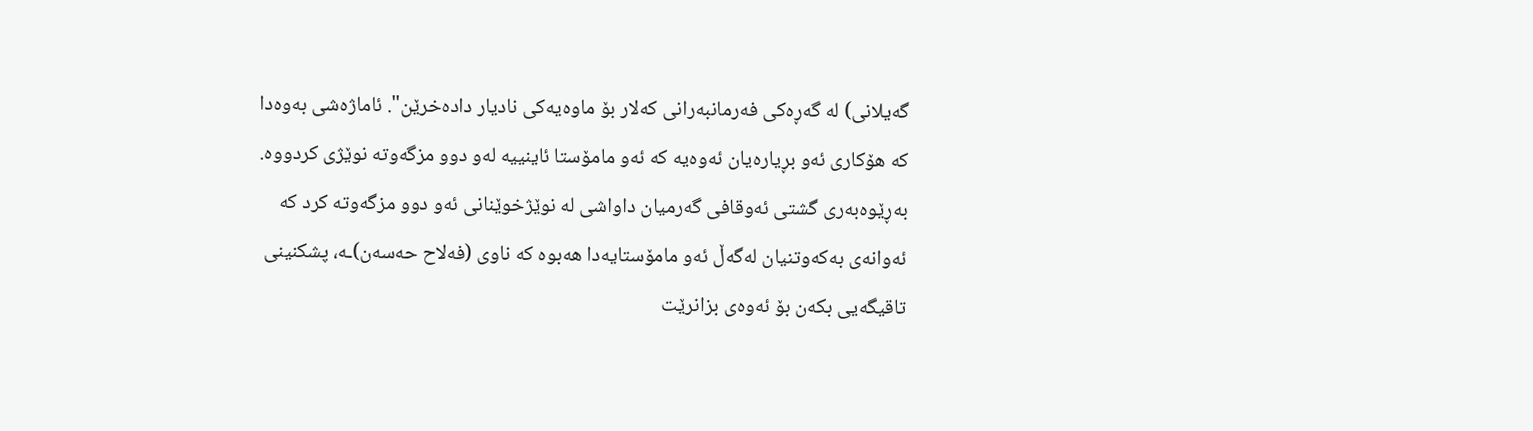گه‌یلانی) له‌ گه‌ڕه‌کى فه‌رمانبه‌رانى که‌لار بۆ ماوه‌یه‌کى نادیار داده‌خرێن". ئاماژه‌شی به‌وه‌دا که‌ هۆکاری ئه‌و بڕیاره‌یان ئه‌وه‌یه‌ که‌ ئه‌و مامۆستا ئاینییه‌ له‌و دوو مزگه‌وته‌ نوێژى کردووه‌.  به‌ڕێوه‌به‌رى گشتى ئه‌وقافى گه‌رمیان داواشی له‌ نوێژخوێنانى ئه‌و دوو مزگه‌وته‌ کرد که‌ ئه‌وانه‌ى به‌که‌وتنیان له‌گه‌ڵ ئه‌و مامۆستایه‌دا هه‌بوه‌ که‌ ناوى (فه‌لاح حه‌سه‌ن)ـه‌، پشکنینى تاقیگه‌یى بکه‌ن بۆ ئه‌وه‌ى بزانرێت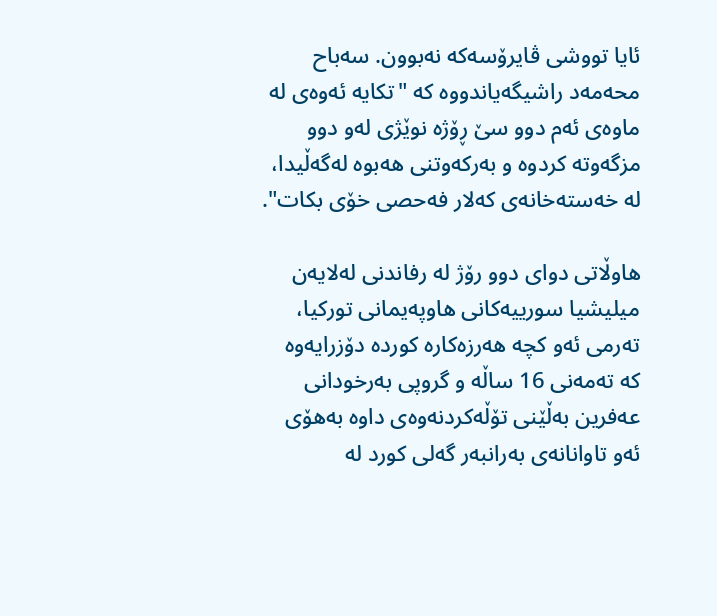ئایا تووشی ڤایرۆسه‌که‌ نه‌بوون. سه‌باح محه‌مه‌د راشیگه‌یاندووه‌ که‌ "تکایه‌ ئه‌وه‌ى له‌ ماوه‌ى ئه‌م دوو سێ ڕۆژه‌ نوێژى له‌و دوو مزگه‌وته‌ کردوه‌ و به‌رکه‌وتنى هه‌بوه‌ له‌گه‌ڵیدا، له‌ خه‌سته‌خانه‌ى که‌لار فه‌حصى خۆى بکات".

هاوڵاتى دواى دوو رۆژ له‌ رفاندنى له‌لایه‌ن میلیشیا سورییه‌کانى هاوپه‌یمانى تورکیا، ته‌رمى ئه‌و کچه‌ هه‌رزه‌کاره‌ کورده‌ دۆزرایه‌وه‌ که‌ ته‌مه‌نى 16 ساڵه‌ و گروپى به‌رخودانى عه‌فرین به‌ڵێنى تۆڵه‌کردنه‌وه‌ى داوه‌ به‌هۆى ئه‌و تاوانانه‌ى به‌رانبه‌ر گه‌لى کورد له‌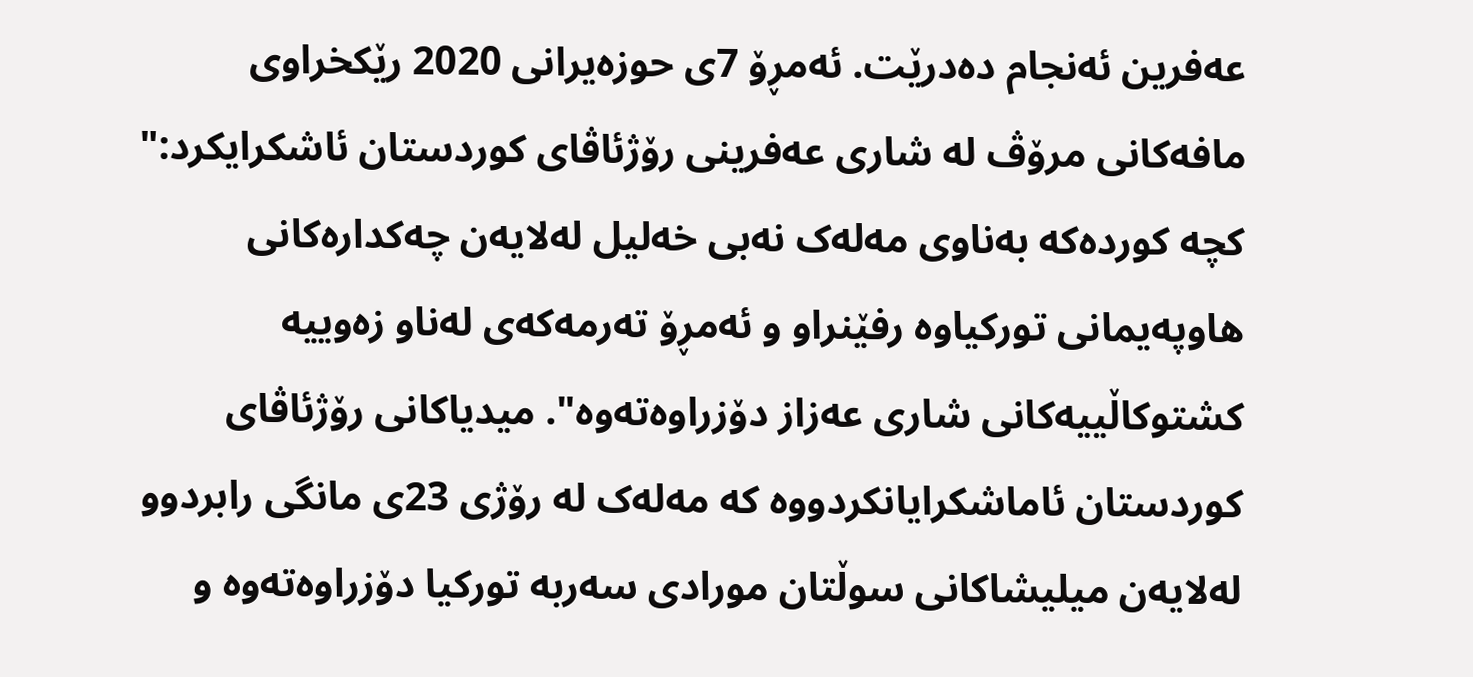عه‌فرین ئه‌نجام ده‌درێت. ئه‌مڕۆ 7ى حوزه‌یرانى 2020 رێکخراوى مافه‌کانى مرۆڤ له‌ شارى عه‌فرینى رۆژئاڤاى کوردستان ئاشکرایکرد:" کچه‌ کورده‌که‌ به‌ناوى مه‌له‌ک نه‌بى خه‌لیل له‌لایه‌ن چه‌کداره‌کانى هاوپه‌یمانى تورکیاوه‌ رفێنراو و ئه‌مڕۆ ته‌رمه‌که‌ى له‌ناو زه‌وییه‌ کشتوکاڵییه‌کانى شارى عه‌زاز دۆزراوه‌ته‌وه‌". میدیاکانى رۆژئاڤاى کوردستان ئاماشکرایانکردووه‌ که‌ مه‌له‌ک له‌ رۆژى 23ى مانگى رابردوو له‌لایه‌ن میلیشاکانى سوڵتان مورادى سه‌ربه‌ تورکیا دۆزراوه‌ته‌وه‌ و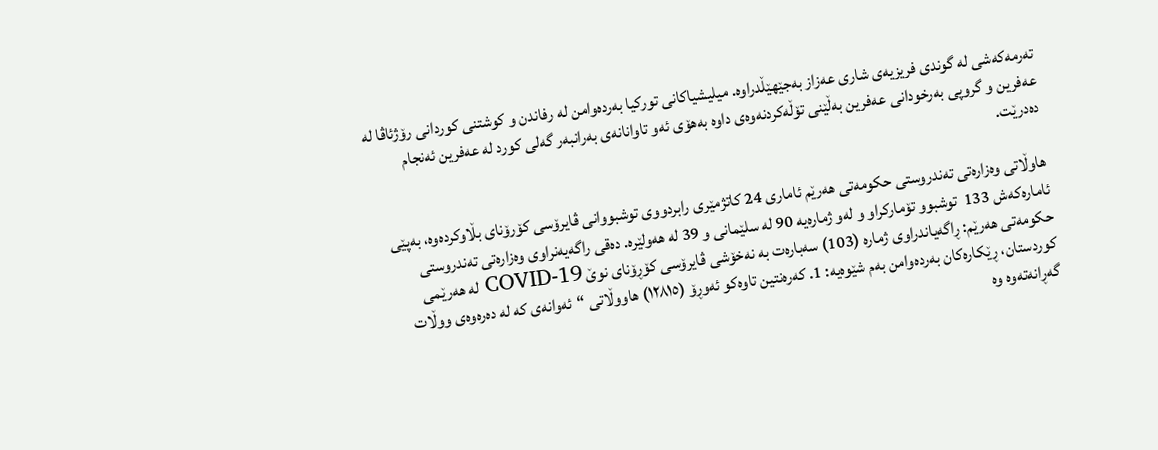ته‌رمه‌که‌شى له‌ گوندى فریزیه‌ى شارى عه‌زاز به‌جێهێڵدراوه‌. میلیشیاکانى تورکیا به‌رده‌وامن له‌ رفاندن و کوشتنى کوردانى رۆژئاڤا له‌ عه‌فرین و گروپى به‌رخودانى عه‌فرین به‌ڵێنى تۆڵه‌کردنه‌وه‌ى داوه‌ به‌هۆى ئه‌و تاوانانه‌ى به‌رانبه‌ر گه‌لى کورد له‌ عه‌فرین ئه‌نجام ده‌درێت.

هاوڵاتى وه‌زاره‌تى ته‌ندروستى حکومه‌تى هه‌رێم ئامارى 24 کاتژمێرى رابردووى توشبووانى ڤایرۆسى کۆرۆناى بڵاوکرده‌وه‌، به‌پێى ئاماره‌که‌ش 133  توشبوو تۆمارکراو و له‌و ژماره‌یه‌ 90 له‌ سلێمانى و 39 له‌ هه‌ولێره‌. ده‌قى راگه‌یه‌نراوى وه‌زاره‌تى ته‌ندروستی حکومه‌تى هه‌رێم: ڕاگه‌یاندراوى ژماره‌ (103) سه‌باره‌ت به‌ نه‌خۆشى ڤایرۆسى کۆڕۆناى نوێ COVID-19 له‌ هه‌رێمى کوردستان، ڕێکاره‌کان به‌رده‌وامن به‌م شێوه‌یه‌: 1. که‌ره‌نتین تاوه‌کو ئه‌وڕۆ (١٢٨١٥) هاووڵاتى “ئه‌وانه‌ى که‌ له‌ ده‌ره‌وه‌ى ووڵات گه‌ڕانه‌ته‌وه‌ وه‌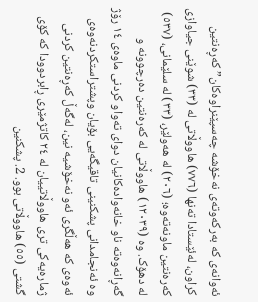ئه‌وانه‌ى که‌ به‌رکه‌وته‌ى نه‌خۆشه‌ چه‌سپێنراوه‌کان” که‌ڕه‌نتین کراون، له‌ئێستادا ته‌نها (٧٧٦) هاووڵاتى له‌ (٣٣) شوێنى جیاوازى که‌ره‌نتین ماونه‌ته‌وه‌؛ (٢٠٦) له‌ هه‌ولێر، (٣٣) له‌ سلێمانی، (٥٣٧) له‌ دهۆک. وه‌ (١٢٠٣٩) هاووڵاتى له‌ که‌ره‌نتین ده‌رچوونه‌ و گه‌ڕانه‌وه‌ته‌ ناو خانه‌واده‌کانیان دواى ته‌واو کردنى ماوه‌ى ١٤ رۆژ وه‌ ئه‌نجامدانى پشکنینى تاقیگه‌یى بۆیان وپشتراستکردنه‌وه‌ى ئه‌وه‌ى که‌ هه‌ڵگرى ئه‌و نه‌خۆشیه‌ نین، له‌گه‌ڵ که‌ڕه‌نتین کردنى ژماره‌یه‌کى ترى هاووڵاتییان له‌ ٢٤ کاتژمێرى ڕابردوودا که‌ کۆى گشتى (٥٥) هاووڵاتى بوو. 2. پشکنین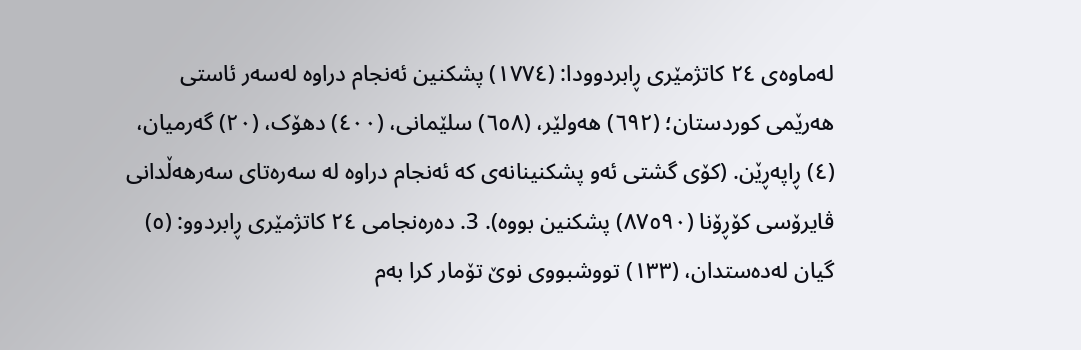له‌ماوه‌ى ٢٤ کاتژمێرى ڕابردوودا: (١٧٧٤) پشکنین ئه‌نجام دراوه‌ له‌سه‌ر ئاستى هه‌رێمى کوردستان؛ (٦٩٢) هه‌ولێر، (٦٥٨) سلێمانی، (٤٠٠) دهۆک، (٢٠) گه‌رمیان، (٤) ڕاپه‌ڕێن. (کۆى گشتى ئه‌و پشکنینانه‌ى که‌ ئه‌نجام دراوه‌ له‌ سه‌ره‌تاى سه‌رهه‌ڵدانى ڤایرۆسى کۆڕۆنا (٨٧٥٩٠) پشکنین بووه‌). 3. ده‌ره‌نجامى ٢٤ کاتژمێرى ڕابردوو: (٥) گیان له‌ده‌ستدان، (١٣٣) تووشبووى نوێ تۆمار کرا به‌م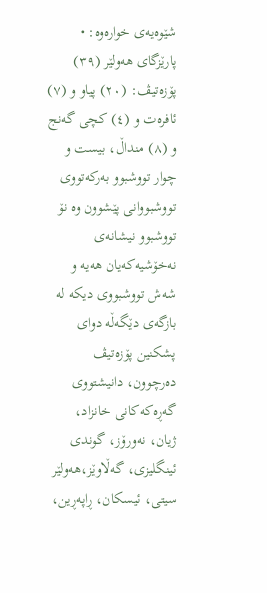شێوه‌یه‌ى خواره‌وه‌: • پارێزگاى هه‌ولێر (٣٩) پۆزه‌تیڤ: (٢٠) پیاو و (٧) ئافره‌ت و (٤) کچى گه‌نج و (٨) منداڵ، بیست و چوار تووشبوو به‌رکه‌تووى تووشبووانى پێشوون وه‌ نۆ تووشبوو نیشانه‌ى نه‌خۆشیه‌که‌یان هه‌یه‌ و شه‌ش تووشبووى دیکه‌ له‌ بازگه‌ى دێگه‌ڵه‌ دواى پشکنین پۆزه‌تیڤ ده‌رچوون، دانیشتووى گه‌ڕه‌که‌کانى خانزاد، ژیان، نه‌ورۆز، گوندى ئینگلیزی، گه‌ڵاوێز،ھه‌ولێر سیتی، ئیسکان، ڕاپه‌ڕین،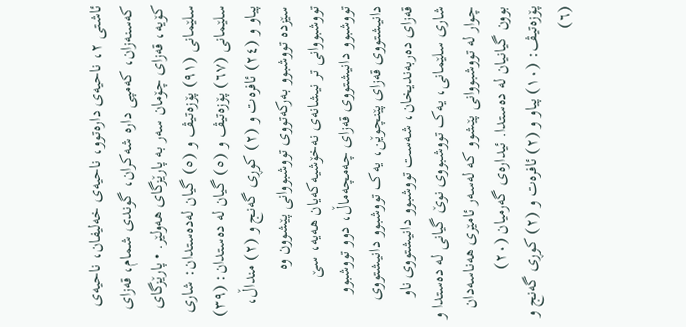ئاشتى ٢، ناحیه‌ى داره‌توو، ناحیه‌ى خه‌لیفان، ناحیه‌ى که‌سنه‌زان، که‌مپى داره‌ شه‌کران، گوندى شمام، قه‌زاى کۆیه‌، قه‌زاى چۆمان سه‌ر به‌ پارێزگاى هه‌ولێر. • پارێزگاى سلێمانى (٩١) پۆزه‌تیڤ و (٥) گیان له‌ده‌ستدان: شارى سلێمانى (٦٧) پۆزه‌تیڤ و (٥) گیان له‌ ده‌ستدان: (٣٩) پیاو و (٢٤) ئافره‌ت و (٢) کوڕى گه‌نج و (٢) منداڵ، سێزده‌ تووشبوو به‌رکه‌تووى تووشبووانى پێشوون وه‌ تووشبووانى تر نیشانه‌ى نه‌خۆشیه‌که‌یان هه‌یه‌، سێ تووشبوو دانیشتووى قه‌زاى چه‌مچه‌ماڵ، دوو تووشبوو دانیشتووى قه‌زاى پێنچوێن، یه‌ک تووشبوو دانیشتووى قه‌زاى ده‌ربه‌ندیخان، شه‌ست تووشبوو دانیشتووى ناو شارى سلێمانی، یه‌ک تووشبووى نوێ گیانى له‌ ده‌ستدا و چوار له‌ تووشبووانى پێشوو که‌ له‌سه‌ر ئامێرى هه‌ناسه‌دان بوون گیانیان له‌ ده‌ستدا. ئیداره‌ى گه‌رمیان (٢٠) پۆزه‌تیڤ: (١٠) پیاو و (٢) ئافره‌ت و (٢) کوڕى گه‌نج و (٦)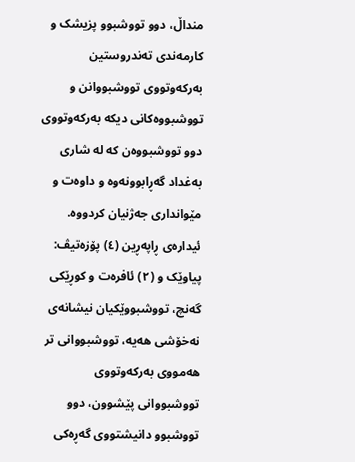منداڵ، دوو تووشبوو پزیشک و کارمه‌ندى ته‌ندروستین به‌رکه‌وتووى تووشبووانن و تووشبووه‌کانى دیکه‌ به‌رکه‌وتووى دوو تووشبووه‌ن که‌ له‌ شارى به‌غداد گه‌ڕابوونه‌وه‌ و داوه‌ت و مێواندارى جه‌ژنیان کردووه‌. ئیداره‌ى ڕاپه‌ڕین (٤) پۆزه‌تیڤ: پیاوێک و (٢) ئافره‌ت و کوڕێکى گه‌نچ، تووشبووێکیان نیشانه‌ى نه‌خۆشى ھه‌یه‌، تووشبووانى تر ھه‌مووى به‌رکه‌وتووى تووشبووانى پێشوون، دوو تووشبوو دانیشتووى گه‌ڕه‌کى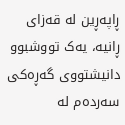ڕاپه‌ڕین له‌ قه‌زاى ڕانیه‌، یه‌ک تووشبوو دانیشتووى گه‌ڕه‌کى سه‌رده‌م له‌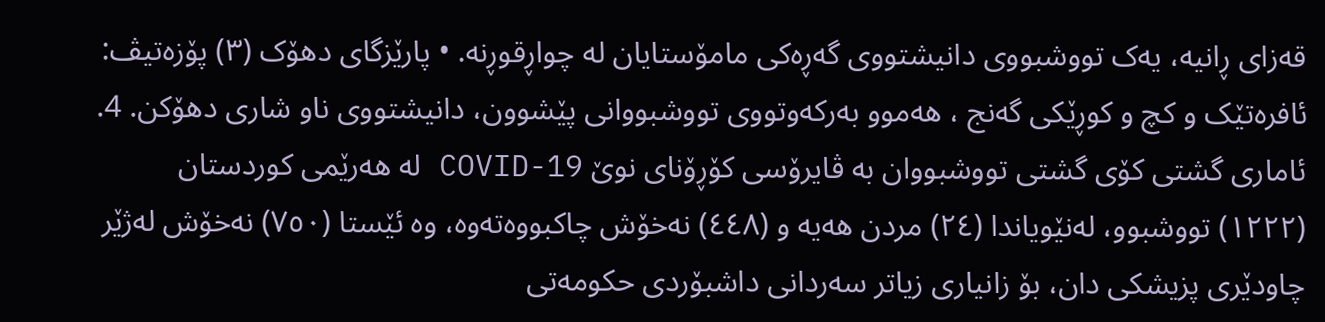قه‌زاى ڕانیه‌، یه‌ک تووشبووى دانیشتووى گه‌ڕه‌کى مامۆستایان له‌ چواڕقوڕنه‌. • پارێزگاى دهۆک (٣) پۆزه‌تیڤ: ئافره‌تێک و کچ و کوڕێکى گه‌نج ، ھه‌موو به‌رکه‌وتووى تووشبووانى پێشوون، دانیشتووى ناو شارى دھۆکن. 4. ئامارى گشتی کۆى گشتى تووشبووان به‌ ڤایرۆسى کۆڕۆناى نوێ COVID-19 له‌ هه‌رێمى کوردستان (١٢٢٢) تووشبوو، له‌نێویاندا (٢٤) مردن هه‌یه‌ و (٤٤٨) نه‌خۆش چاکبووه‌ته‌وه‌، وه‌ ئێستا (٧٥٠) نه‌خۆش له‌ژێر چاودێرى پزیشکى دان، بۆ زانیارى زیاتر سه‌ردانى داشبۆردى حکومه‌تى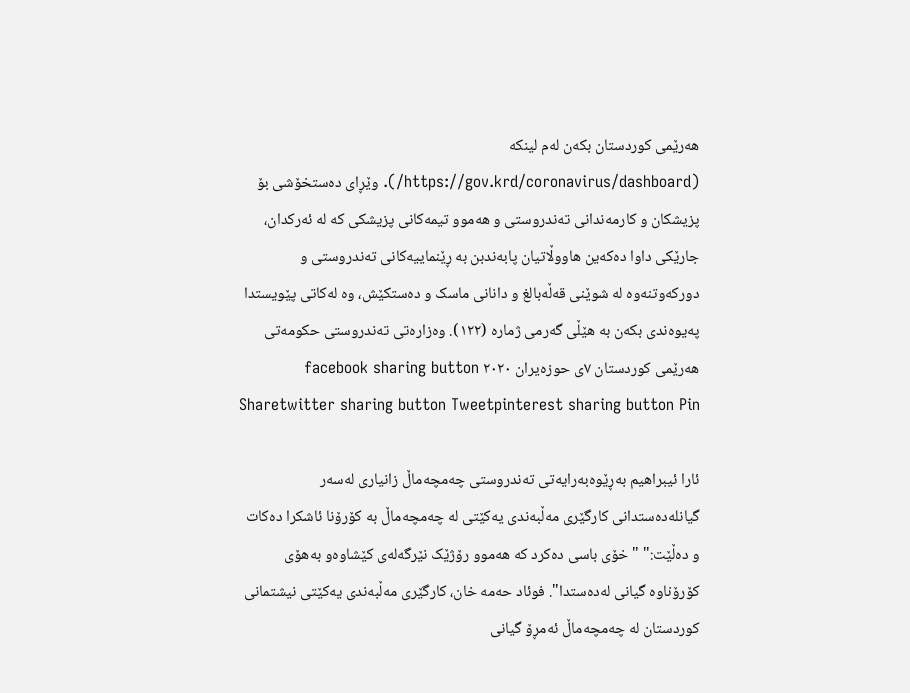هه‌رێمى کوردستان بکه‌ن له‌م لینکه‌ (https://gov.krd/coronavirus/dashboard/). وێڕاى ده‌ستخۆشى بۆ پزیشکان و کارمه‌ندانى ته‌ندروستى و هه‌موو تیمه‌کانى پزیشکى که‌ له‌ ئه‌رکدان، جارێکى داوا ده‌که‌ین هاووڵاتیان پابه‌ندبن به‌ ڕێنماییه‌کانى ته‌ندروستى و دورکه‌وتنه‌وه‌ له‌ شوێنى قه‌ڵه‌بالغ و دانانى ماسک و ده‌ستکێش، وه‌ له‌کاتى پێویستدا په‌یوه‌ندى بکه‌ن به‌ هێڵى گه‌رمى ژماره‌ (١٢٢). وه‌زاره‌تى ته‌ندروستی حکومه‌تى هه‌رێمى کوردستان ٧ى حوزه‌یران ٢٠٢٠ facebook sharing button Sharetwitter sharing button Tweetpinterest sharing button Pin

ئارا ئیبراهیم به‌ڕێوه‌به‌رایه‌تى ته‌ندروستى چه‌مچه‌ماڵ زانیارى له‌سه‌ر گیانله‌ده‌ستدانى کارگێرى مه‌ڵبه‌ندى یه‌کێتى له‌ چه‌مچه‌ماڵ به‌ کۆرۆنا ئاشکرا ده‌کات و ده‌ڵێت:" " خۆى باسى ده‌کرد که‌ هه‌موو رۆژێک نێرگه‌له‌ى کێشاوه‌و به‌هۆى کۆرۆناوه‌ گیانى له‌ده‌ستدا". فوئاد حه‌مه‌ خان، کارگێرى مه‌ڵبه‌ندى یه‌کێتى نیشتمانى کوردستان له‌ چه‌مچه‌ماڵ ئه‌مڕۆ گیانى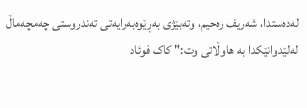له‌ده‌ستدا، شه‌ریف ره‌حیم، وته‌بێژى به‌ڕێوه‌به‌رایه‌تى ته‌ندروستى چه‌مچه‌ماڵ له‌لێدوانێکدا به‌ هاوڵاتى وت:" کاک فوئاد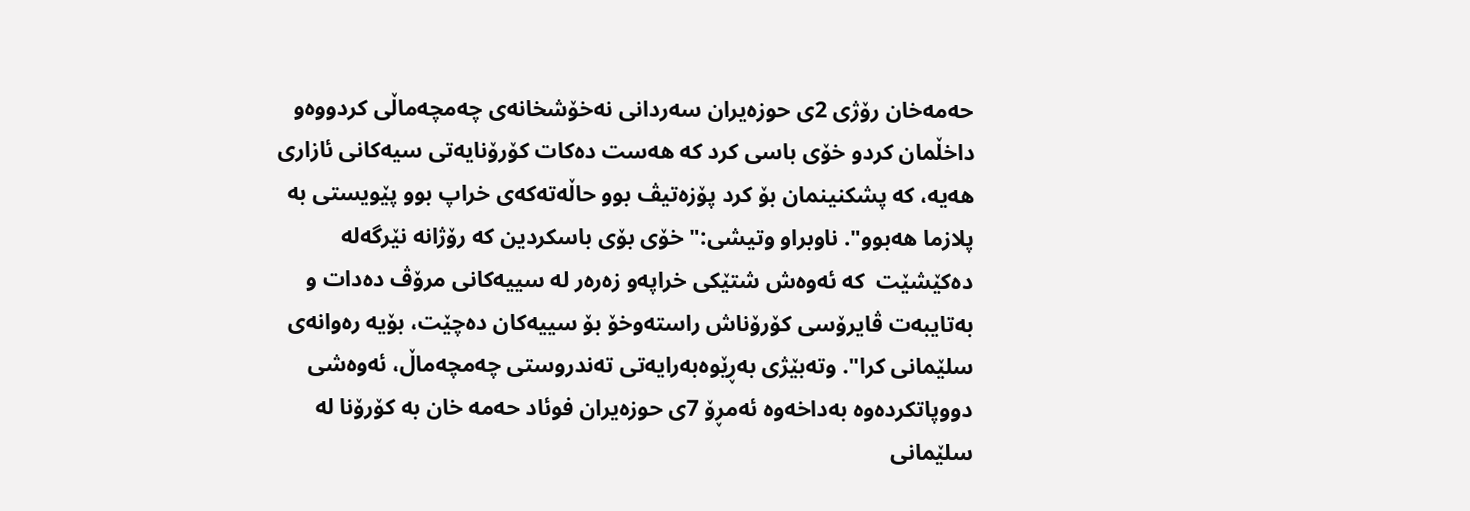حه‌مه‌خان رۆژى 2ى حوزه‌یران سه‌ردانى نه‌خۆشخانه‌ى چه‌مچه‌ماڵى کردووه‌و داخڵمان کردو خۆى باسى کرد که‌ هه‌ست ده‌کات کۆرۆنایه‌تى سیه‌کانى ئازارى هه‌یه‌، که‌ پشکنینمان بۆ کرد پۆزه‌تیڤ بوو حاڵه‌ته‌که‌ى خراپ بوو پێویستى به‌ پلازما هه‌بوو". ناوبراو وتیشى:" خۆى بۆى باسکردین که‌ رۆژانه‌ نێرگه‌له‌ ده‌کێشێت  که‌ ئه‌وه‌ش شتێکى خراپه‌و زه‌ره‌ر له‌ سییه‌کانى مرۆڤ ده‌دات و به‌تایبه‌ت ڤایرۆسى کۆرۆناش راسته‌وخۆ بۆ سییه‌کان ده‌چێت، بۆیه‌‌ ره‌وانه‌ى سلێمانى کرا". وته‌بێژى به‌ڕێوه‌به‌رایه‌تى ته‌ندروستى چه‌مچه‌ماڵ، ئه‌وه‌شى دووپاتکرده‌وه‌ به‌داخه‌وه‌ ئه‌مڕۆ 7ى حوزه‌یران فوئاد حه‌مه‌ خان به‌ کۆرۆنا له‌ سلێمانى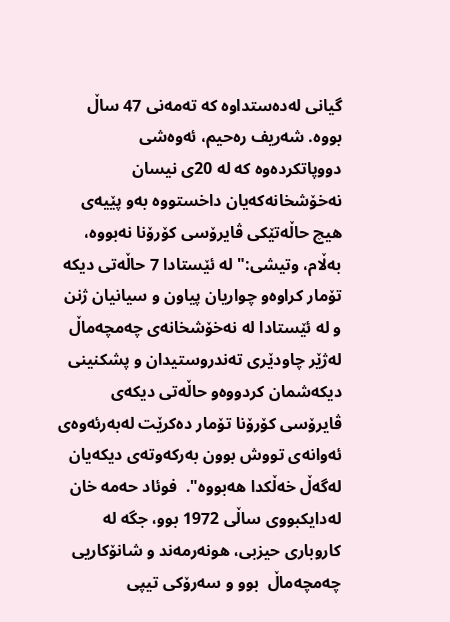گیانى له‌ده‌ستداوه‌ که‌ ته‌مه‌نى 47 ساڵ بووه‌. شه‌ریف ره‌حیم، ئه‌وه‌شى دووپاتکرده‌وه‌ که‌ له‌ 20ى نیسان نه‌خۆشخانه‌که‌یان داخستووه‌ به‌و پێیه‌ى هیچ حاڵه‌تێکى ڤایرۆسى کۆرۆنا نه‌بووه‌، به‌ڵام، وتیشى:" له‌ ئێستادا 7 حاڵه‌تى دیکه‌ تۆمار کراوه‌و چواریان پیاون و سیانیان ژنن و له‌ ئێستادا له‌ نه‌خۆشخانه‌ى چه‌مچه‌ماڵ له‌ژێر چاودێرى ته‌ندروستیدان و پشکنینى دیکه‌شمان کردووه‌و حاڵه‌تى دیکه‌ى ڤایرۆسى کۆرۆنا تۆمار ده‌کرێت له‌به‌رئه‌وه‌ى ئه‌وانه‌ى تووش بوون به‌رکه‌وته‌ى دیکه‌یان له‌گه‌ڵ خه‌ڵکدا هه‌بووه‌".  فوئاد حه‌مه‌ خان له‌دایکبووى ساڵى 1972 بوو، جگه‌ له‌ کاروبارى حیزبی، هونه‌رمه‌ند‌ و شانۆکاریى چه‌مچه‌ماڵ  بوو و سه‌رۆکى تیپى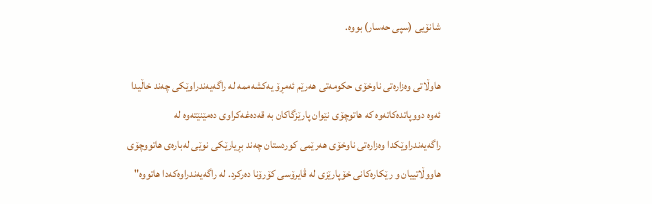شانۆیى (سپى حه‌سار) بووه‌.

هاوڵاتى وه‌زاره‌تى ناوخۆى حکومه‌تى هه‌رێم ئه‌مڕۆ یه‌کشه‌ممه‌ له‌ راگه‌یه‌ندراوێکى چه‌ند خاڵیدا ئه‌وه‌ دووپاتده‌کاته‌وه‌ که‌ هاتوچۆى نێوان پارێزگاکان به‌ قه‌ده‌غه‌کراوى ده‌مێنێته‌وه‌ له‌ راگه‌یه‌ندراوێکدا وه‌زاره‌تى ناوخۆى ھه‌رێمى کوردستان چه‌ند بڕیارێکى نوێى له‌باره‌ى ھاتووچۆى ھاووڵاتییان و رێکاره‌کانى خۆپارێزى له‌ ڤایرۆسى کۆرۆنا ده‌رکرد. له‌ راگه‌یه‌ندراوه‌که‌دا ھاتووه‌"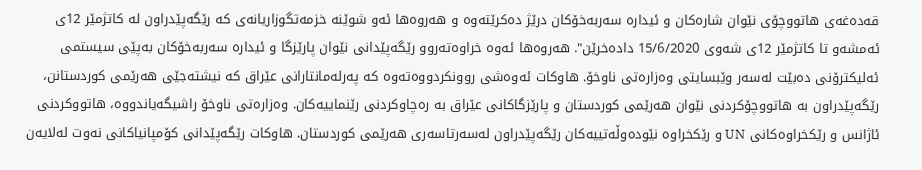قه‌ده‌غه‌ى ھاتووچۆى نێوان شاره‌کان و ئیداره‌ سه‌ربه‌خۆکان درێژ ده‌کرێته‌وه‌ و ھه‌روه‌ھا ئه‌و شوێنه‌ خزمه‌تگوزاریانه‌ى که‌ رێگه‌پێدراون له‌ کاتژمێر 12ى ئه‌مشه‌و تا کاتژمێر 12ى شه‌وى 15/6/2020 داده‌خرێن". هه‌روه‌ها ئه‌وه‌ خراوه‌ته‌روو رێگه‌پێدانى نێوان پارێزگا و ئیداره‌ سه‌ربه‌خۆکان به‌پێى سیستمى ئه‌لیکترۆنى ده‌بێت له‌سه‌ر وێبسایتى وه‌زاره‌تى ناوخۆ. هاوکات ئه‌وه‌شى روونکردووه‌ته‌وه‌ که‌ په‌رله‌مانتارانى عێراق که‌ نیشته‌جێى ھه‌رێمى کوردستانن، رێگه‌پێدراون به‌ ھاتووچۆکردنى نێوان ھه‌رێمى کوردستان و پارێزگاکانى عێراق به‌ ره‌چاوکردنى رێنماییه‌کان. وه‌زاره‌تى ناوخۆ راشیگه‌یاندووه‌، ھاتووکردنى ئاژانس و رێکخراوه‌کانى UN و رێکخراوه‌ نێوده‌وڵه‌تییه‌کان رێگه‌پێدراون له‌سه‌رتاسه‌رى ھه‌رێمى کوردستان. ھاوکات رێگه‌پێدانى کۆمپانیاکانى نه‌وت له‌لایه‌ن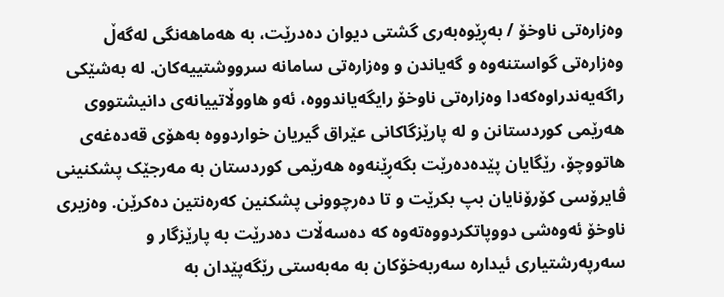وه‌زاره‌تى ناوخۆ / به‌ڕێوه‌به‌رى گشتى دیوان ده‌درێت، به‌ ھه‌ماھه‌نگى له‌گه‌ڵ وه‌زاره‌تى گواستنه‌وه‌ و گه‌یاندن و وه‌زاره‌تى سامانه‌ سرووشتییه‌کان. له‌ به‌شێکى راگه‌یه‌ندراوه‌که‌دا وه‌زاره‌تى ناوخۆ رایگه‌یاندووه‌، ئه‌و ھاووڵاتییانه‌ى دانیشتووى ھه‌رێمى کوردستانن و له‌ پارێزگاکانى عێراق گیریان خواردووه‌ به‌ھۆى قه‌ده‌غه‌ى ھاتووچۆ، رێگایان پێده‌ده‌رێت بگه‌ڕێنه‌وه‌ ھه‌رێمى کوردستان به‌ مه‌رجێک پشکنینى ڤایرۆسى کۆرۆنایان بپ بکرێت و تا ده‌رچوونى پشکنین که‌ره‌نتین ده‌کرێن. وه‌زیرى ناوخۆ ئه‌وه‌شى دووپاتکردووه‌ته‌وه‌ که‌ ده‌سه‌ڵات ده‌درێت به‌ پارێزگار و سه‌رپه‌رشتیارى ئیداره‌ سه‌ربه‌خۆکان به‌ مه‌به‌ستى رێگه‌پێدان به‌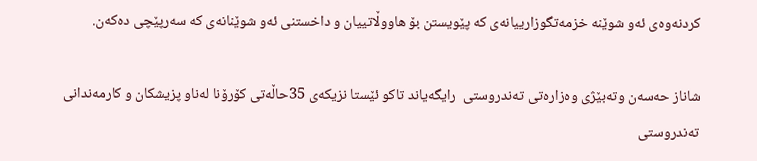کردنه‌وه‌ى ئه‌و شوێنه‌ خزمه‌تگوزارییانه‌ى که‌ پێویستن بۆ ھاووڵاتییان و داخستنى ئه‌و شوێنانه‌ى که‌ سه‌رپێچى ده‌که‌ن.

شاناز حه‌سه‌ن وته‌بێژى وه‌زاره‌تى ته‌ندروستى  رایگه‌یاند تاکو ئێستا نزیکه‌ى 35حاڵه‌تى کۆرۆنا له‌ناو پزیشکان و کارمه‌ندانى ته‌ندروستى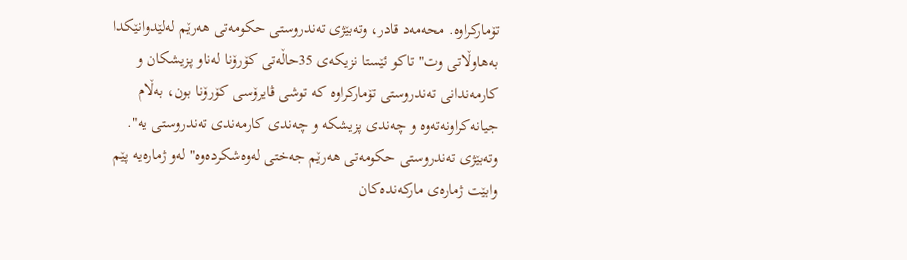تۆمارکراوه‌. محه‌مه‌د قادر، وته‌بێژى ته‌ندروستى حکومه‌تى هه‌رێم له‌لێدوانێکدا به‌هاوڵاتى وت" تاکو ئێستا نزیکه‌ى 35حاڵه‌تى کۆرۆنا له‌ناو پزیشکان و کارمه‌ندانى ته‌ندروستى تۆمارکراوه‌ که‌ توشى ڤایرۆسى کۆرۆنا بون، به‌ڵام جیانه‌کراونه‌ته‌وه‌ و چه‌ندى پزیشکه‌ و چه‌ندى کارمه‌ندى ته‌ندروستى یه‌". وته‌بێژى ته‌ندروستى حکومه‌تى هه‌رێم جه‌ختى له‌وه‌شکرده‌وه‌" له‌و ژماره‌یه‌ پێم وابێت ژماره‌ى مارکه‌نده‌کان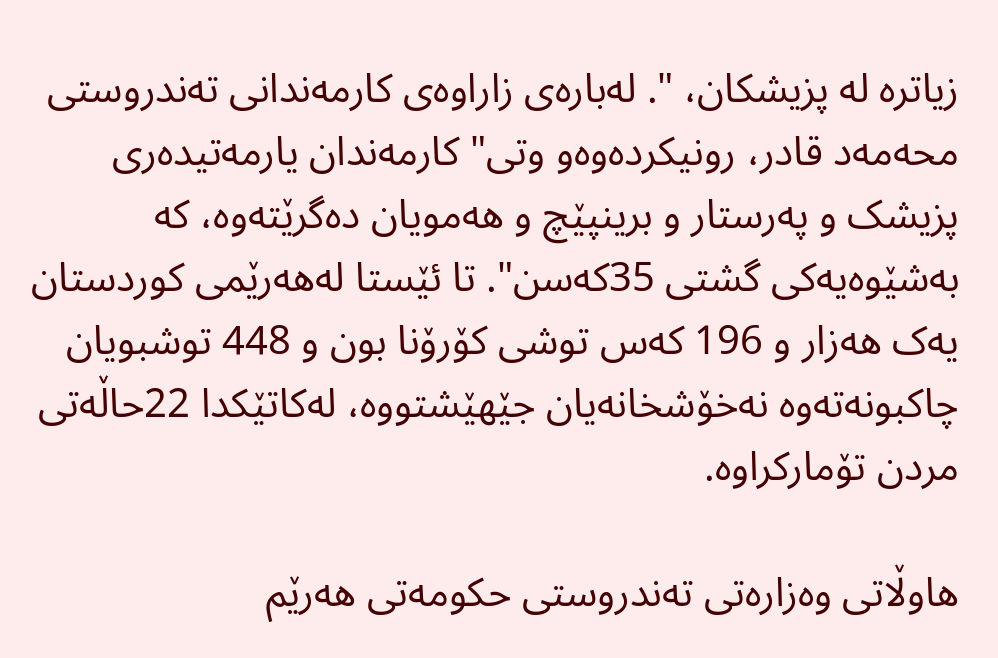زیاتره‌ له‌ پزیشکان، ". له‌باره‌ى زاراوه‌ى کارمه‌ندانى ته‌ندروستی محه‌مه‌د قادر، رونیکرده‌وه‌و وتى" کارمه‌ندان یارمه‌تیده‌رى پزیشک و په‌رستار و برینپێچ و هه‌مویان ده‌گرێته‌وه‌، که‌ به‌شێوه‌یه‌کى گشتى 35که‌سن". تا ئێستا له‌هه‌رێمى کوردستان یه‌ک هه‌زار و 196 که‌س توشى کۆرۆنا بون و 448 توشبویان چاکبونه‌ته‌وه‌ نه‌خۆشخانه‌یان جێهێشتووه‌، له‌کاتێکدا 22حاڵه‌تى مردن تۆمارکراوه‌.

هاوڵاتى وه‌زاره‌تی ته‌ندروستی حكومه‌تی هه‌رێم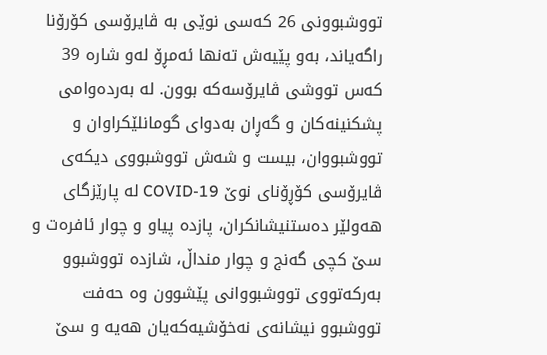تووشبوونی 26 كه‌سی نوێی به‌ ڤایرۆسی كۆرۆنا راگه‌یاند، به‌و پێیه‌ش ته‌نها ئه‌مڕۆ له‌و شاره‌ 39 كه‌س تووشی ڤایرۆسه‌كه‌ بوون. لە بەردەوامی پشکنینەکان و گەڕان بەدوای گومانلێکراوان و تووشبووان، بیست و شەش تووشبووی دیکەی ڤایرۆسی کۆڕۆنای نوێ COVID-19 لە پارێزگای ھەولێر دەستنیشانکران، پازدە پیاو و چوار ئافرەت و سێ کچی گەنج و چوار منداڵ، شازدە تووشبوو بەرکەتووی تووشبووانی پێشوون وە حەفت تووشبوو نیشانەی نەخۆشیەکەیان هەیە و سێ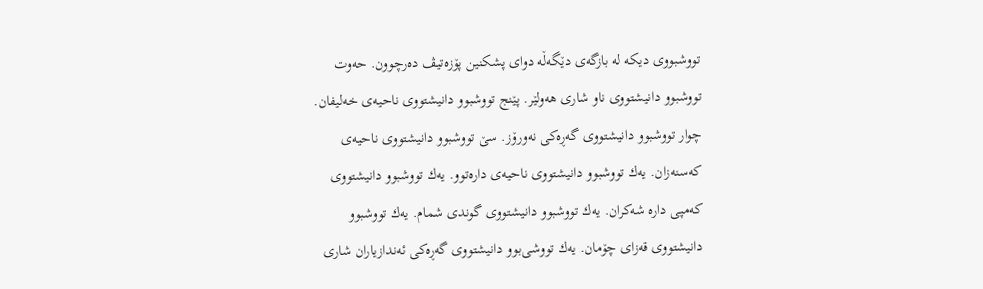تووشبووی دیکە لە بازگەی دێگەڵە دوای پشکنین پۆزەتیڤ دەرچوون. حەوت تووشبوو دانیشتووی ناو شاری ھەولێر. پێنج تووشبوو دانیشتووی ناحیەی خەلیفان. چوار تووشبوو دانیشتووی گەڕەکی نەورۆز. سێ تووشبوو دانیشتووی ناحیەی کەسنەزان. یەك تووشبوو دانیشتووی ناحیەی دارەتوو. یەك تووشبوو دانیشتووی کەمپی دارە شەکران. یەك تووشبوو دانیشتووی گوندی شمام. یەك تووشبوو دانیشتووی قەزای چۆمان. یەك تووشی‌بوو دانیشتووی گەڕەکی ئەندازیاران شاری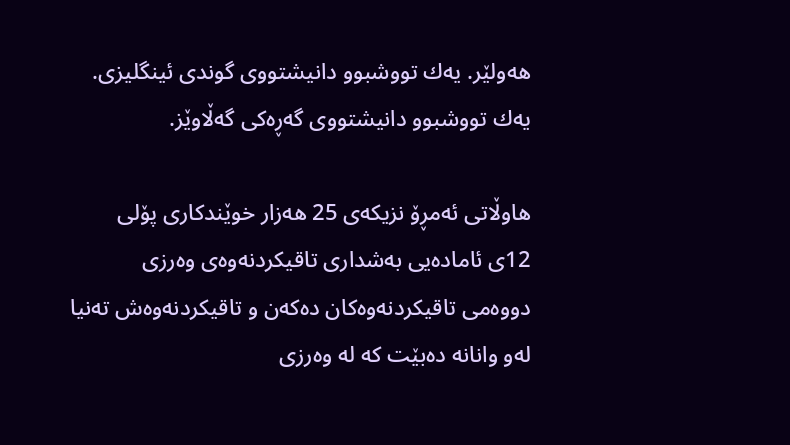ھەولێر. یەك تووشبوو دانیشتووی گوندی ئینگلیزی. یەك تووشبوو دانیشتووی گەڕەکی گەڵاوێز.

هاوڵاتى ئه‌مڕۆ نزیكه‌ی 25 هه‌زار خوێندكاری پۆلی 12ی ئاماده‌یی به‌شداری تاقیكردنه‌وه‌ی وه‌رزی دووه‌می تاقیكردنه‌وه‌كان ده‌كه‌ن ‌و تاقیكردنه‌وه‌ش ته‌نیا له‌و وانانه‌ ده‌بێت كه‌ له‌ وه‌رزی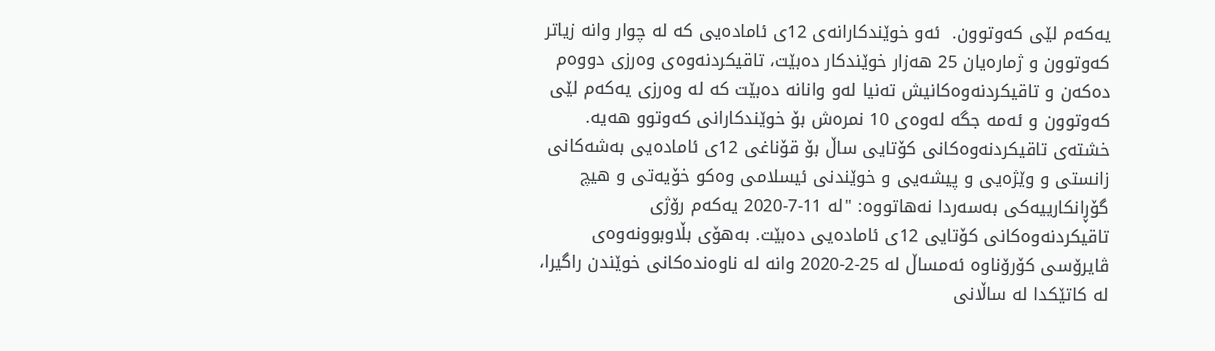یه‌كه‌م لێی كه‌وتوون.  ئه‌و خوێندكارانه‌ی 12ی ئاماده‌یی كه‌ له‌ چوار وانه‌ زیاتر كه‌وتوون و ژماره‌یان 25 هه‌زار خوێندكار ده‌بێت، تاقیكردنه‌وه‌ی وه‌رزی دووه‌م ده‌كه‌ن و تاقیكردنه‌وه‌كانیش ته‌نیا له‌و وانانه‌ ده‌بێت كه‌ له‌ وه‌رزی یه‌كه‌م لێی كه‌وتوون ‌و ئه‌مه‌ جگه‌ له‌وه‌ی 10 نمره‌ش بۆ خوێندكارانی كه‌وتوو هه‌یه‌. خشته‌ی تاقیكردنه‌وه‌كانی كۆتایی ساڵ بۆ قۆناغی 12ی ئاماده‌یی به‌شه‌كانی زانستی ‌و وێژه‌یی‌ و پیشه‌یی ‌و خوێندنی ئیسلامی وه‌كو خۆیه‌تی ‌و هیچ گۆڕانكارییه‌كی به‌سه‌ردا نه‌هاتووه‌: "له‌ 11-7-2020 یه‌كه‌م رۆژی تاقیكردنه‌وه‌كانی كۆتایی 12ی ئاماده‌یی ده‌بێت. به‌هۆی بڵاوبوونه‌وه‌ی ڤایرۆسی كۆرۆناوه‌ ئه‌مساڵ له‌ 25-2-2020 وانه‌ له‌ ناوه‌نده‌كانی خوێندن راگیرا، له‌ كاتێكدا له‌ ساڵانی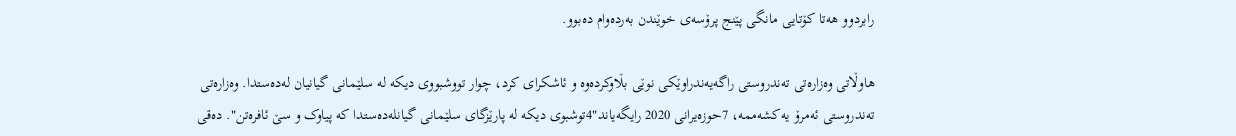رابردوو هه‌تا كۆتایی مانگی پێنج پرۆسه‌ی خوێندن به‌رده‌وام ده‌بوو.

هاوڵاتى وەزارەتی تەندروستی راگەیەندراوێكی نوێی بڵاوكردەوە و ئاشكرای كرد، چوار تووشبووی دیكە لە سلێمانی گیانیان لەدەستدا. وه‌زاره‌تى ته‌ندروستى ئه‌مرۆ یه‌کشه‌ممه‌، 7حوزه‌یرانى 2020 رایگه‌یاند"4توشبوى دیکه‌ له‌ پارێزگاى سلێمانى گیانله‌ده‌ستدا که‌ پیاوک و سێ ئافره‌تن". دەقی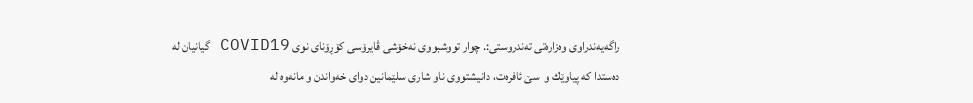راگەیەندراوی وەزارەتی تەندروستی:. چوار تووشبووی نەخۆشی ڤایرۆسی کۆڕۆنای نوی COVID19 گیانیان لە دەستدا کە پیاوێك و  سێ ئافرەت، دانیشتووی ناو شاری سلێمانین دوای خەواندن و مانەوە لە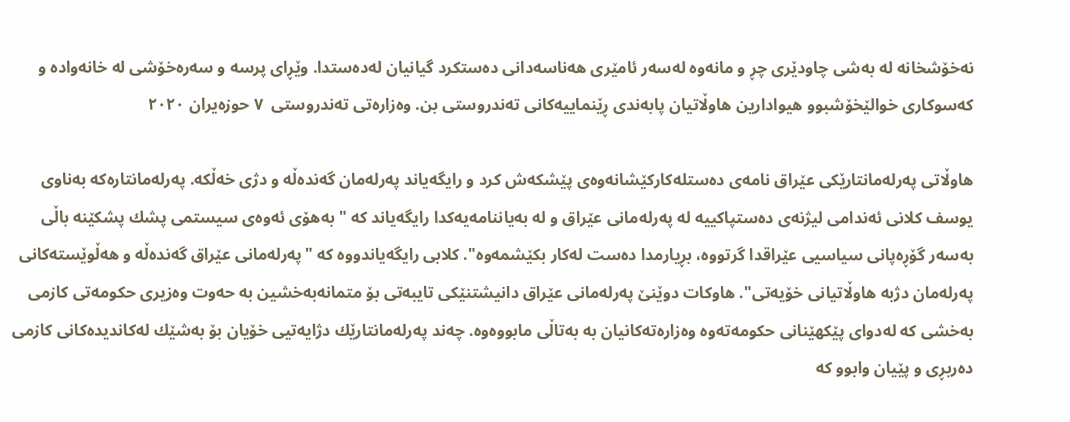نەخۆشخانە لە بەشی چاودێری چڕ و مانەوە لەسەر ئامێری هەناسەدانی دەستکرد گیانیان لەدەستدا. وێڕای پرسە و سەرەخۆشی لە خانەوادە و کەسوکاری خوالێخۆشبوو هیوادارین هاوڵاتیان پابەندی ڕێنماییەکانی تەندروستی بن. وەزارەتی تەندروستی  ٧ حوزەیران ٢٠٢٠

هاوڵاتى په‌رله‌مانتارێكی عێراق نامه‌ی ده‌ستله‌كاركێشانه‌وه‌ی پێشكه‌ش كرد و رایگه‌یاند‌ په‌رله‌مان گه‌نده‌ڵه‌ و دژی خه‌ڵكه‌. په‌رله‌مانتاره‌كه‌ به‌ناوی یوسف كلانی ئه‌ندامی لیژنه‌ی ده‌ستپاكییه‌ له‌ په‌رله‌مانی عێراق و له‌ به‌یاننامه‌یه‌كدا رایگه‌یاند كه‌ "به‌هۆی ئه‌وه‌ی سیستمی پشك پشكێنه‌ باڵی به‌سه‌ر گۆڕه‌پانی سیاسیی عێراقدا گرتووه‌، بڕیارمدا ده‌ست له‌كار بكێشمه‌وه‌". كلابی رایگه‌یاندووه‌ كه‌ "په‌رله‌مانی عێراق گه‌نده‌ڵه‌ و هه‌ڵوێسته‌كانی په‌رله‌مان دژبه‌ هاوڵاتیانی خۆیه‌تی". هاوکات دوێنێ په‌رله‌مانی عێراق دانیشتنێكی تایبه‌تی بۆ متمانه‌به‌خشین به‌ حه‌وت وه‌زیری حكومه‌تی كازمی به‌خشی كه‌ له‌دوای پێكهێنانی حكومه‌ته‌وه‌ وه‌زاره‌ته‌كانیان به‌ به‌تاڵی مابووه‌وه‌. چه‌ند په‌رله‌مانتارێك دژایه‌تیی خۆیان بۆ به‌شێك له‌كاندیده‌كانی كازمی ده‌ربڕی و پێیان وابوو كه‌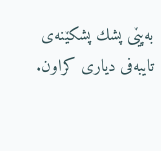به‌پێی پشك پشكێنه‌ی تایبه‌فی دیاری كراون.